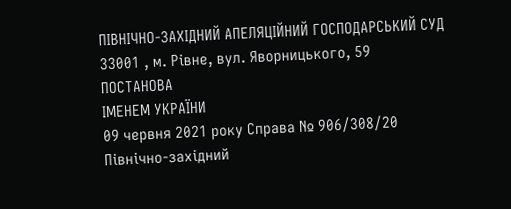ПІВНІЧНО-ЗАХІДНИЙ АПЕЛЯЦІЙНИЙ ГОСПОДАРСЬКИЙ СУД
33001 , м. Рівне, вул. Яворницького, 59
ПОСТАНОВА
ІМЕНЕМ УКРАЇНИ
09 червня 2021 року Справа № 906/308/20
Північно-західний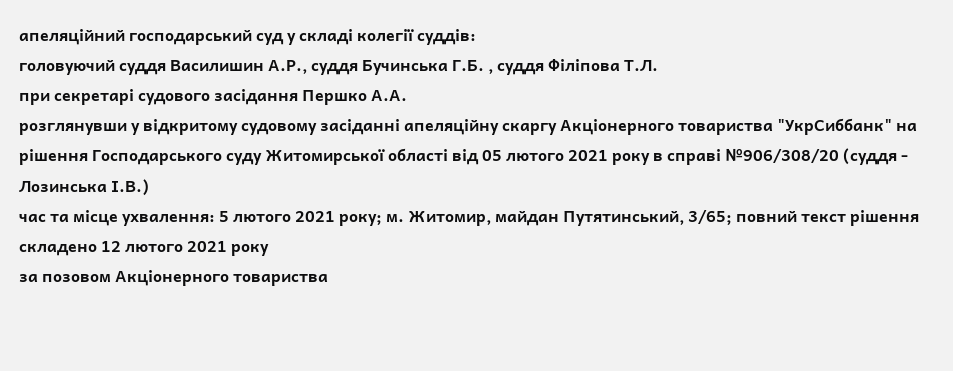апеляційний господарський суд у складі колегії суддів:
головуючий суддя Василишин А.Р., суддя Бучинська Г.Б. , суддя Філіпова Т.Л.
при секретарі судового засідання Першко А.А.
розглянувши у відкритому судовому засіданні апеляційну скаргу Акціонерного товариства "УкрСиббанк" на рішення Господарського суду Житомирської області від 05 лютого 2021 року в справі №906/308/20 (суддя - Лозинська І.В.)
час та місце ухвалення: 5 лютого 2021 року; м. Житомир, майдан Путятинський, 3/65; повний текст рішення складено 12 лютого 2021 року
за позовом Акціонерного товариства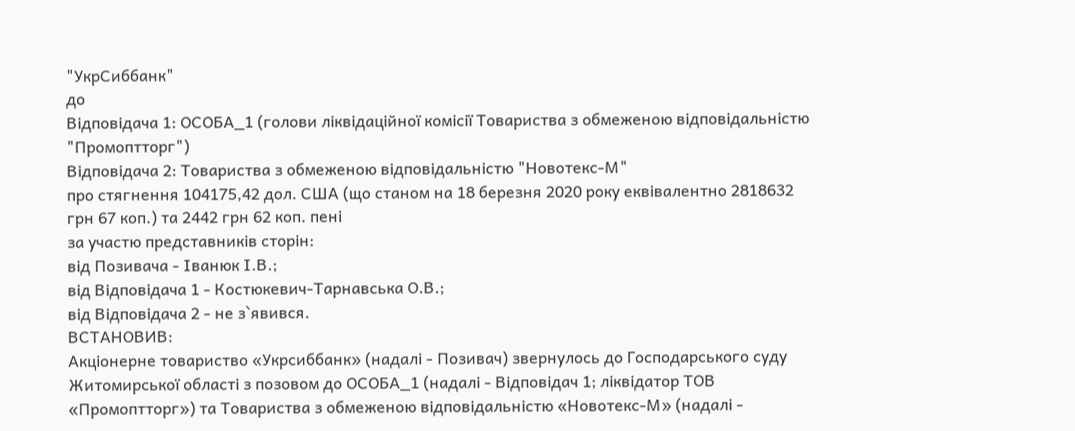"УкрСиббанк"
до
Відповідача 1: ОСОБА_1 (голови ліквідаційної комісії Товариства з обмеженою відповідальністю "Промоптторг")
Відповідача 2: Товариства з обмеженою відповідальністю "Новотекс-М"
про стягнення 104175,42 дол. США (що станом на 18 березня 2020 року еквівалентно 2818632 грн 67 коп.) та 2442 грн 62 коп. пені
за участю представників сторін:
від Позивача - Іванюк І.В.;
від Відповідача 1 - Костюкевич-Тарнавська О.В.;
від Відповідача 2 - не з`явився.
ВСТАНОВИВ:
Акціонерне товариство «Укрсиббанк» (надалі - Позивач) звернулось до Господарського суду Житомирської області з позовом до ОСОБА_1 (надалі - Відповідач 1; ліквідатор ТОВ «Промоптторг») та Товариства з обмеженою відповідальністю «Новотекс-М» (надалі -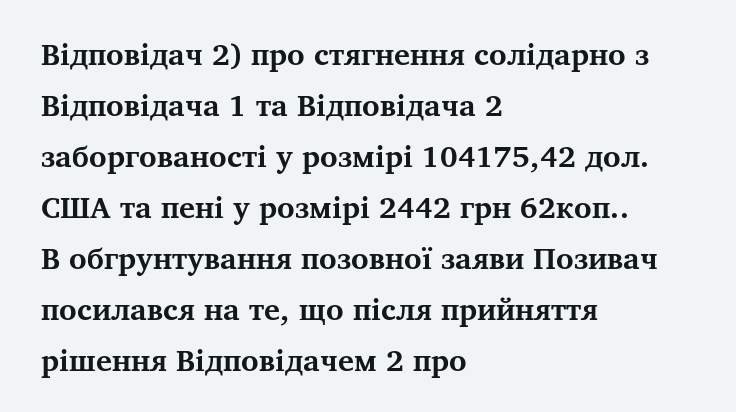Відповідач 2) про стягнення солідарно з Відповідача 1 та Відповідача 2 заборгованості у розмірі 104175,42 дол. США та пені у розмірі 2442 грн 62коп..
В обгрунтування позовної заяви Позивач посилався на те, що після прийняття рішення Відповідачем 2 про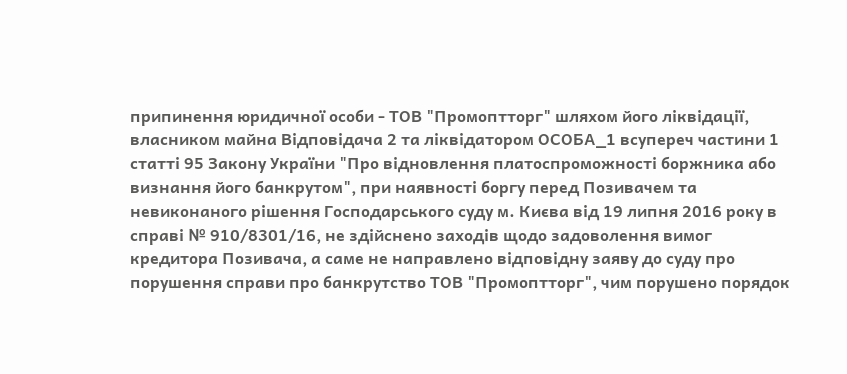припинення юридичної особи - ТОВ "Промоптторг" шляхом його ліквідації, власником майна Відповідача 2 та ліквідатором ОСОБА_1 всупереч частини 1 статті 95 Закону України "Про відновлення платоспроможності боржника або визнання його банкрутом", при наявності боргу перед Позивачем та невиконаного рішення Господарського суду м. Києва від 19 липня 2016 року в справі № 910/8301/16, не здійснено заходів щодо задоволення вимог кредитора Позивача, а саме не направлено відповідну заяву до суду про порушення справи про банкрутство ТОВ "Промоптторг", чим порушено порядок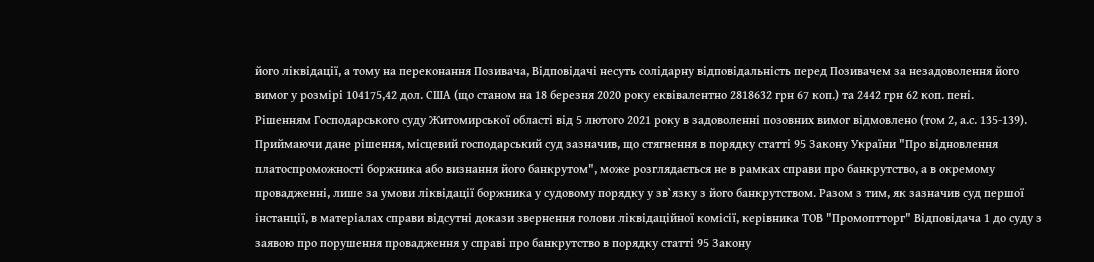його ліквідації, а тому на переконання Позивача, Відповідачі несуть солідарну відповідальність перед Позивачем за незадоволення його вимог у розмірі 104175,42 дол. США (що станом на 18 березня 2020 року еквівалентно 2818632 грн 67 коп.) та 2442 грн 62 коп. пені.
Рішенням Господарського суду Житомирської області від 5 лютого 2021 року в задоволенні позовних вимог відмовлено (том 2, а.с. 135-139).
Приймаючи дане рішення, місцевий господарський суд зазначив, що стягнення в порядку статті 95 Закону України "Про відновлення платоспроможності боржника або визнання його банкрутом", може розглядається не в рамках справи про банкрутство, а в окремому провадженні, лише за умови ліквідації боржника у судовому порядку у зв`язку з його банкрутством. Разом з тим, як зазначив суд першої інстанції, в матеріалах справи відсутні докази звернення голови ліквідаційної комісії, керівника ТОВ "Промоптторг" Відповідача 1 до суду з заявою про порушення провадження у справі про банкрутство в порядку статті 95 Закону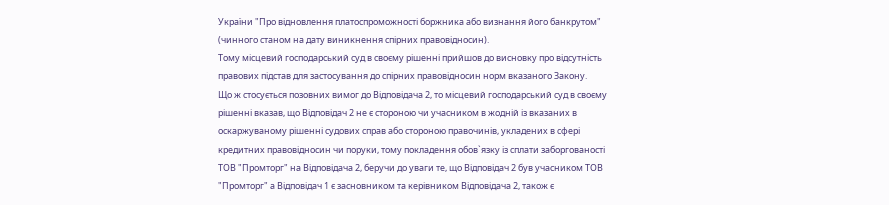України "Про відновлення платоспроможності боржника або визнання його банкрутом" (чинного станом на дату виникнення спірних правовідносин).
Тому місцевий господарський суд в своєму рішенні прийшов до висновку про відсутність правових підстав для застосування до спірних правовідносин норм вказаного Закону.
Що ж стосується позовних вимог до Відповідача 2, то місцевий господарський суд в своєму рішенні вказав, що Відповідач 2 не є стороною чи учасником в жодній із вказаних в оскаржуваному рішенні судових справ або стороною правочинів, укладених в сфері кредитних правовідносин чи поруки, тому покладення обов`язку із сплати заборгованості ТОВ "Промторг" на Відповідача 2, беручи до уваги те, що Відповідач 2 був учасником ТОВ "Промторг" а Відповідач 1 є засновником та керівником Відповідача 2, також є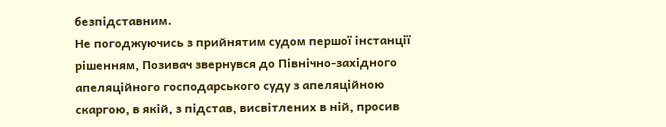безпідставним.
Не погоджуючись з прийнятим судом першої інстанції рішенням, Позивач звернувся до Північно-західного апеляційного господарського суду з апеляційною скаргою, в якій, з підстав, висвітлених в ній, просив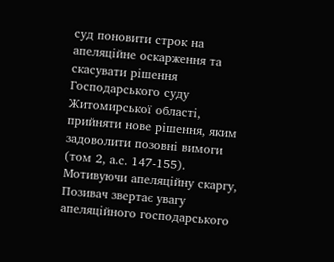суд поновити строк на апеляційне оскарження та скасувати рішення Господарського суду Житомирської області, прийняти нове рішення, яким задоволити позовні вимоги (том 2, а.с. 147-155).
Мотивуючи апеляційну скаргу, Позивач звертає увагу апеляційного господарського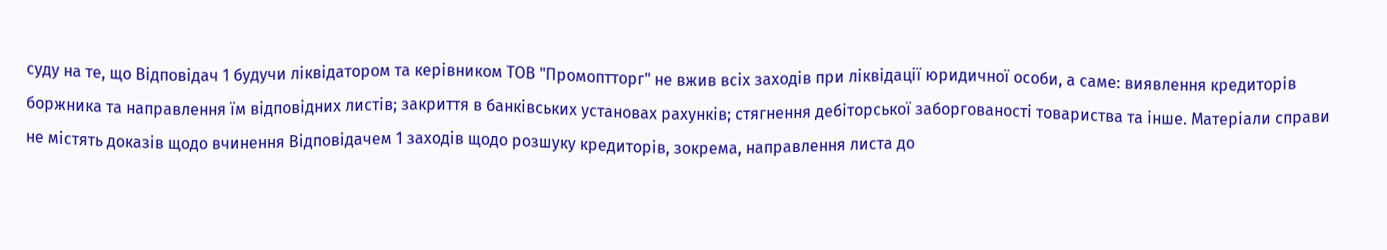суду на те, що Відповідач 1 будучи ліквідатором та керівником ТОВ "Промоптторг" не вжив всіх заходів при ліквідації юридичної особи, а саме: виявлення кредиторів боржника та направлення їм відповідних листів; закриття в банківських установах рахунків; стягнення дебіторської заборгованості товариства та інше. Матеріали справи не містять доказів щодо вчинення Відповідачем 1 заходів щодо розшуку кредиторів, зокрема, направлення листа до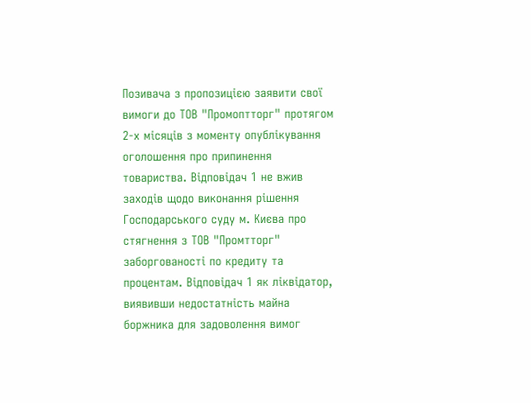Позивача з пропозицією заявити свої вимоги до ТОВ "Промоптторг" протягом 2-х місяців з моменту опублікування оголошення про припинення товариства. Відповідач 1 не вжив заходів щодо виконання рішення Господарського суду м. Києва про стягнення з ТОВ "Промтторг" заборгованості по кредиту та процентам. Відповідач 1 як ліквідатор, виявивши недостатність майна боржника для задоволення вимог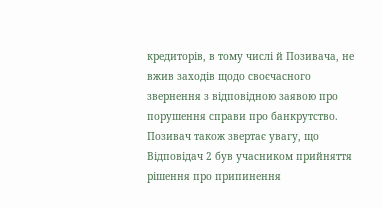кредиторів, в тому числі й Позивача, не вжив заходів щодо своєчасного звернення з відповідною заявою про порушення справи про банкрутство. Позивач також звертає увагу, що Відповідач 2 був учасником прийняття рішення про припинення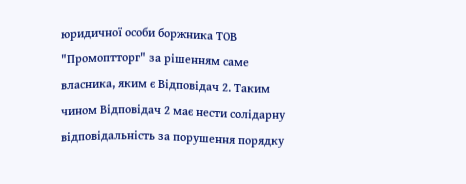юридичної особи боржника ТОВ "Промоптторг" за рішенням саме власника, яким є Відповідач 2. Таким чином Відповідач 2 має нести солідарну відповідальність за порушення порядку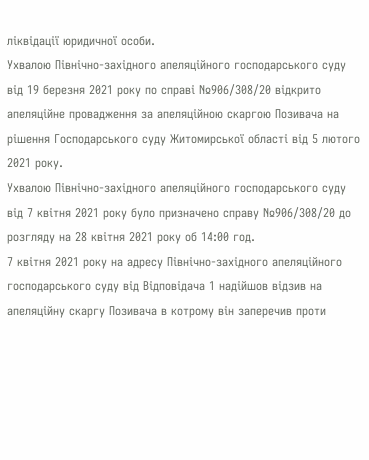ліквідації юридичної особи.
Ухвалою Північно-західного апеляційного господарського суду від 19 березня 2021 року по справі №906/308/20 відкрито апеляційне провадження за апеляційною скаргою Позивача на рішення Господарського суду Житомирської області від 5 лютого 2021 року.
Ухвалою Північно-західного апеляційного господарського суду від 7 квітня 2021 року було призначено справу №906/308/20 до розгляду на 28 квітня 2021 року об 14:00 год.
7 квітня 2021 року на адресу Північно-західного апеляційного господарського суду від Відповідача 1 надійшов відзив на апеляційну скаргу Позивача в котрому він заперечив проти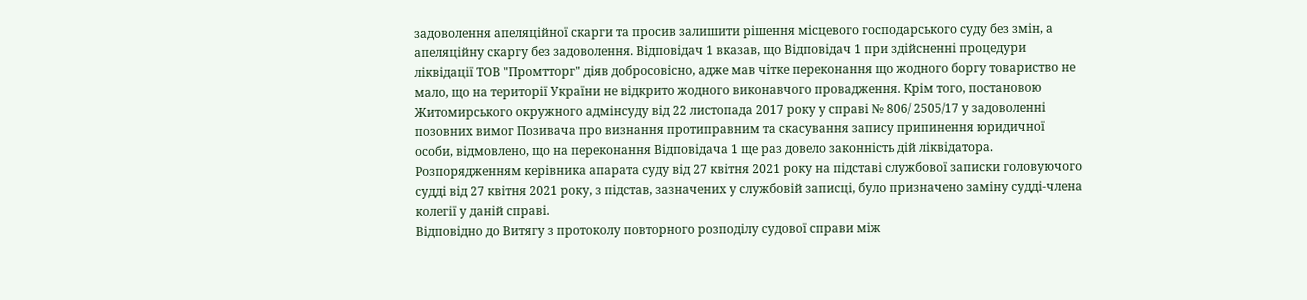задоволення апеляційної скарги та просив залишити рішення місцевого господарського суду без змін, а апеляційну скаргу без задоволення. Відповідач 1 вказав, що Відповідач 1 при здійсненні процедури ліквідації ТОВ "Промтторг" діяв добросовісно, адже мав чітке переконання що жодного боргу товариство не мало, що на території України не відкрито жодного виконавчого провадження. Крім того, постановою Житомирського окружного адмінсуду від 22 листопада 2017 року у справі № 806/ 2505/17 у задоволенні позовних вимог Позивача про визнання протиправним та скасування запису припинення юридичної особи, відмовлено, що на переконання Відповідача 1 ще раз довело законність дій ліквідатора.
Розпорядженням керівника апарата суду від 27 квітня 2021 року на підставі службової записки головуючого судді від 27 квітня 2021 року, з підстав, зазначених у службовій записці, було призначено заміну судді-члена колегії у даній справі.
Відповідно до Витягу з протоколу повторного розподілу судової справи між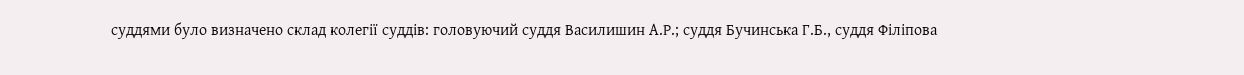суддями було визначено склад колегії суддів: головуючий суддя Василишин А.Р.; суддя Бучинська Г.Б., суддя Філіпова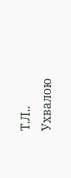Т.Л..
Ухвалою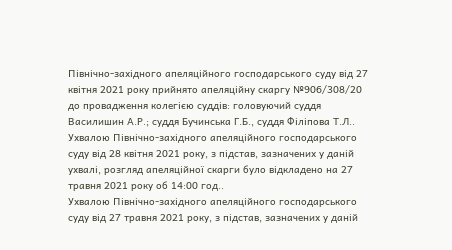Північно-західного апеляційного господарського суду від 27 квітня 2021 року прийнято апеляційну скаргу №906/308/20 до провадження колегією суддів: головуючий суддя Василишин А.Р.; суддя Бучинська Г.Б., суддя Філіпова Т.Л..
Ухвалою Північно-західного апеляційного господарського суду від 28 квітня 2021 року, з підстав, зазначених у даній ухвалі, розгляд апеляційної скарги було відкладено на 27 травня 2021 року об 14:00 год..
Ухвалою Північно-західного апеляційного господарського суду від 27 травня 2021 року, з підстав, зазначених у даній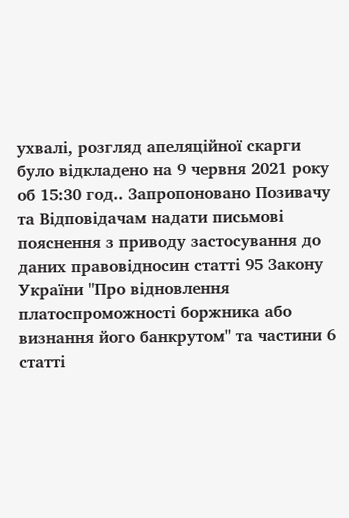ухвалі, розгляд апеляційної скарги було відкладено на 9 червня 2021 року об 15:30 год.. Запропоновано Позивачу та Відповідачам надати письмові пояснення з приводу застосування до даних правовідносин статті 95 Закону України "Про відновлення платоспроможності боржника або визнання його банкрутом" та частини 6 статті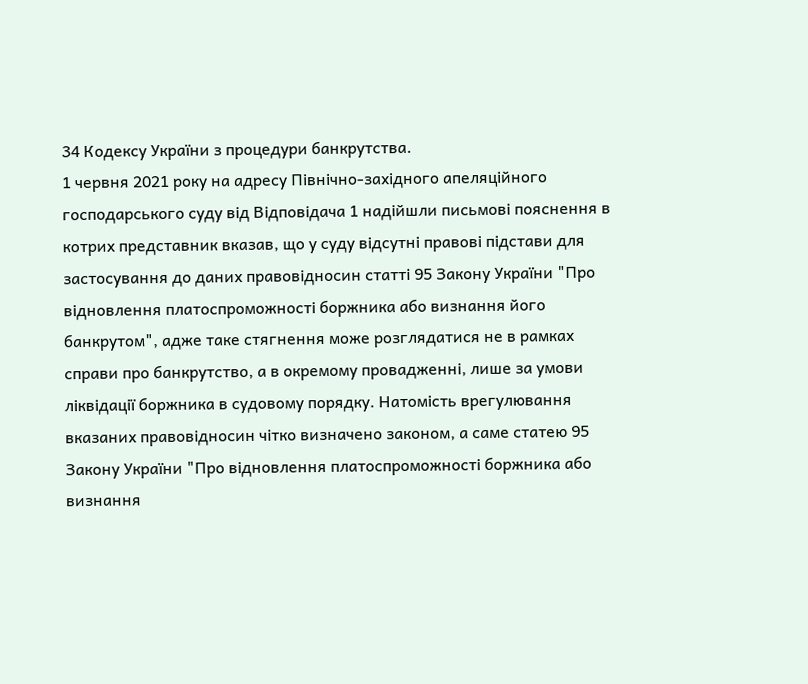34 Кодексу України з процедури банкрутства.
1 червня 2021 року на адресу Північно-західного апеляційного господарського суду від Відповідача 1 надійшли письмові пояснення в котрих представник вказав, що у суду відсутні правові підстави для застосування до даних правовідносин статті 95 Закону України "Про відновлення платоспроможності боржника або визнання його банкрутом", адже таке стягнення може розглядатися не в рамках справи про банкрутство, а в окремому провадженні, лише за умови ліквідації боржника в судовому порядку. Натомість врегулювання вказаних правовідносин чітко визначено законом, а саме статею 95 Закону України "Про відновлення платоспроможності боржника або визнання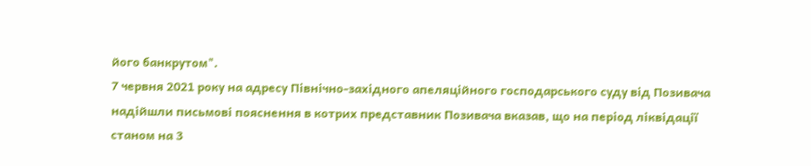його банкрутом".
7 червня 2021 року на адресу Північно-західного апеляційного господарського суду від Позивача надійшли письмові пояснення в котрих представник Позивача вказав, що на період ліквідації станом на 3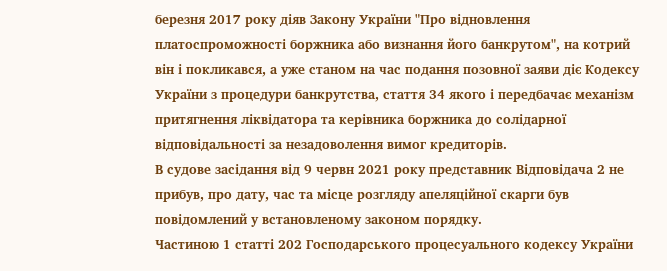березня 2017 року діяв Закону України "Про відновлення платоспроможності боржника або визнання його банкрутом", на котрий він і покликався, а уже станом на час подання позовної заяви діє Кодексу України з процедури банкрутства, стаття 34 якого і передбачає механізм притягнення ліквідатора та керівника боржника до солідарної відповідальності за незадоволення вимог кредиторів.
В судове засідання від 9 червн 2021 року представник Відповідача 2 не прибув, про дату, час та місце розгляду апеляційної скарги був повідомлений у встановленому законом порядку.
Частиною 1 статті 202 Господарського процесуального кодексу України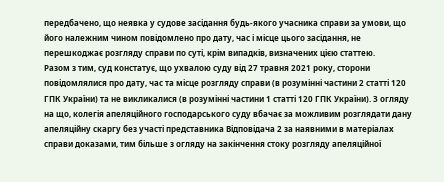передбачено, що неявка у судове засідання будь-якого учасника справи за умови, що його належним чином повідомлено про дату, час і місце цього засідання, не перешкоджає розгляду справи по суті, крім випадків, визначених цією статтею.
Разом з тим, суд констатує, що ухвалою суду від 27 травня 2021 року, сторони повідомлялися про дату, час та місце розгляду справи (в розумінні частини 2 статті 120 ГПК України) та не викликалися (в розумінні частини 1 статті 120 ГПК України). З огляду на що, колегія апеляційного господарського суду вбачає за можливим розглядати дану апеляційну скаргу без участі представника Відповідача 2 за наявними в матеріалах справи доказами, тим більше з огляду на закінчення стоку розгляду апеляційної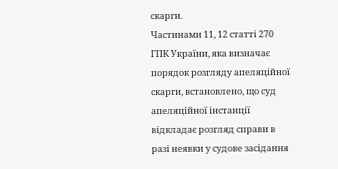скарги.
Частинами 11, 12 статті 270 ГПК України, яка визначає порядок розгляду апеляційної скарги, встановлено, що суд апеляційної інстанції відкладає розгляд справи в разі неявки у судове засідання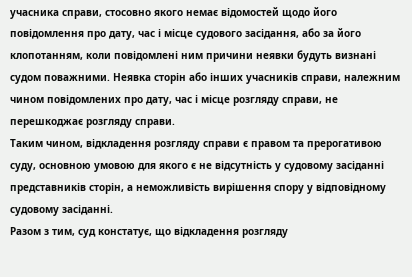учасника справи, стосовно якого немає відомостей щодо його повідомлення про дату, час і місце судового засідання, або за його клопотанням, коли повідомлені ним причини неявки будуть визнані судом поважними. Неявка сторін або інших учасників справи, належним чином повідомлених про дату, час і місце розгляду справи, не перешкоджає розгляду справи.
Таким чином, відкладення розгляду справи є правом та прерогативою суду, основною умовою для якого є не відсутність у судовому засіданні представників сторін, а неможливість вирішення спору у відповідному судовому засіданні.
Разом з тим, суд констатує, що відкладення розгляду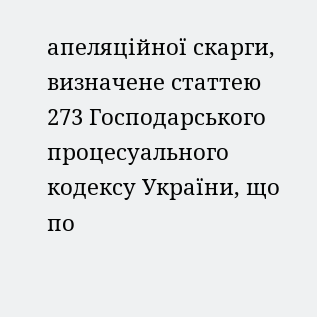апеляційної скарги, визначене статтею 273 Господарського процесуального кодексу України, що по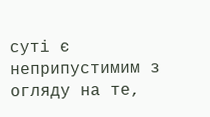суті є неприпустимим з огляду на те,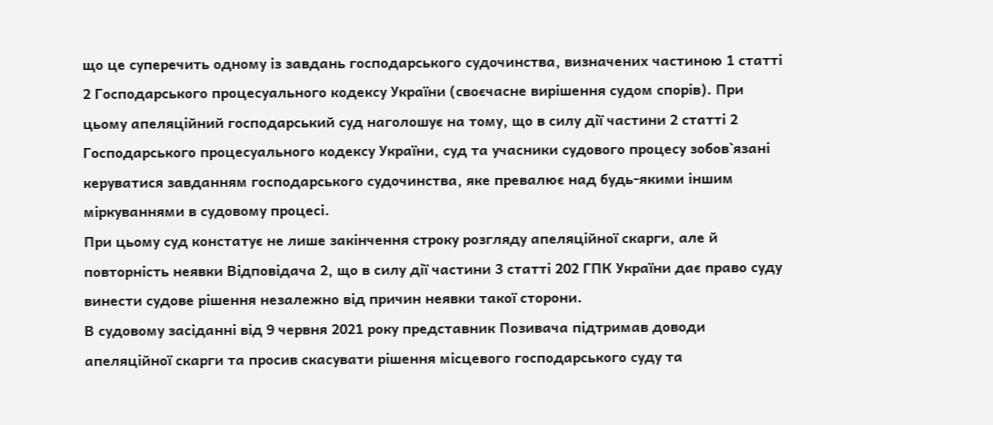що це суперечить одному із завдань господарського судочинства, визначених частиною 1 статті 2 Господарського процесуального кодексу України (своєчасне вирішення судом спорів). При цьому апеляційний господарський суд наголошує на тому, що в силу дії частини 2 статті 2 Господарського процесуального кодексу України, суд та учасники судового процесу зобов`язані керуватися завданням господарського судочинства, яке превалює над будь-якими іншим міркуваннями в судовому процесі.
При цьому суд констатує не лише закінчення строку розгляду апеляційної скарги, але й повторність неявки Відповідача 2, що в силу дії частини 3 статті 202 ГПК України дає право суду винести судове рішення незалежно від причин неявки такої сторони.
В судовому засіданні від 9 червня 2021 року представник Позивача підтримав доводи апеляційної скарги та просив скасувати рішення місцевого господарського суду та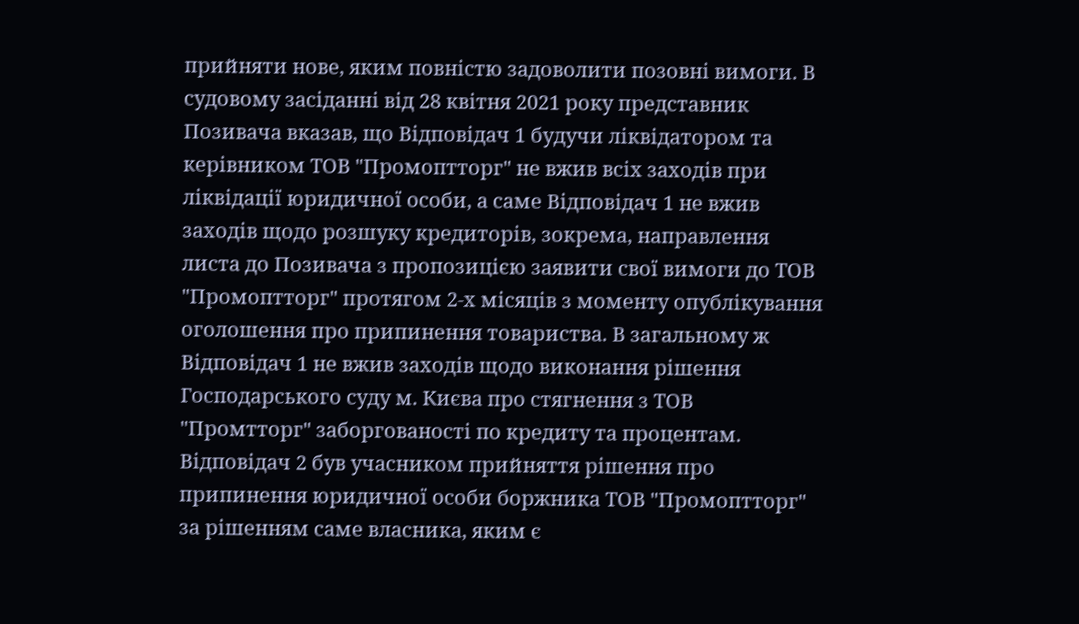прийняти нове, яким повністю задоволити позовні вимоги. В судовому засіданні від 28 квітня 2021 року представник Позивача вказав, що Відповідач 1 будучи ліквідатором та керівником ТОВ "Промоптторг" не вжив всіх заходів при ліквідації юридичної особи, а саме Відповідач 1 не вжив заходів щодо розшуку кредиторів, зокрема, направлення листа до Позивача з пропозицією заявити свої вимоги до ТОВ "Промоптторг" протягом 2-х місяців з моменту опублікування оголошення про припинення товариства. В загальному ж Відповідач 1 не вжив заходів щодо виконання рішення Господарського суду м. Києва про стягнення з ТОВ "Промтторг" заборгованості по кредиту та процентам. Відповідач 2 був учасником прийняття рішення про припинення юридичної особи боржника ТОВ "Промоптторг" за рішенням саме власника, яким є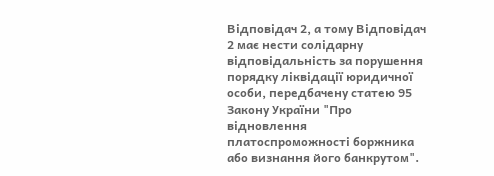Відповідач 2, а тому Відповідач 2 має нести солідарну відповідальність за порушення порядку ліквідації юридичної особи, передбачену статею 95 Закону України "Про відновлення платоспроможності боржника або визнання його банкрутом".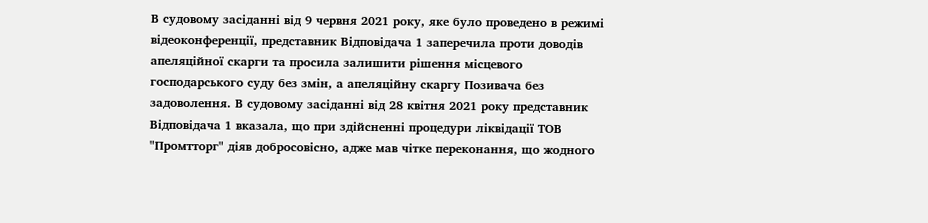В судовому засіданні від 9 червня 2021 року, яке було проведено в режимі відеоконференції, представник Відповідача 1 заперечила проти доводів апеляційної скарги та просила залишити рішення місцевого господарського суду без змін, а апеляційну скаргу Позивача без задоволення. В судовому засіданні від 28 квітня 2021 року представник Відповідача 1 вказала, що при здійсненні процедури ліквідації ТОВ "Промтторг" діяв добросовісно, адже мав чітке переконання, що жодного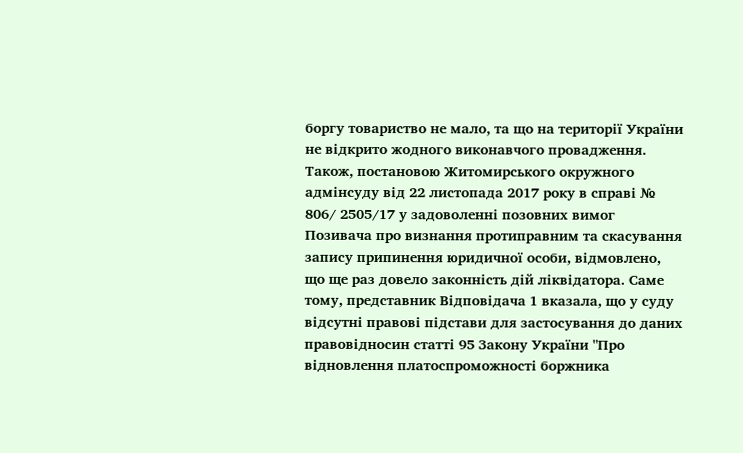боргу товариство не мало, та що на території України не відкрито жодного виконавчого провадження. Також, постановою Житомирського окружного адмінсуду від 22 листопада 2017 року в справі № 806/ 2505/17 у задоволенні позовних вимог Позивача про визнання протиправним та скасування запису припинення юридичної особи, відмовлено, що ще раз довело законність дій ліквідатора. Саме тому, представник Відповідача 1 вказала, що у суду відсутні правові підстави для застосування до даних правовідносин статті 95 Закону України "Про відновлення платоспроможності боржника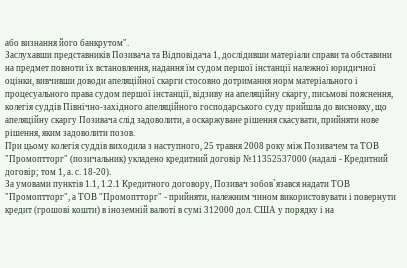або визнання його банкрутом".
Заслухавши представників Позивача та Відповідача 1, дослідивши матеріали справи та обставини на предмет повноти їх встановлення, надання їм судом першої інстанції належної юридичної оцінки, вивчивши доводи апеляційної скарги стосовно дотримання норм матеріального і процесуального права судом першої інстанції, відзиву на апеляційну скаргу, письмові пояснення, колегія суддів Північно-західного апеляційного господарського суду прийшла до висновку, що апеляційну скаргу Позивача слід задоволити, а оскаржуване рішення скасувати, прийняти нове рішення, яким задоволити позов.
При цьому колегія суддів виходила з наступного, 25 травня 2008 року між Позивачем та ТОВ "Промоптторг" (позичальник) укладено кредитний договір №11352537000 (надалі - Кредитний договір; том 1, а. с. 18-20).
За умовами пунктів 1.1, 1.2.1 Кредитного договору, Позивач зобов`язався надати ТОВ "Промоптторг", а ТОВ "Промоптторг" - прийняти, належним чином використовувати і повернути кредит (грошові кошти) в іноземній валюті в сумі 312000 дол. США у порядку і на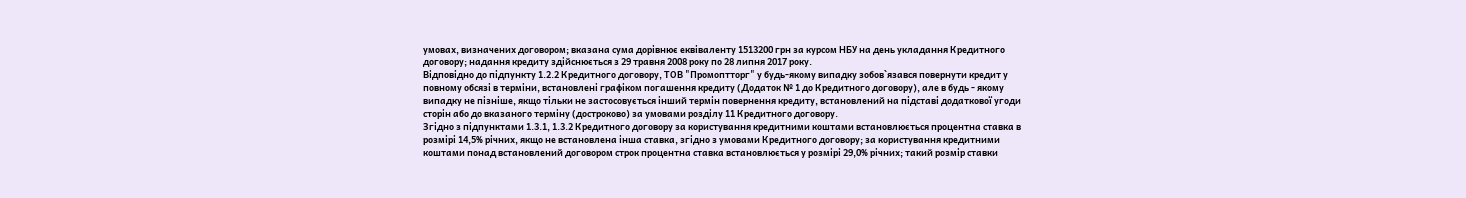умовах, визначених договором; вказана сума дорівнює еквіваленту 1513200 грн за курсом НБУ на день укладання Кредитного договору; надання кредиту здійснюється з 29 травня 2008 року по 28 липня 2017 року.
Відповідно до підпункту 1.2.2 Кредитного договору, ТОВ "Промоптторг" у будь-якому випадку зобов`язався повернути кредит у повному обсязі в терміни, встановлені графіком погашення кредиту (Додаток № 1 до Кредитного договору), але в будь - якому випадку не пізніше, якщо тільки не застосовується інший термін повернення кредиту, встановлений на підставі додаткової угоди сторін або до вказаного терміну (достроково) за умовами розділу 11 Кредитного договору.
Згідно з підпунктами 1.3.1, 1.3.2 Кредитного договору за користування кредитними коштами встановлюється процентна ставка в розмірі 14,5% річних, якщо не встановлена інша ставка, згідно з умовами Кредитного договору; за користування кредитними коштами понад встановлений договором строк процентна ставка встановлюється у розмірі 29,0% річних; такий розмір ставки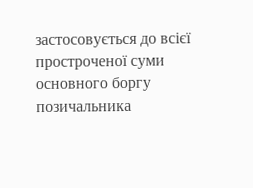застосовується до всієї простроченої суми основного боргу позичальника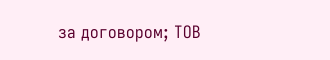за договором; ТОВ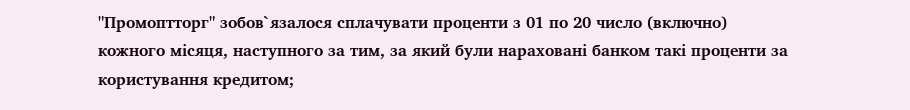"Промоптторг" зобов`язалося сплачувати проценти з 01 по 20 число (включно) кожного місяця, наступного за тим, за який були нараховані банком такі проценти за користування кредитом;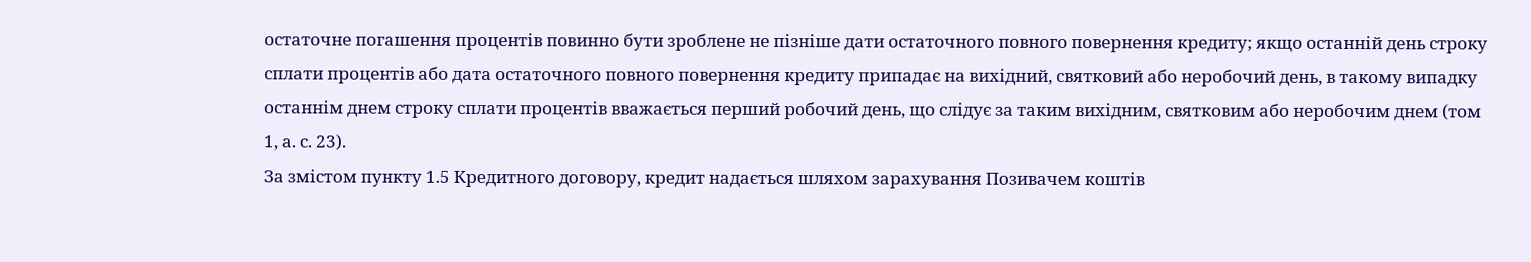остаточне погашення процентів повинно бути зроблене не пізніше дати остаточного повного повернення кредиту; якщо останній день строку сплати процентів або дата остаточного повного повернення кредиту припадає на вихідний, святковий або неробочий день, в такому випадку останнім днем строку сплати процентів вважається перший робочий день, що слідує за таким вихідним, святковим або неробочим днем (том 1, а. с. 23).
За змістом пункту 1.5 Кредитного договору, кредит надається шляхом зарахування Позивачем коштів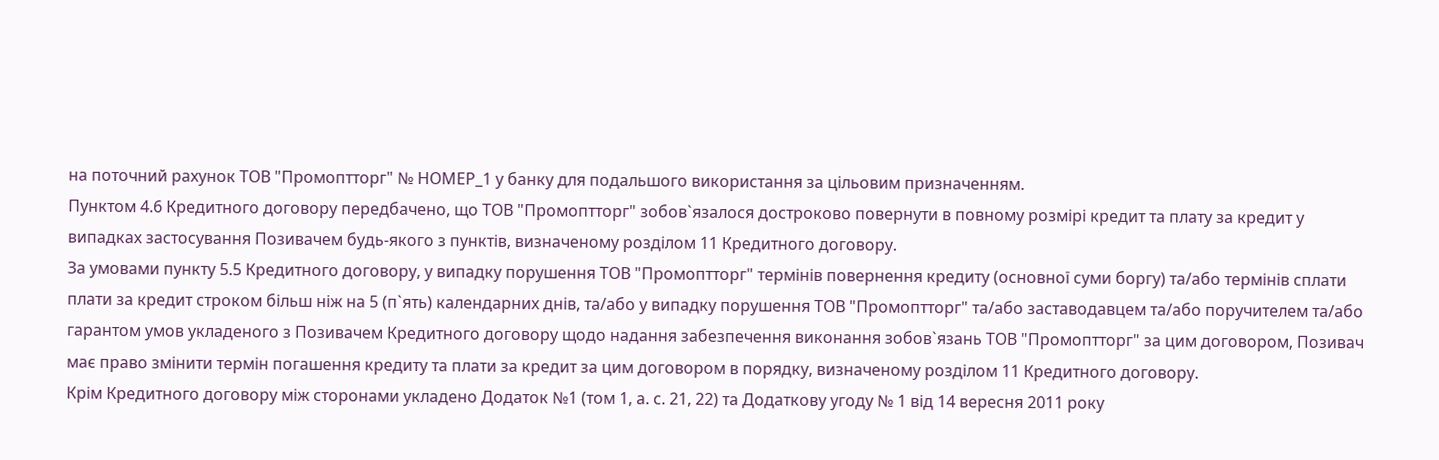на поточний рахунок ТОВ "Промоптторг" № НОМЕР_1 у банку для подальшого використання за цільовим призначенням.
Пунктом 4.6 Кредитного договору передбачено, що ТОВ "Промоптторг" зобов`язалося достроково повернути в повному розмірі кредит та плату за кредит у випадках застосування Позивачем будь-якого з пунктів, визначеному розділом 11 Кредитного договору.
За умовами пункту 5.5 Кредитного договору, у випадку порушення ТОВ "Промоптторг" термінів повернення кредиту (основної суми боргу) та/або термінів сплати плати за кредит строком більш ніж на 5 (п`ять) календарних днів, та/або у випадку порушення ТОВ "Промоптторг" та/або заставодавцем та/або поручителем та/або гарантом умов укладеного з Позивачем Кредитного договору щодо надання забезпечення виконання зобов`язань ТОВ "Промоптторг" за цим договором, Позивач має право змінити термін погашення кредиту та плати за кредит за цим договором в порядку, визначеному розділом 11 Кредитного договору.
Крім Кредитного договору між сторонами укладено Додаток №1 (том 1, а. с. 21, 22) та Додаткову угоду № 1 від 14 вересня 2011 року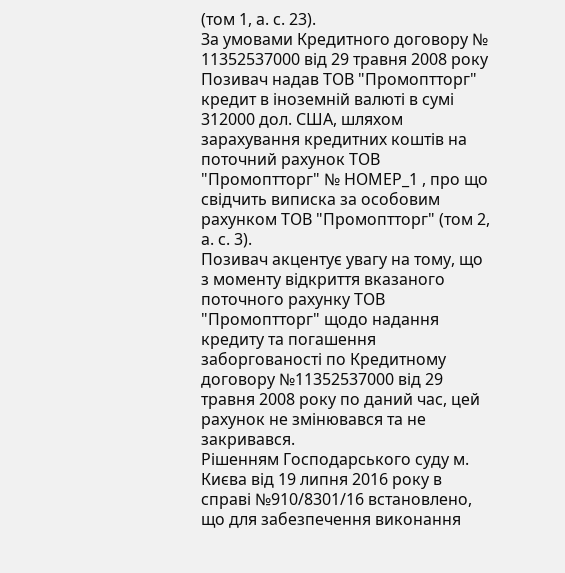(том 1, а. с. 23).
За умовами Кредитного договору № 11352537000 від 29 травня 2008 року Позивач надав ТОВ "Промоптторг" кредит в іноземній валюті в сумі 312000 дол. США, шляхом зарахування кредитних коштів на поточний рахунок ТОВ "Промоптторг" № НОМЕР_1 , про що свідчить виписка за особовим рахунком ТОВ "Промоптторг" (том 2, а. с. 3).
Позивач акцентує увагу на тому, що з моменту відкриття вказаного поточного рахунку ТОВ "Промоптторг" щодо надання кредиту та погашення заборгованості по Кредитному договору №11352537000 від 29 травня 2008 року по даний час, цей рахунок не змінювався та не закривався.
Рішенням Господарського суду м. Києва від 19 липня 2016 року в справі №910/8301/16 встановлено, що для забезпечення виконання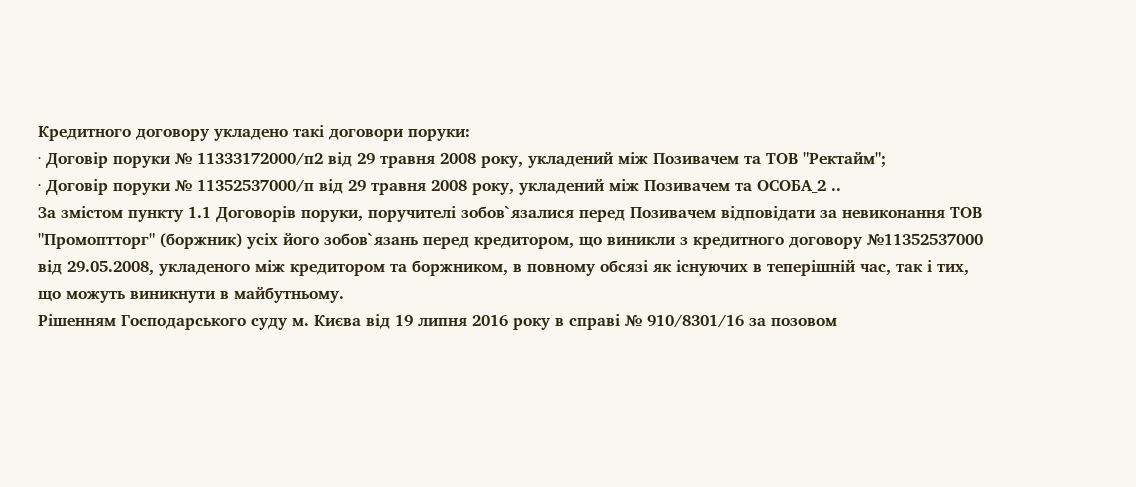Кредитного договору укладено такі договори поруки:
· Договір поруки № 11333172000/п2 від 29 травня 2008 року, укладений між Позивачем та ТОВ "Ректайм";
· Договір поруки № 11352537000/п від 29 травня 2008 року, укладений між Позивачем та ОСОБА_2 ..
За змістом пункту 1.1 Договорів поруки, поручителі зобов`язалися перед Позивачем відповідати за невиконання ТОВ "Промоптторг" (боржник) усіх його зобов`язань перед кредитором, що виникли з кредитного договору №11352537000 від 29.05.2008, укладеного між кредитором та боржником, в повному обсязі як існуючих в теперішній час, так і тих, що можуть виникнути в майбутньому.
Рішенням Господарського суду м. Києва від 19 липня 2016 року в справі № 910/8301/16 за позовом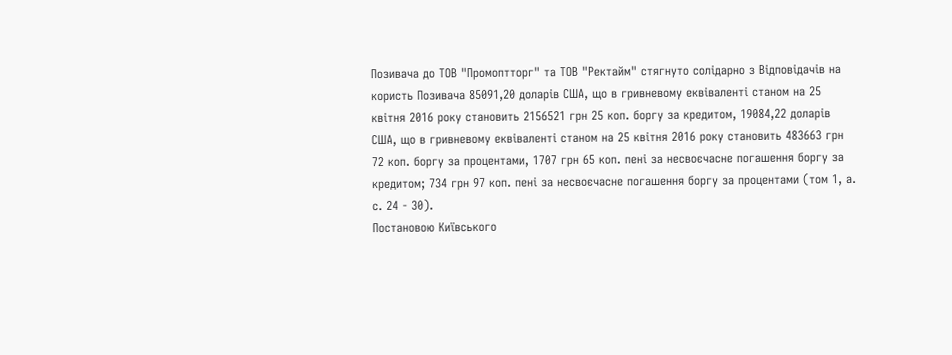Позивача до ТОВ "Промоптторг" та ТОВ "Ректайм" стягнуто солідарно з Відповідачів на користь Позивача 85091,20 доларів США, що в гривневому еквіваленті станом на 25 квітня 2016 року становить 2156521 грн 25 коп. боргу за кредитом, 19084,22 доларів США, що в гривневому еквіваленті станом на 25 квітня 2016 року становить 483663 грн 72 коп. боргу за процентами, 1707 грн 65 коп. пені за несвоєчасне погашення боргу за кредитом; 734 грн 97 коп. пені за несвоєчасне погашення боргу за процентами (том 1, а. с. 24 - 30).
Постановою Київського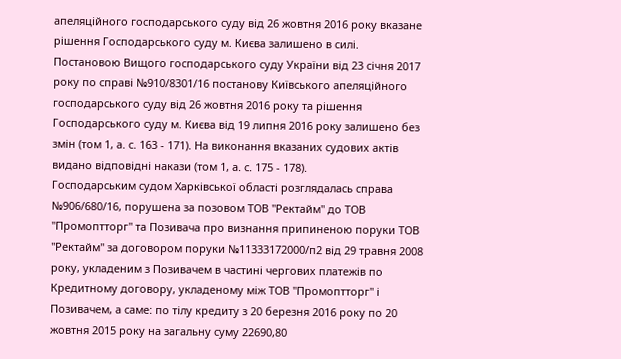апеляційного господарського суду від 26 жовтня 2016 року вказане рішення Господарського суду м. Києва залишено в силі.
Постановою Вищого господарського суду України від 23 січня 2017 року по справі №910/8301/16 постанову Київського апеляційного господарського суду від 26 жовтня 2016 року та рішення Господарського суду м. Києва від 19 липня 2016 року залишено без змін (том 1, а. с. 163 - 171). На виконання вказаних судових актів видано відповідні накази (том 1, а. с. 175 - 178).
Господарським судом Харківської області розглядалась справа №906/680/16, порушена за позовом ТОВ "Ректайм" до ТОВ "Промоптторг" та Позивача про визнання припиненою поруки ТОВ "Ректайм" за договором поруки №11333172000/п2 від 29 травня 2008 року, укладеним з Позивачем в частині чергових платежів по Кредитному договору, укладеному між ТОВ "Промоптторг" і Позивачем, а саме: по тілу кредиту з 20 березня 2016 року по 20 жовтня 2015 року на загальну суму 22690,80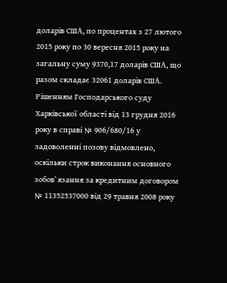доларів США, по процентах з 27 лютого 2015 року по 30 вересня 2015 року на загальну суму 9370,17 доларів США, що разом складає 32061 доларів США.
Рішенням Господарського суду Харківської області від 13 грудня 2016 року в справі № 906/680/16 у задоволенні позову відмовлено, оскільки строк виконання основного зобов`язання за кредитним договором № 11352537000 від 29 травня 2008 року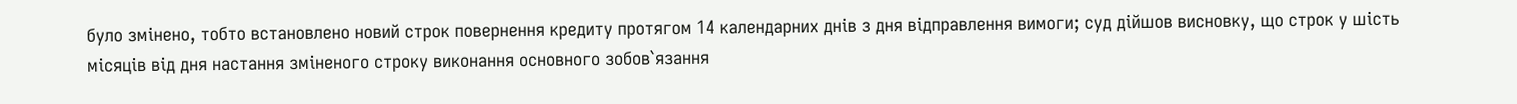було змінено, тобто встановлено новий строк повернення кредиту протягом 14 календарних днів з дня відправлення вимоги; суд дійшов висновку, що строк у шість місяців від дня настання зміненого строку виконання основного зобов`язання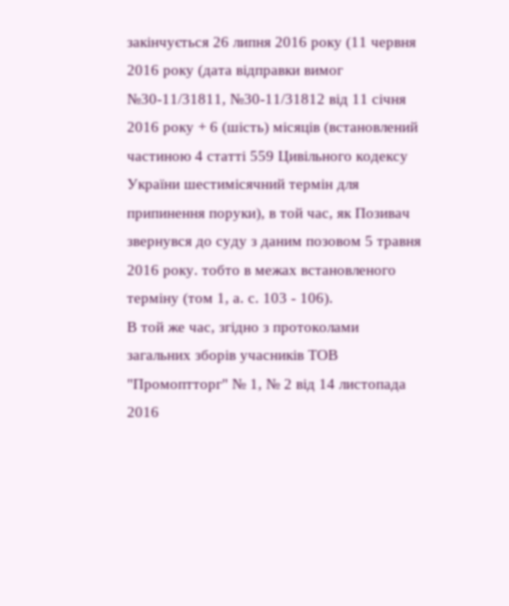закінчується 26 липня 2016 року (11 червня 2016 року (дата відправки вимог №30-11/31811, №30-11/31812 від 11 січня 2016 року + 6 (шість) місяців (встановлений частиною 4 статті 559 Цивільного кодексу України шестимісячний термін для припинення поруки), в той час, як Позивач звернувся до суду з даним позовом 5 травня 2016 року. тобто в межах встановленого терміну (том 1, а. с. 103 - 106).
В той же час, згідно з протоколами загальних зборів учасників ТОВ "Промоптторг" № 1, № 2 від 14 листопада 2016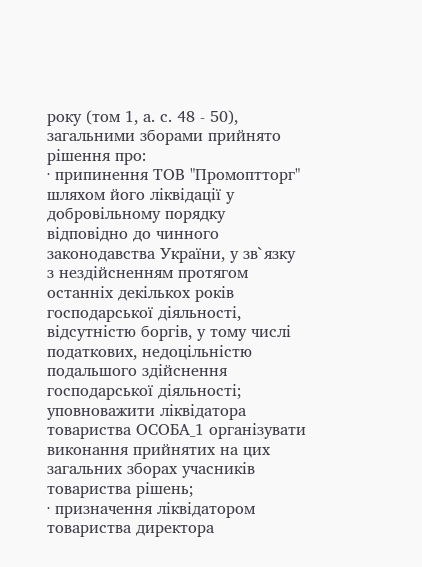року (том 1, а. с. 48 - 50), загальними зборами прийнято рішення про:
· припинення ТОВ "Промоптторг" шляхом його ліквідації у добровільному порядку відповідно до чинного законодавства України, у зв`язку з нездійсненням протягом останніх декількох років господарської діяльності, відсутністю боргів, у тому числі податкових, недоцільністю подальшого здійснення господарської діяльності; уповноважити ліквідатора товариства ОСОБА_1 організувати виконання прийнятих на цих загальних зборах учасників товариства рішень;
· призначення ліквідатором товариства директора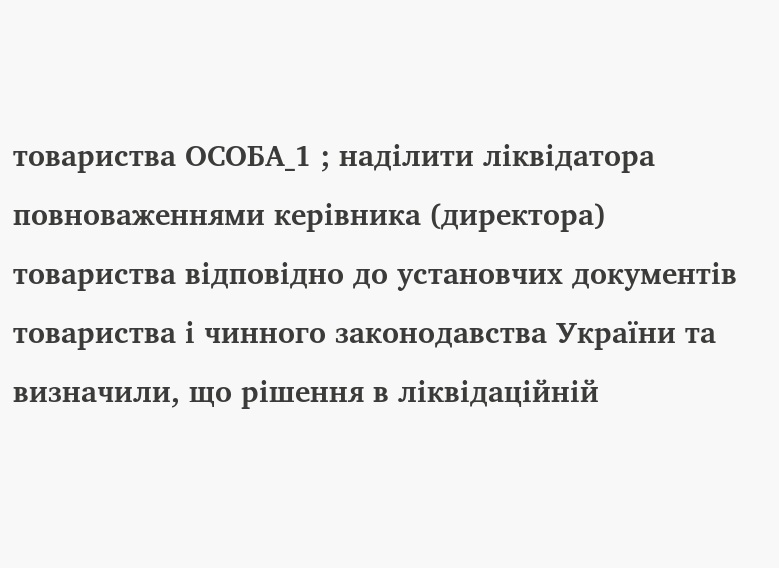товариства ОСОБА_1 ; наділити ліквідатора повноваженнями керівника (директора) товариства відповідно до установчих документів товариства і чинного законодавства України та визначили, що рішення в ліквідаційній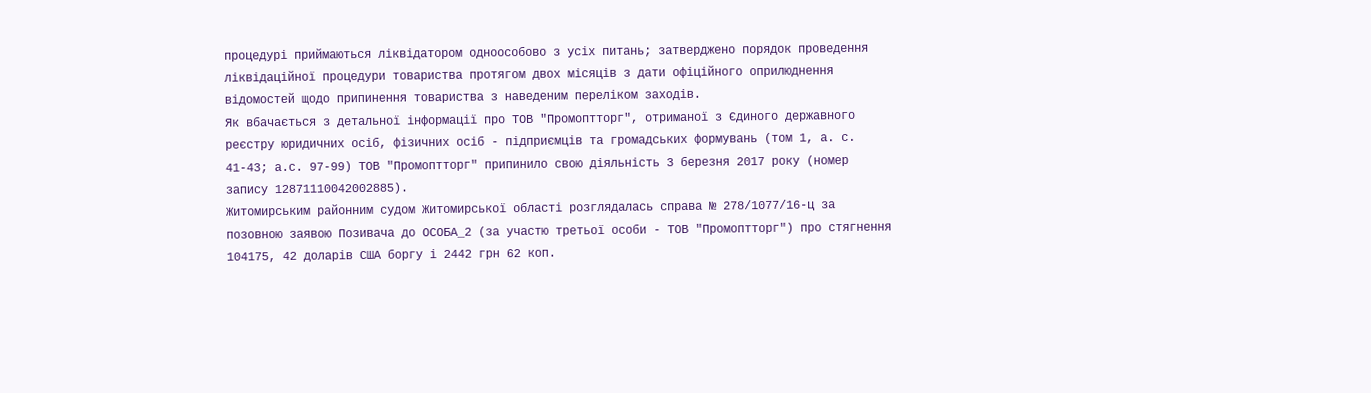процедурі приймаються ліквідатором одноособово з усіх питань; затверджено порядок проведення ліквідаційної процедури товариства протягом двох місяців з дати офіційного оприлюднення відомостей щодо припинення товариства з наведеним переліком заходів.
Як вбачається з детальної інформації про ТОВ "Промоптторг", отриманої з Єдиного державного реєстру юридичних осіб, фізичних осіб - підприємців та громадських формувань (том 1, а. с. 41-43; а.с. 97-99) ТОВ "Промоптторг" припинило свою діяльність 3 березня 2017 року (номер запису 12871110042002885).
Житомирським районним судом Житомирської області розглядалась справа № 278/1077/16-ц за позовною заявою Позивача до ОСОБА_2 (за участю третьої особи - ТОВ "Промоптторг") про стягнення 104175, 42 доларів США боргу і 2442 грн 62 коп.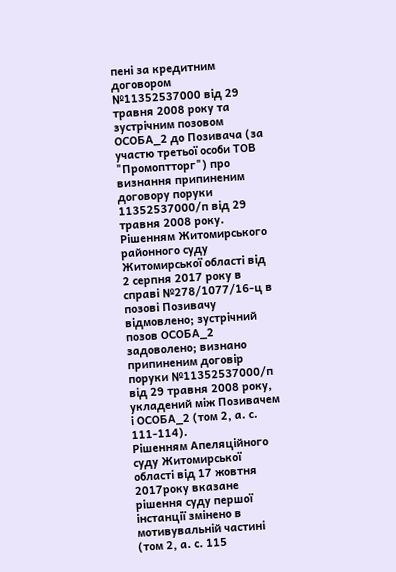пені за кредитним договором №11352537000 від 29 травня 2008 року та зустрічним позовом ОСОБА_2 до Позивача (за участю третьої особи ТОВ "Промоптторг") про визнання припиненим договору поруки 11352537000/п від 29 травня 2008 року.
Рішенням Житомирського районного суду Житомирської області від 2 серпня 2017 року в справі №278/1077/16-ц в позові Позивачу відмовлено; зустрічний позов ОСОБА_2 задоволено; визнано припиненим договір поруки №11352537000/п від 29 травня 2008 року, укладений між Позивачем і ОСОБА_2 (том 2, а. с. 111-114).
Рішенням Апеляційного суду Житомирської області від 17 жовтня 2017року вказане рішення суду першої інстанції змінено в мотивувальній частині (том 2, а. с. 115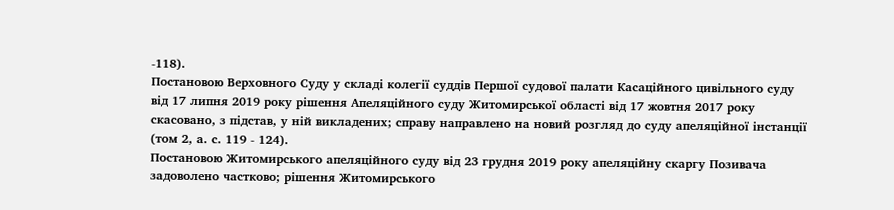-118).
Постановою Верховного Суду у складі колегії суддів Першої судової палати Касаційного цивільного суду від 17 липня 2019 року рішення Апеляційного суду Житомирської області від 17 жовтня 2017 року скасовано, з підстав, у ній викладених; справу направлено на новий розгляд до суду апеляційної інстанції (том 2, а. с. 119 - 124).
Постановою Житомирського апеляційного суду від 23 грудня 2019 року апеляційну скаргу Позивача задоволено частково; рішення Житомирського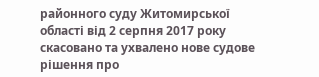районного суду Житомирської області від 2 серпня 2017 року скасовано та ухвалено нове судове рішення про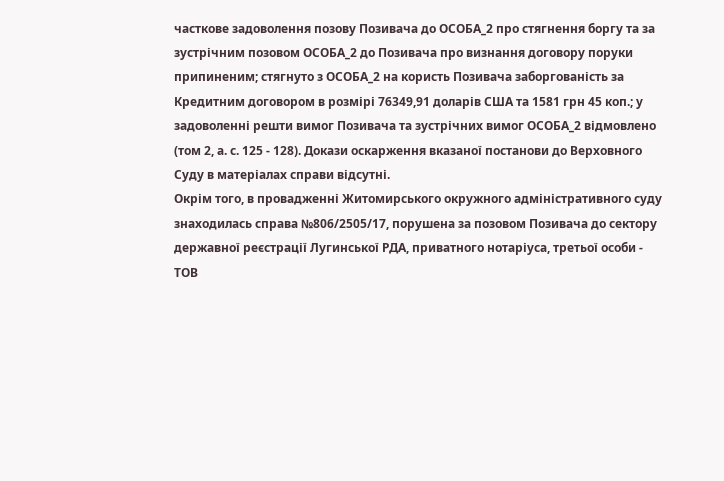часткове задоволення позову Позивача до ОСОБА_2 про стягнення боргу та за зустрічним позовом ОСОБА_2 до Позивача про визнання договору поруки припиненим; стягнуто з ОСОБА_2 на користь Позивача заборгованість за Кредитним договором в розмірі 76349,91 доларів США та 1581 грн 45 коп.; у задоволенні решти вимог Позивача та зустрічних вимог ОСОБА_2 відмовлено (том 2, а. с. 125 - 128). Докази оскарження вказаної постанови до Верховного Суду в матеріалах справи відсутні.
Окрім того, в провадженні Житомирського окружного адміністративного суду знаходилась справа №806/2505/17, порушена за позовом Позивача до сектору державної реєстрації Лугинської РДА, приватного нотаріуса, третьої особи - ТОВ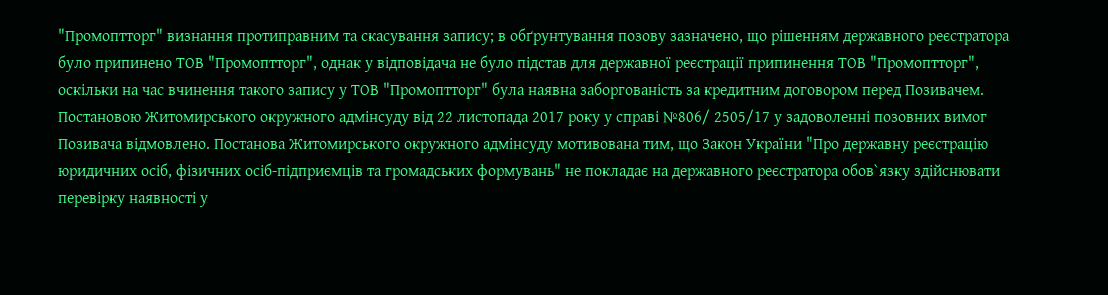"Промоптторг" визнання протиправним та скасування запису; в обґрунтування позову зазначено, що рішенням державного реєстратора було припинено ТОВ "Промоптторг", однак у відповідача не було підстав для державної реєстрації припинення ТОВ "Промоптторг", оскільки на час вчинення такого запису у ТОВ "Промоптторг" була наявна заборгованість за кредитним договором перед Позивачем.
Постановою Житомирського окружного адмінсуду від 22 листопада 2017 року у справі №806/ 2505/17 у задоволенні позовних вимог Позивача відмовлено. Постанова Житомирського окружного адмінсуду мотивована тим, що Закон України "Про державну реєстрацію юридичних осіб, фізичних осіб-підприємців та громадських формувань" не покладає на державного реєстратора обов`язку здійснювати перевірку наявності у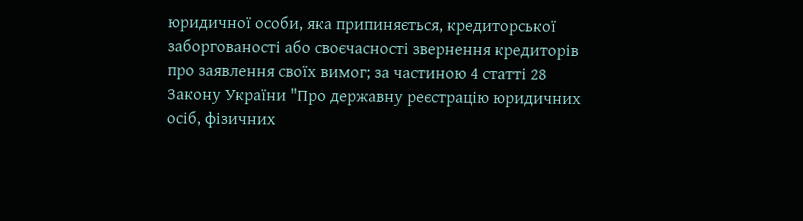юридичної особи, яка припиняється, кредиторської заборгованості або своєчасності звернення кредиторів про заявлення своїх вимог; за частиною 4 статті 28 Закону України "Про державну реєстрацію юридичних осіб, фізичних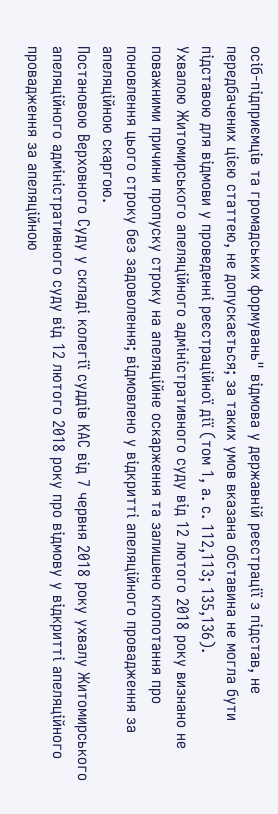осіб-підприємців та громадських формувань" відмова у державній реєстрації з підстав, не передбачених цією статтею, не допускається; за таких умов вказана обставина не могла бути підставою для відмови у проведенні реєстраційної дії (том 1, а. с. 112,113; 135,136).
Ухвалою Житомирського апеляційного адміністративного суду від 12 лютого 2018 року визнано не поважними причини пропуску строку на апеляційне оскарження та залишено клопотання про поновлення цього строку без задоволення; відмовлено у відкритті апеляційного провадження за апеляційною скаргою.
Постановою Верховного Суду у складі колегії суддів КАС від 7 червня 2018 року ухвалу Житомирського апеляційного адміністративного суду від 12 лютого 2018 року про відмову у відкритті апеляційного провадження за апеляційною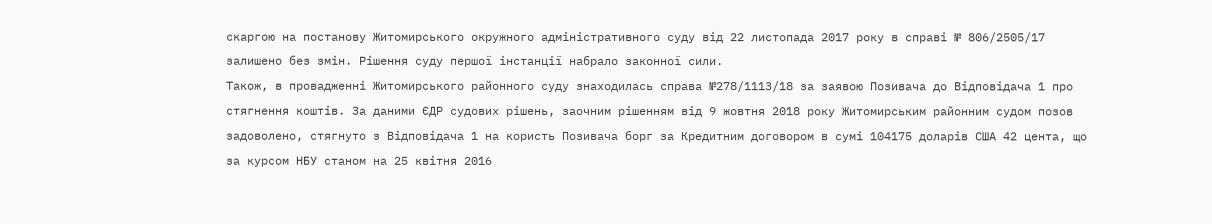скаргою на постанову Житомирського окружного адміністративного суду від 22 листопада 2017 року в справі № 806/2505/17 залишено без змін. Рішення суду першої інстанції набрало законної сили.
Також, в провадженні Житомирського районного суду знаходилась справа №278/1113/18 за заявою Позивача до Відповідача 1 про стягнення коштів. За даними ЄДР судових рішень, заочним рішенням від 9 жовтня 2018 року Житомирським районним судом позов задоволено, стягнуто з Відповідача 1 на користь Позивача борг за Кредитним договором в сумі 104175 доларів США 42 цента, що за курсом НБУ станом на 25 квітня 2016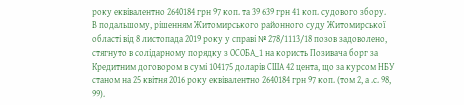року еквівалентно 2640184 грн 97 коп. та 39 639 грн 41 коп. судового збору.
В подальшому, рішенням Житомирського районного суду Житомирської області від 8 листопада 2019 року у справі № 278/1113/18 позов задоволено, стягнуто в солідарному порядку з ОСОБА_1 на користь Позивача борг за Кредитним договором в сумі 104175 доларів США 42 цента, що за курсом НБУ станом на 25 квітня 2016 року еквівалентно 2640184 грн 97 коп. (том 2, а .с. 98, 99).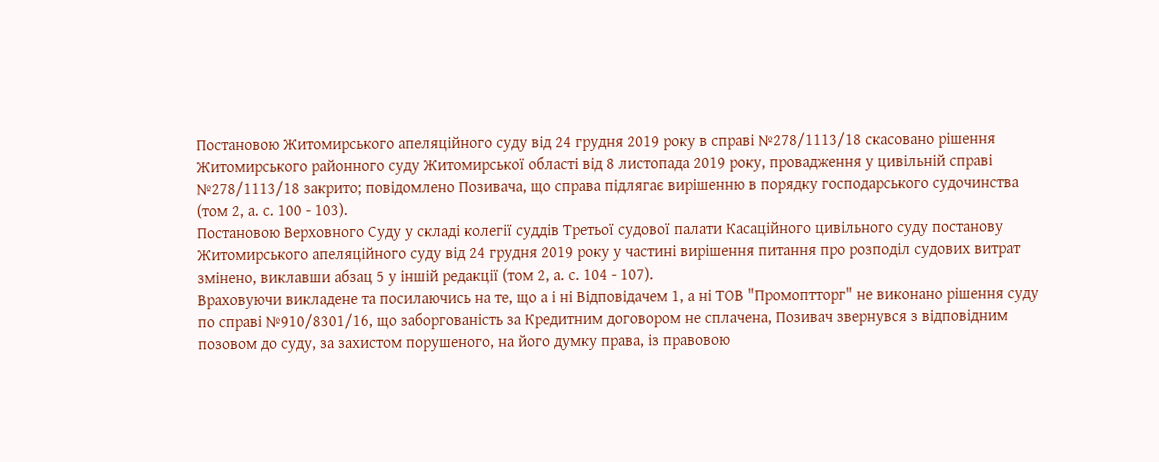Постановою Житомирського апеляційного суду від 24 грудня 2019 року в справі №278/1113/18 скасовано рішення Житомирського районного суду Житомирської області від 8 листопада 2019 року, провадження у цивільній справі №278/1113/18 закрито; повідомлено Позивача, що справа підлягає вирішенню в порядку господарського судочинства (том 2, а. с. 100 - 103).
Постановою Верховного Суду у складі колегії суддів Третьої судової палати Касаційного цивільного суду постанову Житомирського апеляційного суду від 24 грудня 2019 року у частині вирішення питання про розподіл судових витрат змінено, виклавши абзац 5 у іншій редакції (том 2, а. с. 104 - 107).
Враховуючи викладене та посилаючись на те, що а і ні Відповідачем 1, а ні ТОВ "Промоптторг" не виконано рішення суду по справі №910/8301/16, що заборгованість за Кредитним договором не сплачена, Позивач звернувся з відповідним позовом до суду, за захистом порушеного, на його думку права, із правовою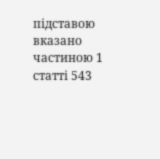підставою вказано частиною 1 статті 543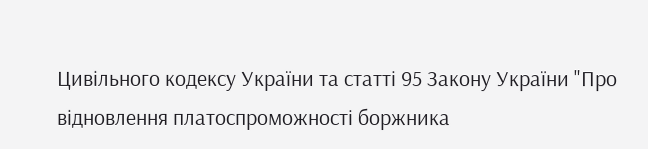Цивільного кодексу України та статті 95 Закону України "Про відновлення платоспроможності боржника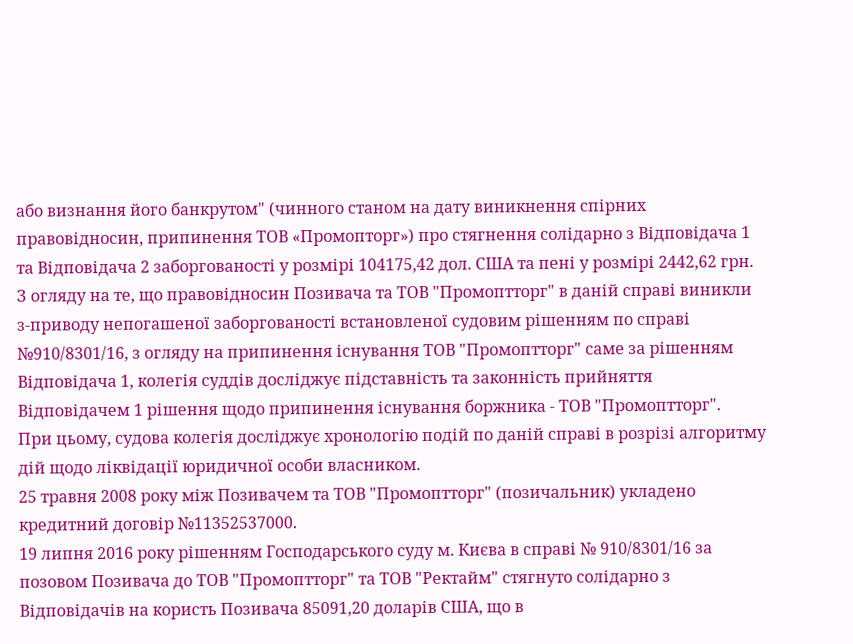або визнання його банкрутом" (чинного станом на дату виникнення спірних правовідносин, припинення ТОВ «Промопторг») про стягнення солідарно з Відповідача 1 та Відповідача 2 заборгованості у розмірі 104175,42 дол. США та пені у розмірі 2442,62 грн.
З огляду на те, що правовідносин Позивача та ТОВ "Промоптторг" в даній справі виникли з-приводу непогашеної заборгованості встановленої судовим рішенням по справі №910/8301/16, з огляду на припинення існування ТОВ "Промоптторг" саме за рішенням Відповідача 1, колегія суддів досліджує підставність та законність прийняття Відповідачем 1 рішення щодо припинення існування боржника - ТОВ "Промоптторг".
При цьому, судова колегія досліджує хронологію подій по даній справі в розрізі алгоритму дій щодо ліквідації юридичної особи власником.
25 травня 2008 року між Позивачем та ТОВ "Промоптторг" (позичальник) укладено кредитний договір №11352537000.
19 липня 2016 року рішенням Господарського суду м. Києва в справі № 910/8301/16 за позовом Позивача до ТОВ "Промоптторг" та ТОВ "Ректайм" стягнуто солідарно з Відповідачів на користь Позивача 85091,20 доларів США, що в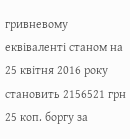гривневому еквіваленті станом на 25 квітня 2016 року становить 2156521 грн 25 коп. боргу за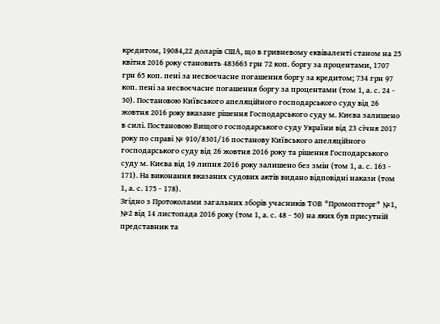кредитом, 19084,22 доларів США, що в гривневому еквіваленті станом на 25 квітня 2016 року становить 483663 грн 72 коп. боргу за процентами, 1707 грн 65 коп. пені за несвоєчасне погашення боргу за кредитом; 734 грн 97 коп. пені за несвоєчасне погашення боргу за процентами (том 1, а. с. 24 - 30). Постановою Київського апеляційного господарського суду від 26 жовтня 2016 року вказане рішення Господарського суду м. Києва залишено в силі. Постановою Вищого господарського суду України від 23 січня 2017 року по справі № 910/8301/16 постанову Київського апеляційного господарського суду від 26 жовтня 2016 року та рішення Господарського суду м. Києва від 19 липня 2016 року залишено без змін (том 1, а. с. 163 - 171). На виконання вказаних судових актів видано відповідні накази (том 1, а. с. 175 - 178).
Згідно з Протоколами загальних зборів учасників ТОВ "Промоптторг" №1, №2 від 14 листопада 2016 року (том 1, а. с. 48 - 50) на яких був присутній представник та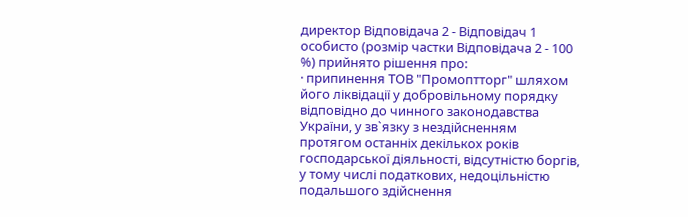директор Відповідача 2 - Відповідач 1 особисто (розмір частки Відповідача 2 - 100 %) прийнято рішення про:
· припинення ТОВ "Промоптторг" шляхом його ліквідації у добровільному порядку відповідно до чинного законодавства України, у зв`язку з нездійсненням протягом останніх декількох років господарської діяльності, відсутністю боргів, у тому числі податкових, недоцільністю подальшого здійснення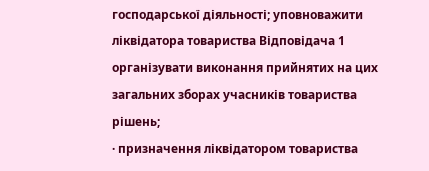господарської діяльності; уповноважити ліквідатора товариства Відповідача 1 організувати виконання прийнятих на цих загальних зборах учасників товариства рішень;
· призначення ліквідатором товариства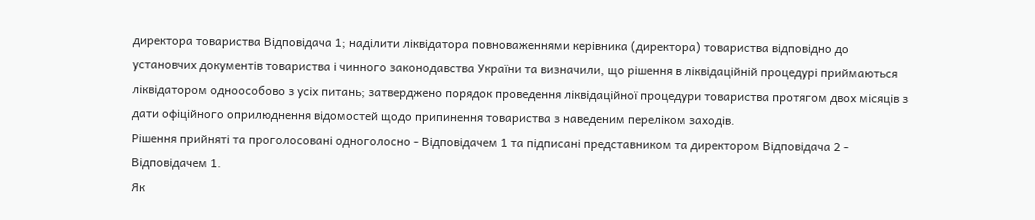директора товариства Відповідача 1; наділити ліквідатора повноваженнями керівника (директора) товариства відповідно до установчих документів товариства і чинного законодавства України та визначили, що рішення в ліквідаційній процедурі приймаються ліквідатором одноособово з усіх питань; затверджено порядок проведення ліквідаційної процедури товариства протягом двох місяців з дати офіційного оприлюднення відомостей щодо припинення товариства з наведеним переліком заходів.
Рішення прийняті та проголосовані одноголосно - Відповідачем 1 та підписані представником та директором Відповідача 2 - Відповідачем 1.
Як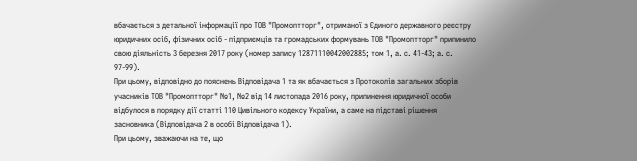вбачається з детальної інформації про ТОВ "Промоптторг", отриманої з Єдиного державного реєстру юридичних осіб, фізичних осіб - підприємців та громадських формувань ТОВ "Промоптторг" припинило свою діяльність 3 березня 2017 року (номер запису 12871110042002885; том 1, а. с. 41-43; а. с. 97-99).
При цьому, відповідно до пояснень Відповідача 1 та як вбачається з Протоколів загальних зборів учасників ТОВ "Промоптторг" №1, №2 від 14 листопада 2016 року, припинення юридичної особи відбулося в порядку дії статті 110 Цивільного кодексу України, а саме на підставі рішення засновника (Відповідача 2 в особі Відповідача 1).
При цьому, зважаючи на те, що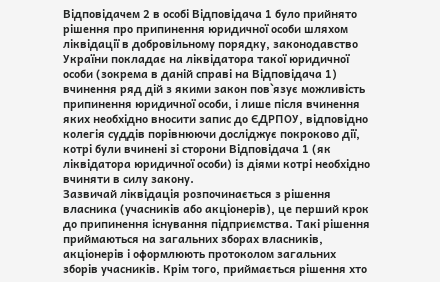Відповідачем 2 в особі Відповідача 1 було прийнято рішення про припинення юридичної особи шляхом ліквідації в добровільному порядку, законодавство України покладає на ліквідатора такої юридичної особи (зокрема в даній справі на Відповідача 1) вчинення ряд дій з якими закон пов`язує можливість припинення юридичної особи, і лише після вчинення яких необхідно вносити запис до ЄДРПОУ, відповідно колегія суддів порівнюючи досліджує покроково дії, котрі були вчинені зі сторони Відповідача 1 (як ліквідатора юридичної особи) із діями котрі необхідно вчиняти в силу закону.
Зазвичай ліквідація розпочинається з рішення власника (учасників або акціонерів), це перший крок до припинення існування підприємства. Такі рішення приймаються на загальних зборах власників, акціонерів і оформлюють протоколом загальних зборів учасників. Крім того, приймається рішення хто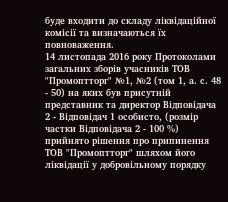буде входити до складу ліквідаційної комісії та визначаються їх повноваження.
14 листопада 2016 року Протоколами загальних зборів учасників ТОВ "Промоптторг" №1, №2 (том 1, а. с. 48 - 50) на яких був присутній представник та директор Відповідача 2 - Відповідач 1 особисто, (розмір частки Відповідача 2 - 100 %) прийнято рішення про припинення ТОВ "Промоптторг" шляхом його ліквідації у добровільному порядку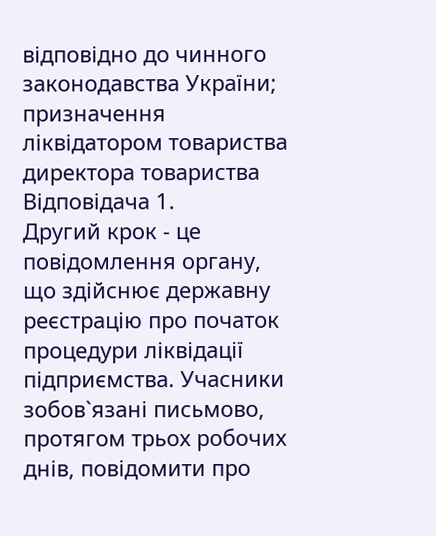відповідно до чинного законодавства України; призначення ліквідатором товариства директора товариства Відповідача 1.
Другий крок - це повідомлення органу, що здійснює державну реєстрацію про початок процедури ліквідації підприємства. Учасники зобов`язані письмово, протягом трьох робочих днів, повідомити про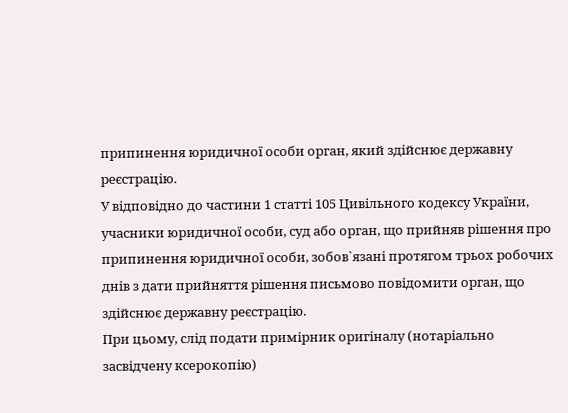припинення юридичної особи орган, який здійснює державну реєстрацію.
У відповідно до частини 1 статті 105 Цивільного кодексу України, учасники юридичної особи, суд або орган, що прийняв рішення про припинення юридичної особи, зобов`язані протягом трьох робочих днів з дати прийняття рішення письмово повідомити орган, що здійснює державну реєстрацію.
При цьому, слід подати примірник оригіналу (нотаріально засвідчену ксерокопію)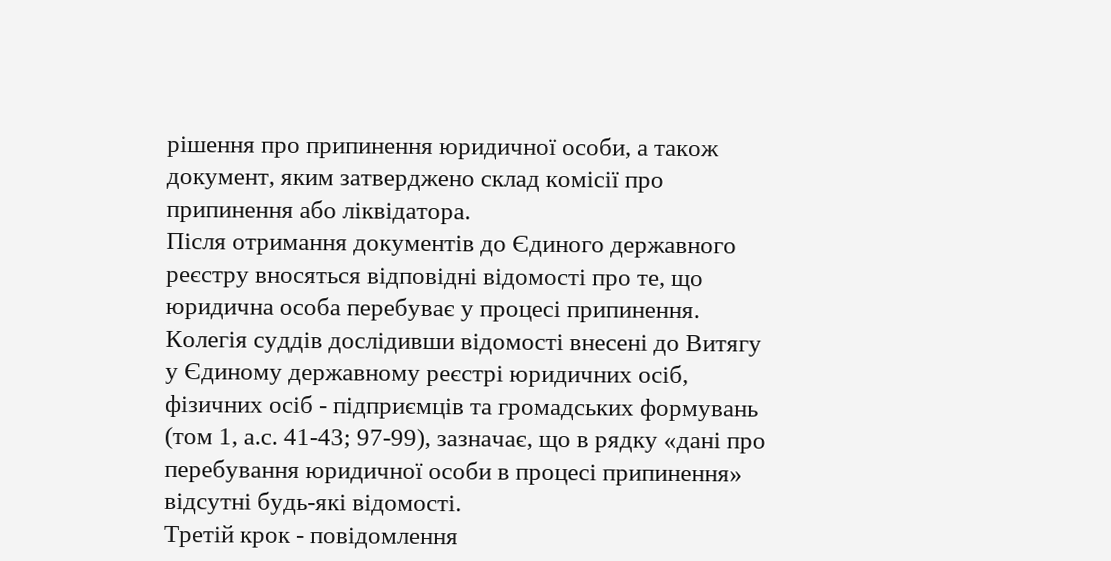рішення про припинення юридичної особи, а також документ, яким затверджено склад комісії про припинення або ліквідатора.
Після отримання документів до Єдиного державного реєстру вносяться відповідні відомості про те, що юридична особа перебуває у процесі припинення.
Колегія суддів дослідивши відомості внесені до Витягу у Єдиному державному реєстрі юридичних осіб, фізичних осіб - підприємців та громадських формувань (том 1, а.с. 41-43; 97-99), зазначає, що в рядку «дані про перебування юридичної особи в процесі припинення» відсутні будь-які відомості.
Третій крок - повідомлення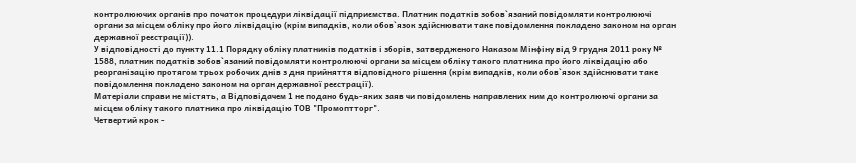контролюючих органів про початок процедури ліквідації підприємства. Платник податків зобов`язаний повідомляти контролюючі органи за місцем обліку про його ліквідацію (крім випадків, коли обов`язок здійснювати таке повідомлення покладено законом на орган державної реєстрації)).
У відповідності до пункту 11.1 Порядку обліку платників податків і зборів, затвердженого Наказом Мінфіну від 9 грудня 2011 року № 1588, платник податків зобов`язаний повідомляти контролюючі органи за місцем обліку такого платника про його ліквідацію або реорганізацію протягом трьох робочих днів з дня прийняття відповідного рішення (крім випадків, коли обов`язок здійснювати таке повідомлення покладено законом на орган державної реєстрації).
Матеріали справи не містять, а Відповідачем 1 не подано будь-яких заяв чи повідомлень направлених ним до контролюючі органи за місцем обліку такого платника про ліквідацію ТОВ "Промоптторг".
Четвертий крок -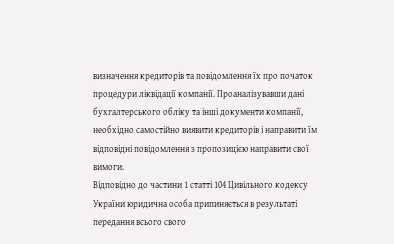визначення кредиторів та повідомлення їх про початок процедури ліквідації компанії. Проаналізувавши дані бухгалтерського обліку та інші документи компанії, необхідно самостійно виявити кредиторів і направити їм відповідні повідомлення з пропозицією направити свої вимоги.
Відповідно до частини 1 статті 104 Цивільного кодексу України юридична особа припиняється в результаті передання всього свого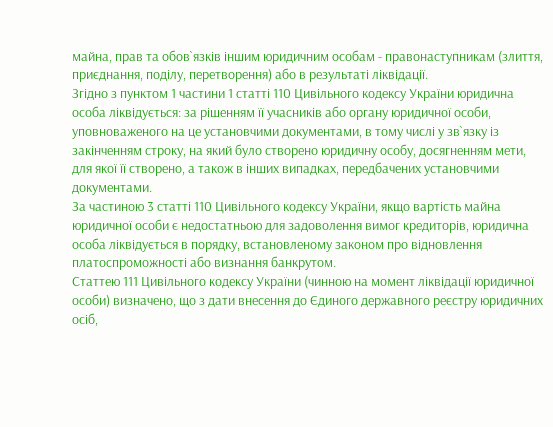майна, прав та обов`язків іншим юридичним особам - правонаступникам (злиття, приєднання, поділу, перетворення) або в результаті ліквідації.
Згідно з пунктом 1 частини 1 статті 110 Цивільного кодексу України юридична особа ліквідується: за рішенням її учасників або органу юридичної особи, уповноваженого на це установчими документами, в тому числі у зв`язку із закінченням строку, на який було створено юридичну особу, досягненням мети, для якої її створено, а також в інших випадках, передбачених установчими документами.
За частиною 3 статті 110 Цивільного кодексу України, якщо вартість майна юридичної особи є недостатньою для задоволення вимог кредиторів, юридична особа ліквідується в порядку, встановленому законом про відновлення платоспроможності або визнання банкрутом.
Статтею 111 Цивільного кодексу України (чинною на момент ліквідації юридичної особи) визначено, що з дати внесення до Єдиного державного реєстру юридичних осіб,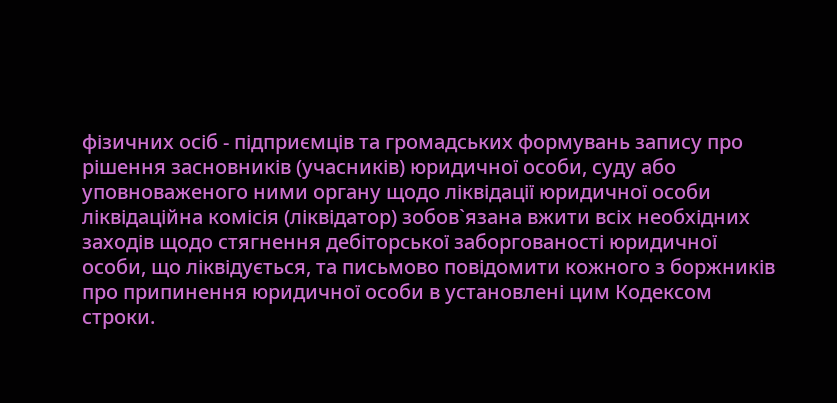фізичних осіб - підприємців та громадських формувань запису про рішення засновників (учасників) юридичної особи, суду або уповноваженого ними органу щодо ліквідації юридичної особи ліквідаційна комісія (ліквідатор) зобов`язана вжити всіх необхідних заходів щодо стягнення дебіторської заборгованості юридичної особи, що ліквідується, та письмово повідомити кожного з боржників про припинення юридичної особи в установлені цим Кодексом строки.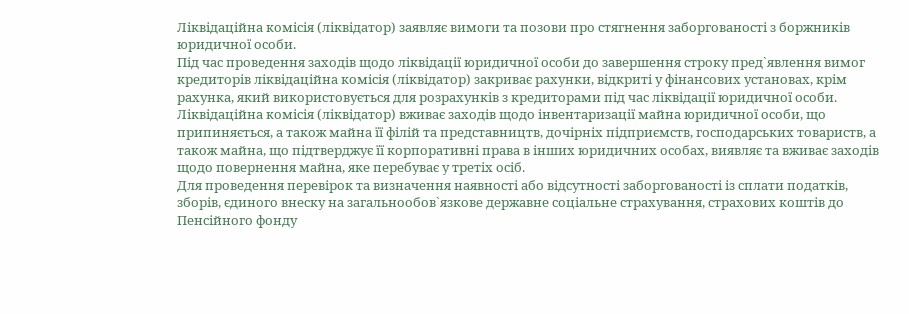Ліквідаційна комісія (ліквідатор) заявляє вимоги та позови про стягнення заборгованості з боржників юридичної особи.
Під час проведення заходів щодо ліквідації юридичної особи до завершення строку пред`явлення вимог кредиторів ліквідаційна комісія (ліквідатор) закриває рахунки, відкриті у фінансових установах, крім рахунка, який використовується для розрахунків з кредиторами під час ліквідації юридичної особи.
Ліквідаційна комісія (ліквідатор) вживає заходів щодо інвентаризації майна юридичної особи, що припиняється, а також майна її філій та представництв, дочірніх підприємств, господарських товариств, а також майна, що підтверджує її корпоративні права в інших юридичних особах, виявляє та вживає заходів щодо повернення майна, яке перебуває у третіх осіб.
Для проведення перевірок та визначення наявності або відсутності заборгованості із сплати податків, зборів, єдиного внеску на загальнообов`язкове державне соціальне страхування, страхових коштів до Пенсійного фонду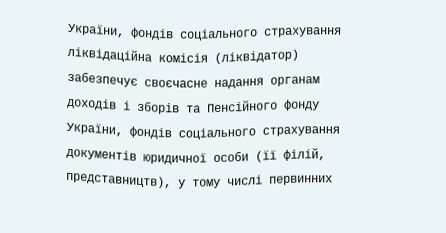України, фондів соціального страхування ліквідаційна комісія (ліквідатор) забезпечує своєчасне надання органам доходів і зборів та Пенсійного фонду України, фондів соціального страхування документів юридичної особи (її філій, представництв), у тому числі первинних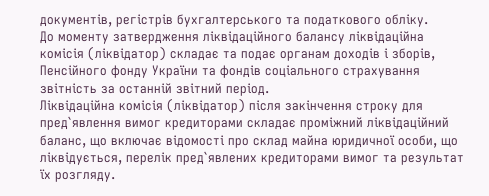документів, регістрів бухгалтерського та податкового обліку.
До моменту затвердження ліквідаційного балансу ліквідаційна комісія (ліквідатор) складає та подає органам доходів і зборів, Пенсійного фонду України та фондів соціального страхування звітність за останній звітний період.
Ліквідаційна комісія (ліквідатор) після закінчення строку для пред`явлення вимог кредиторами складає проміжний ліквідаційний баланс, що включає відомості про склад майна юридичної особи, що ліквідується, перелік пред`явлених кредиторами вимог та результат їх розгляду.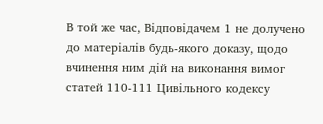В той же час, Відповідачем 1 не долучено до матеріалів будь-якого доказу, щодо вчинення ним дій на виконання вимог статей 110-111 Цивільного кодексу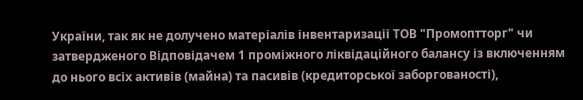України, так як не долучено матеріалів інвентаризації ТОВ "Промоптторг" чи затвердженого Відповідачем 1 проміжного ліквідаційного балансу із включенням до нього всіх активів (майна) та пасивів (кредиторської заборгованості),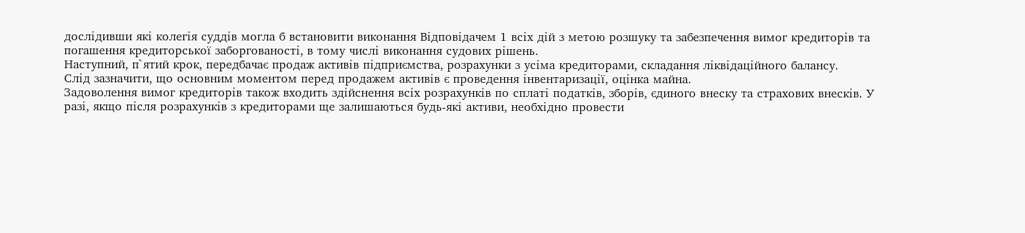дослідивши які колегія суддів могла б встановити виконання Відповідачем 1 всіх дій з метою розшуку та забезпечення вимог кредиторів та погашення кредиторської заборгованості, в тому числі виконання судових рішень.
Наступний, п`ятий крок, передбачає продаж активів підприємства, розрахунки з усіма кредиторами, складання ліквідаційного балансу.
Слід зазначити, що основним моментом перед продажем активів є проведення інвентаризації, оцінка майна.
Задоволення вимог кредиторів також входить здійснення всіх розрахунків по сплаті податків, зборів, єдиного внеску та страхових внесків. У разі, якщо після розрахунків з кредиторами ще залишаються будь-які активи, необхідно провести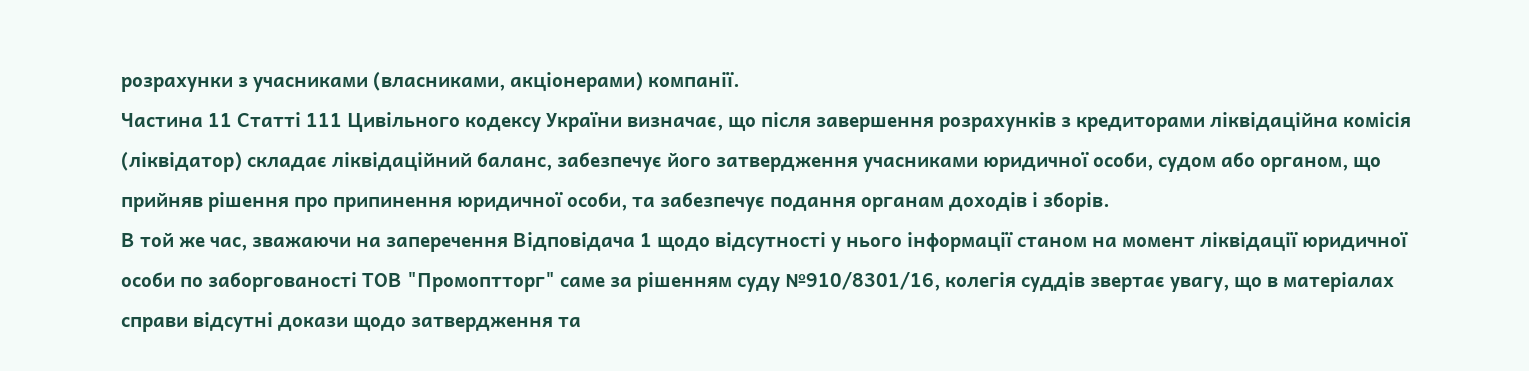розрахунки з учасниками (власниками, акціонерами) компанії.
Частина 11 Статті 111 Цивільного кодексу України визначає, що після завершення розрахунків з кредиторами ліквідаційна комісія (ліквідатор) складає ліквідаційний баланс, забезпечує його затвердження учасниками юридичної особи, судом або органом, що прийняв рішення про припинення юридичної особи, та забезпечує подання органам доходів і зборів.
В той же час, зважаючи на заперечення Відповідача 1 щодо відсутності у нього інформації станом на момент ліквідації юридичної особи по заборгованості ТОВ "Промоптторг" саме за рішенням суду №910/8301/16, колегія суддів звертає увагу, що в матеріалах справи відсутні докази щодо затвердження та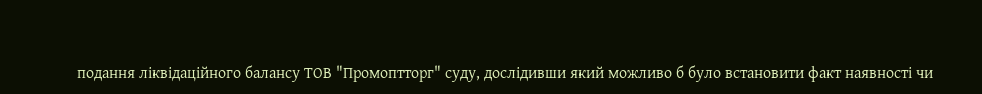подання ліквідаційного балансу ТОВ "Промоптторг" суду, дослідивши який можливо б було встановити факт наявності чи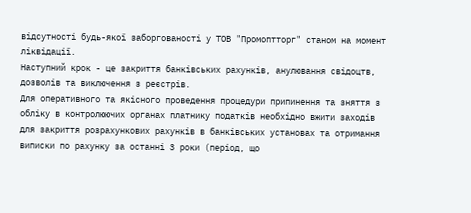відсутності будь-якої заборгованості у ТОВ "Промоптторг" станом на момент ліквідації.
Наступний крок - це закриття банківських рахунків, анулювання свідоцтв, дозволів та виключення з реєстрів.
Для оперативного та якісного проведення процедури припинення та зняття з обліку в контролюючих органах платнику податків необхідно вжити заходів для закриття розрахункових рахунків в банківських установах та отримання виписки по рахунку за останні 3 роки (період, що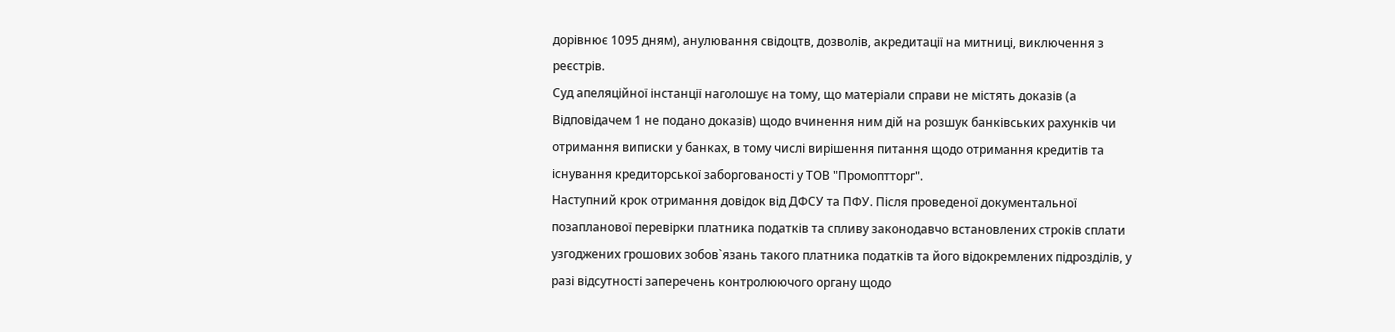дорівнює 1095 дням), анулювання свідоцтв, дозволів, акредитації на митниці, виключення з реєстрів.
Суд апеляційної інстанції наголошує на тому, що матеріали справи не містять доказів (а Відповідачем 1 не подано доказів) щодо вчинення ним дій на розшук банківських рахунків чи отримання виписки у банках, в тому числі вирішення питання щодо отримання кредитів та існування кредиторської заборгованості у ТОВ "Промоптторг".
Наступний крок отримання довідок від ДФСУ та ПФУ. Після проведеної документальної позапланової перевірки платника податків та спливу законодавчо встановлених строків сплати узгоджених грошових зобов`язань такого платника податків та його відокремлених підрозділів, у разі відсутності заперечень контролюючого органу щодо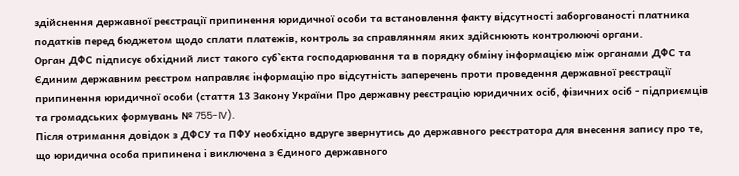здійснення державної реєстрації припинення юридичної особи та встановлення факту відсутності заборгованості платника податків перед бюджетом щодо сплати платежів, контроль за справлянням яких здійснюють контролюючі органи.
Орган ДФС підписує обхідний лист такого суб`єкта господарювання та в порядку обміну інформацією між органами ДФС та Єдиним державним реєстром направляє інформацію про відсутність заперечень проти проведення державної реєстрації припинення юридичної особи (стаття 13 Закону України Про державну реєстрацію юридичних осіб, фізичних осіб - підприємців та громадських формувань № 755-IV).
Після отримання довідок з ДФСУ та ПФУ необхідно вдруге звернутись до державного реєстратора для внесення запису про те, що юридична особа припинена і виключена з Єдиного державного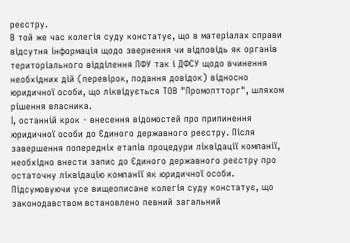реєстру.
В той же час колегія суду констатує, що в матеріалах справи відсутня інформація щодо звернення чи відповідь як органів територіального відділення ПФУ так і ДФСУ щодо вчинення необхідних дій (перевірок, подання довідок) відносно юридичної особи, що ліквідується ТОВ "Промоптторг", шляхом рішення власника.
І, останній крок - внесення відомостей про припинення юридичної особи до Єдиного державного реєстру. Після завершення попередніх етапів процедури ліквідації компанії, необхідно внести запис до Єдиного державного реєстру про остаточну ліквідацію компанії як юридичної особи.
Підсумовуючи усе вищеописане колегія суду констатує, що законодавством встановлено певний загальний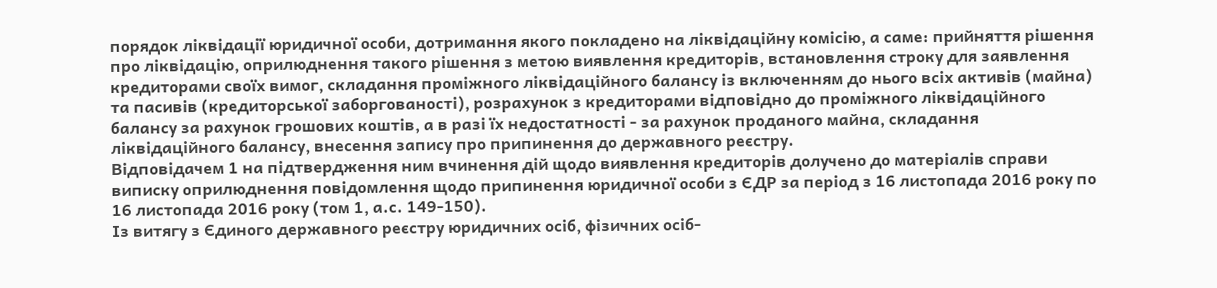порядок ліквідації юридичної особи, дотримання якого покладено на ліквідаційну комісію, а саме: прийняття рішення про ліквідацію, оприлюднення такого рішення з метою виявлення кредиторів, встановлення строку для заявлення кредиторами своїх вимог, складання проміжного ліквідаційного балансу із включенням до нього всіх активів (майна) та пасивів (кредиторської заборгованості), розрахунок з кредиторами відповідно до проміжного ліквідаційного балансу за рахунок грошових коштів, а в разі їх недостатності - за рахунок проданого майна, складання ліквідаційного балансу, внесення запису про припинення до державного реєстру.
Відповідачем 1 на підтвердження ним вчинення дій щодо виявлення кредиторів долучено до матеріалів справи виписку оприлюднення повідомлення щодо припинення юридичної особи з ЄДР за період з 16 листопада 2016 року по 16 листопада 2016 року (том 1, а.с. 149-150).
Із витягу з Єдиного державного реєстру юридичних осіб, фізичних осіб-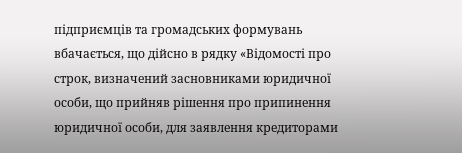підприємців та громадських формувань вбачається, що дійсно в рядку «Відомості про строк, визначений засновниками юридичної особи, що прийняв рішення про припинення юридичної особи, для заявлення кредиторами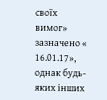своїх вимог» зазначено « 16.01.17», однак будь-яких інших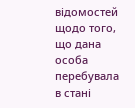відомостей щодо того, що дана особа перебувала в стані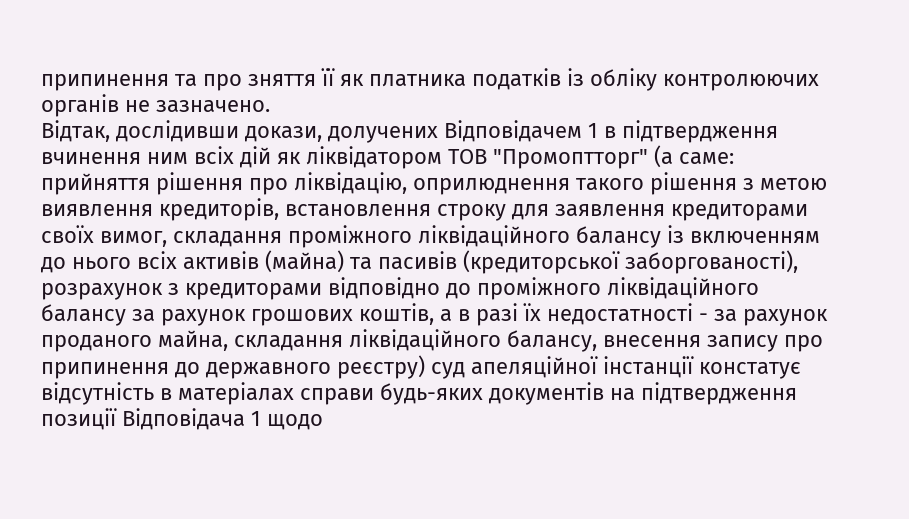припинення та про зняття її як платника податків із обліку контролюючих органів не зазначено.
Відтак, дослідивши докази, долучених Відповідачем 1 в підтвердження вчинення ним всіх дій як ліквідатором ТОВ "Промоптторг" (а саме: прийняття рішення про ліквідацію, оприлюднення такого рішення з метою виявлення кредиторів, встановлення строку для заявлення кредиторами своїх вимог, складання проміжного ліквідаційного балансу із включенням до нього всіх активів (майна) та пасивів (кредиторської заборгованості), розрахунок з кредиторами відповідно до проміжного ліквідаційного балансу за рахунок грошових коштів, а в разі їх недостатності - за рахунок проданого майна, складання ліквідаційного балансу, внесення запису про припинення до державного реєстру) суд апеляційної інстанції констатує відсутність в матеріалах справи будь-яких документів на підтвердження позиції Відповідача 1 щодо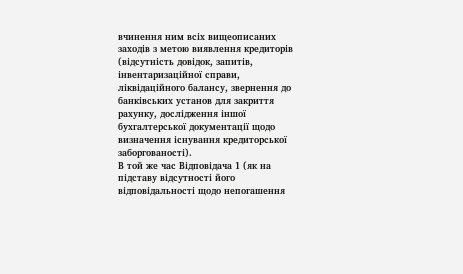вчинення ним всіх вищеописаних заходів з метою виявлення кредиторів (відсутність довідок, запитів, інвентаризаційної справи, ліквідаційного балансу, звернення до банківських установ для закриття рахунку, дослідження іншої бухгалтерської документації щодо визначення існування кредиторської заборгованості).
В той же час Відповідача 1 (як на підставу відсутності його відповідальності щодо непогашення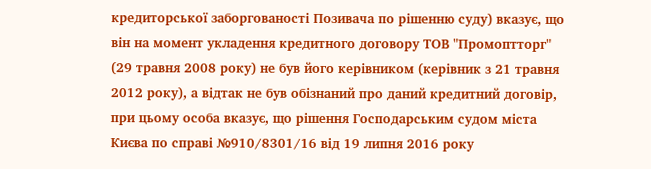кредиторської заборгованості Позивача по рішенню суду) вказує, що він на момент укладення кредитного договору ТОВ "Промоптторг" (29 травня 2008 року) не був його керівником (керівник з 21 травня 2012 року), а відтак не був обізнаний про даний кредитний договір, при цьому особа вказує, що рішення Господарським судом міста Києва по справі №910/8301/16 від 19 липня 2016 року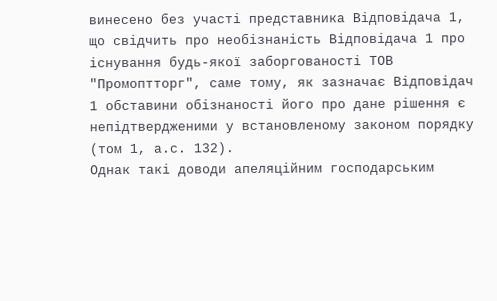винесено без участі представника Відповідача 1, що свідчить про необізнаність Відповідача 1 про існування будь-якої заборгованості ТОВ "Промоптторг", саме тому, як зазначає Відповідач 1 обставини обізнаності його про дане рішення є непідтвердженими у встановленому законом порядку (том 1, а.с. 132).
Однак такі доводи апеляційним господарським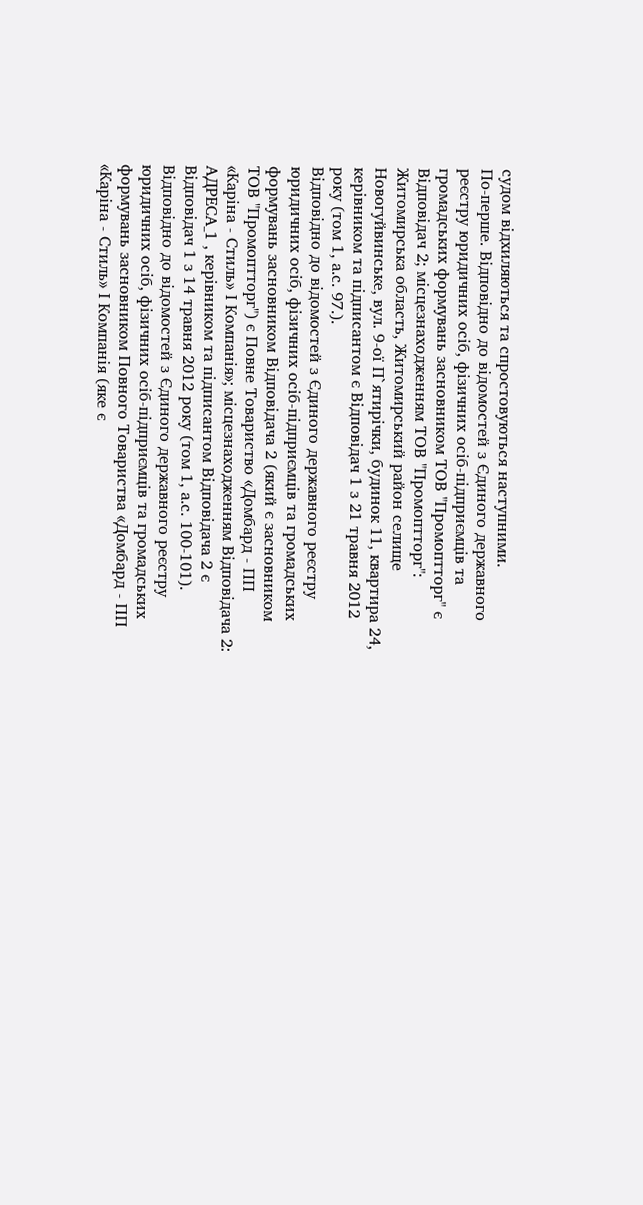судом відхиляються та спростовуються наступними.
По-перше. Відповідно до відомостей з Єдиного державного реєстру юридичних осіб, фізичних осіб-підприємців та громадських формувань засновником ТОВ "Промоптторг" є Відповідач 2; місцезнаходженням ТОВ "Промоптторг": Житомирська область, Житомирський район селище Новогуйвинське, вул. 9-ої П`ятирічки, будинок 11, квартира 24, керівником та підписантом є Відповідач 1 з 21 травня 2012 року (том 1, а.с. 97.).
Відповідно до відомостей з Єдиного державного реєстру юридичних осіб, фізичних осіб-підприємців та громадських формувань засновником Відповідача 2 (який є засновником ТОВ "Промоптторг") є Повне Товариство «Домбард - ПП «Каріна - Стиль» І Компанія»; місцезнаходженням Відповідача 2: АДРЕСА_1 , керівником та підписантом Відповідача 2 є Відповідач 1 з 14 травня 2012 року (том 1, а.с. 100-101).
Відповідно до відомостей з Єдиного державного реєстру юридичних осіб, фізичних осіб-підприємців та громадських формувань засновником Повного Товариства «Домбард - ПП «Каріна - Стиль» І Компанія (яке є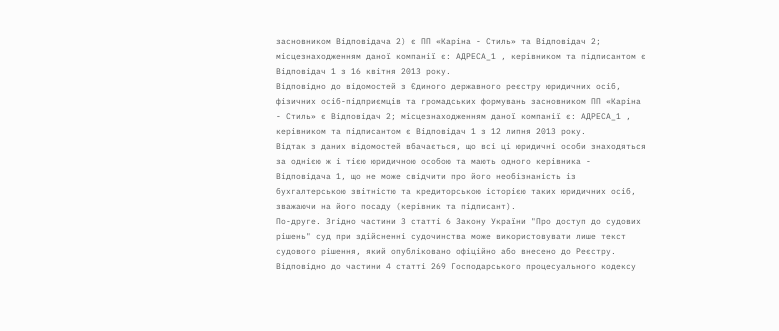засновником Відповідача 2) є ПП «Каріна - Стиль» та Відповідач 2; місцезнаходженням даної компанії є: АДРЕСА_1 , керівником та підписантом є Відповідач 1 з 16 квітня 2013 року.
Відповідно до відомостей з Єдиного державного реєстру юридичних осіб, фізичних осіб-підприємців та громадських формувань засновником ПП «Каріна - Стиль» є Відповідач 2; місцезнаходженням даної компанії є: АДРЕСА_1 , керівником та підписантом є Відповідач 1 з 12 липня 2013 року.
Відтак з даних відомостей вбачається, що всі ці юридичні особи знаходяться за однією ж і тією юридичною особою та мають одного керівника - Відповідача 1, що не може свідчити про його необізнаність із бухгалтерською звітністю та кредиторською історією таких юридичних осіб, зважаючи на його посаду (керівник та підписант).
По-друге. Згідно частини 3 статті 6 Закону України "Про доступ до судових рішень" суд при здійсненні судочинства може використовувати лише текст судового рішення, який опубліковано офіційно або внесено до Реєстру.
Відповідно до частини 4 статті 269 Господарського процесуального кодексу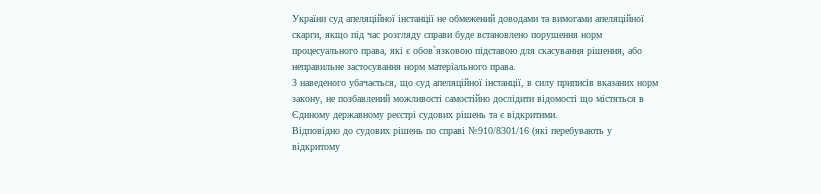України суд апеляційної інстанції не обмежений доводами та вимогами апеляційної скарги, якщо під час розгляду справи буде встановлено порушення норм процесуального права, які є обов`язковою підставою для скасування рішення, або неправильне застосування норм матеріального права.
З наведеного убачається, що суд апеляційної інстанції, в силу приписів вказаних норм закону, не позбавлений можливості самостійно дослідити відомості що містяться в Єдиному державному реєстрі судових рішень та є відкритими.
Відповідно до судових рішень по справі №910/8301/16 (які перебувають у відкритому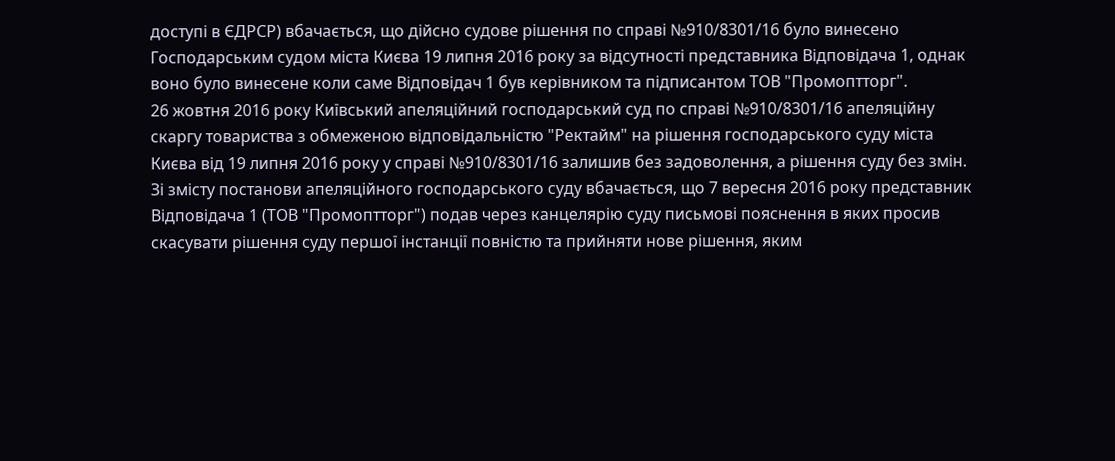доступі в ЄДРСР) вбачається, що дійсно судове рішення по справі №910/8301/16 було винесено Господарським судом міста Києва 19 липня 2016 року за відсутності представника Відповідача 1, однак воно було винесене коли саме Відповідач 1 був керівником та підписантом ТОВ "Промоптторг".
26 жовтня 2016 року Київський апеляційний господарський суд по справі №910/8301/16 апеляційну скаргу товариства з обмеженою відповідальністю "Ректайм" на рішення господарського суду міста Києва від 19 липня 2016 року у справі №910/8301/16 залишив без задоволення, а рішення суду без змін.
Зі змісту постанови апеляційного господарського суду вбачається, що 7 вересня 2016 року представник Відповідача 1 (ТОВ "Промоптторг") подав через канцелярію суду письмові пояснення в яких просив скасувати рішення суду першої інстанції повністю та прийняти нове рішення, яким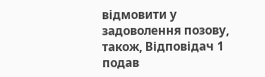відмовити у задоволення позову, також, Відповідач 1 подав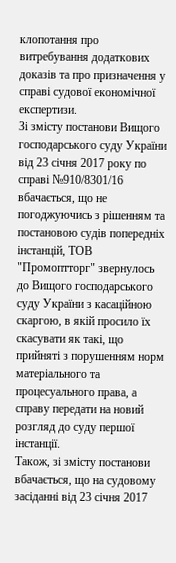клопотання про витребування додаткових доказів та про призначення у справі судової економічної експертизи.
Зі змісту постанови Вищого господарського суду України від 23 січня 2017 року по справі №910/8301/16 вбачається, що не погоджуючись з рішенням та постановою судів попередніх інстанцій, ТОВ "Промоптторг" звернулось до Вищого господарського суду України з касаційною скаргою, в якій просило їх скасувати як такі, що прийняті з порушенням норм матеріального та процесуального права, а справу передати на новий розгляд до суду першої інстанції.
Також, зі змісту постанови вбачається, що на судовому засіданні від 23 січня 2017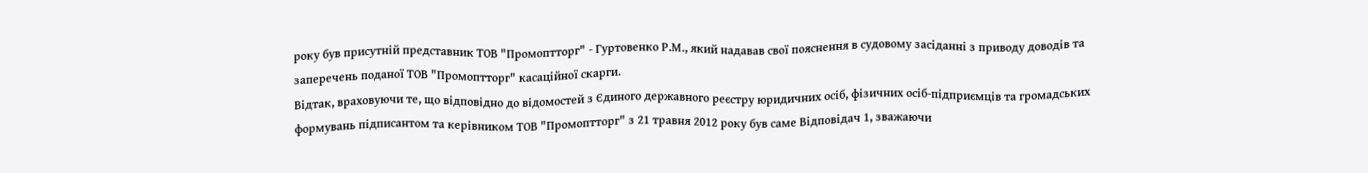року був присутній представник ТОВ "Промоптторг" - Гуртовенко Р.М., який надавав свої пояснення в судовому засіданні з приводу доводів та заперечень поданої ТОВ "Промоптторг" касаційної скарги.
Відтак, враховуючи те, що відповідно до відомостей з Єдиного державного реєстру юридичних осіб, фізичних осіб-підприємців та громадських формувань підписантом та керівником ТОВ "Промоптторг" з 21 травня 2012 року був саме Відповідач 1, зважаючи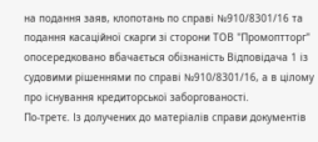на подання заяв, клопотань по справі №910/8301/16 та подання касаційної скарги зі сторони ТОВ "Промоптторг" опосередковано вбачається обізнаність Відповідача 1 із судовими рішеннями по справі №910/8301/16, а в цілому про існування кредиторської заборгованості.
По-третє. Із долучених до матеріалів справи документів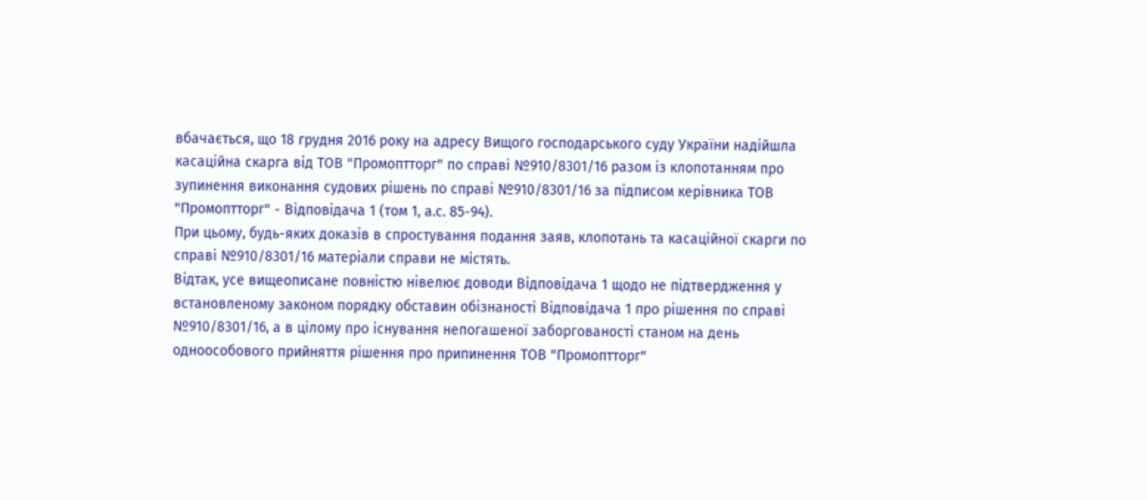вбачається, що 18 грудня 2016 року на адресу Вищого господарського суду України надійшла касаційна скарга від ТОВ "Промоптторг" по справі №910/8301/16 разом із клопотанням про зупинення виконання судових рішень по справі №910/8301/16 за підписом керівника ТОВ "Промоптторг" - Відповідача 1 (том 1, а.с. 85-94).
При цьому, будь-яких доказів в спростування подання заяв, клопотань та касаційної скарги по справі №910/8301/16 матеріали справи не містять.
Відтак, усе вищеописане повністю нівелює доводи Відповідача 1 щодо не підтвердження у встановленому законом порядку обставин обізнаності Відповідача 1 про рішення по справі №910/8301/16, а в цілому про існування непогашеної заборгованості станом на день одноособового прийняття рішення про припинення ТОВ "Промоптторг"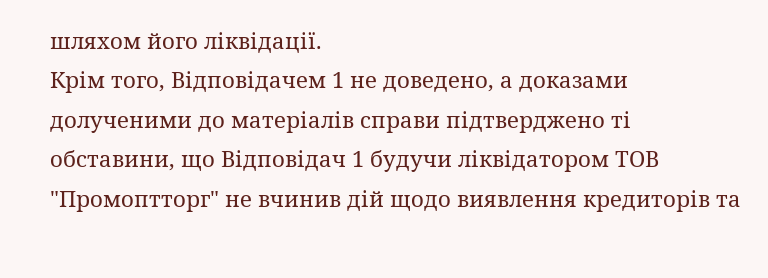шляхом його ліквідації.
Крім того, Відповідачем 1 не доведено, а доказами долученими до матеріалів справи підтверджено ті обставини, що Відповідач 1 будучи ліквідатором ТОВ "Промоптторг" не вчинив дій щодо виявлення кредиторів та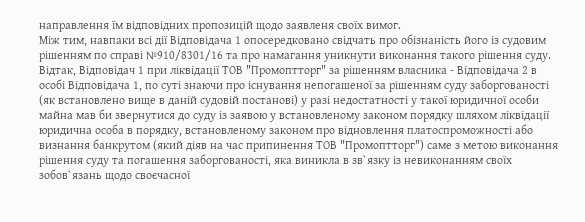направлення їм відповідних пропозицій щодо заявленя своїх вимог.
Між тим, навпаки всі дії Відповідача 1 опосередковано свідчать про обізнаність його із судовим рішенням по справі №910/8301/16 та про намагання уникнути виконання такого рішення суду.
Відтак, Відповідач 1 при ліквідації ТОВ "Промоптторг" за рішенням власника - Відповідача 2 в особі Відповідача 1, по суті знаючи про існування непогашеної за рішенням суду заборгованості (як встановлено вище в даній судовій постанові) у разі недостатності у такої юридичної особи майна мав би звернутися до суду із заявою у встановленому законом порядку шляхом ліквідації юридична особа в порядку, встановленому законом про відновлення платоспроможності або визнання банкрутом (який діяв на час припинення ТОВ "Промоптторг") саме з метою виконання рішення суду та погашення заборгованості, яка виникла в зв`язку із невиконанням своїх зобов`язань щодо своєчасної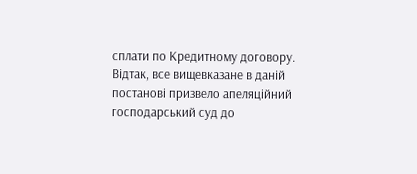сплати по Кредитному договору.
Відтак, все вищевказане в даній постанові призвело апеляційний господарський суд до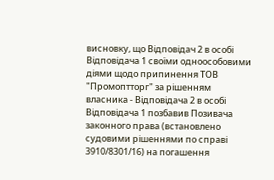висновку, що Відповідач 2 в особі Відповідача 1 своїми одноособовими діями щодо припинення ТОВ "Промоптторг" за рішенням власника - Відповідача 2 в особі Відповідача 1 позбавив Позивача законного права (встановлено судовими рішеннями по справі 3910/8301/16) на погашення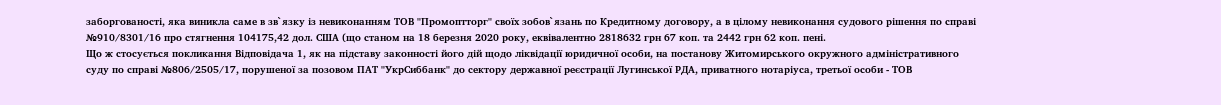заборгованості, яка виникла саме в зв`язку із невиконанням ТОВ "Промоптторг" своїх зобов`язань по Кредитному договору, а в цілому невиконання судового рішення по справі №910/8301/16 про стягнення 104175,42 дол. США (що станом на 18 березня 2020 року, еквівалентно 2818632 грн 67 коп. та 2442 грн 62 коп. пені.
Що ж стосується покликання Відповідача 1, як на підставу законності його дій щодо ліквідації юридичної особи, на постанову Житомирського окружного адміністративного суду по справі №806/2505/17, порушеної за позовом ПАТ "УкрСиббанк" до сектору державної реєстрації Лугинської РДА, приватного нотаріуса, третьої особи - ТОВ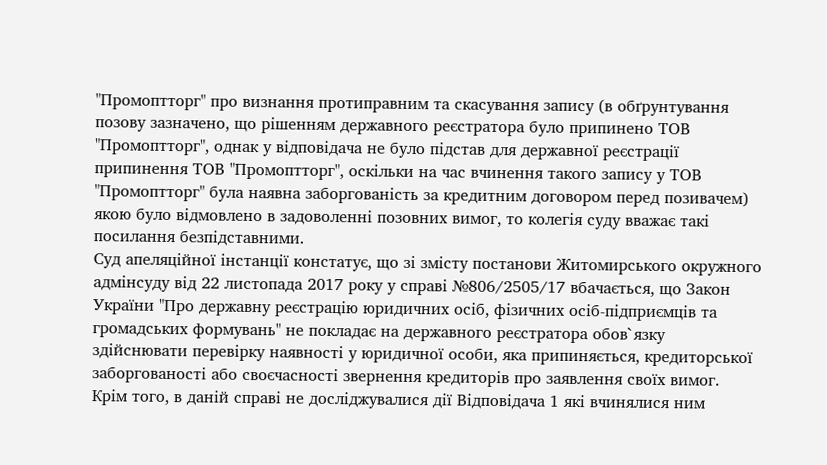"Промоптторг" про визнання протиправним та скасування запису (в обґрунтування позову зазначено, що рішенням державного реєстратора було припинено ТОВ "Промоптторг", однак у відповідача не було підстав для державної реєстрації припинення ТОВ "Промоптторг", оскільки на час вчинення такого запису у ТОВ "Промоптторг" була наявна заборгованість за кредитним договором перед позивачем) якою було відмовлено в задоволенні позовних вимог, то колегія суду вважає такі посилання безпідставними.
Суд апеляційної інстанції констатує, що зі змісту постанови Житомирського окружного адмінсуду від 22 листопада 2017 року у справі №806/2505/17 вбачається, що Закон України "Про державну реєстрацію юридичних осіб, фізичних осіб-підприємців та громадських формувань" не покладає на державного реєстратора обов`язку здійснювати перевірку наявності у юридичної особи, яка припиняється, кредиторської заборгованості або своєчасності звернення кредиторів про заявлення своїх вимог.
Крім того, в даній справі не досліджувалися дії Відповідача 1 які вчинялися ним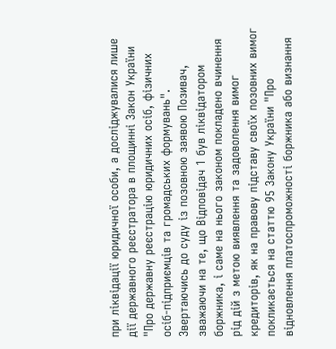при ліквідації юридичної особи, а досліджувалися лише дії державного реєстратора в площинні Закон України "Про державну реєстрацію юридичних осіб, фізичних осіб-підприємців та громадських формувань".
Звертаючись до суду із позовною заявою Позивач, зважаючи на те, що Відповідач 1 був ліквідатором боржника, і саме на нього законом покладено вчинення рід дій з метою виявлення та задоволення вимог кредиторів, як на правову підставу своїх позовних вимог покликається на статтю 95 Закону України "Про відновлення платоспроможності боржника або визнання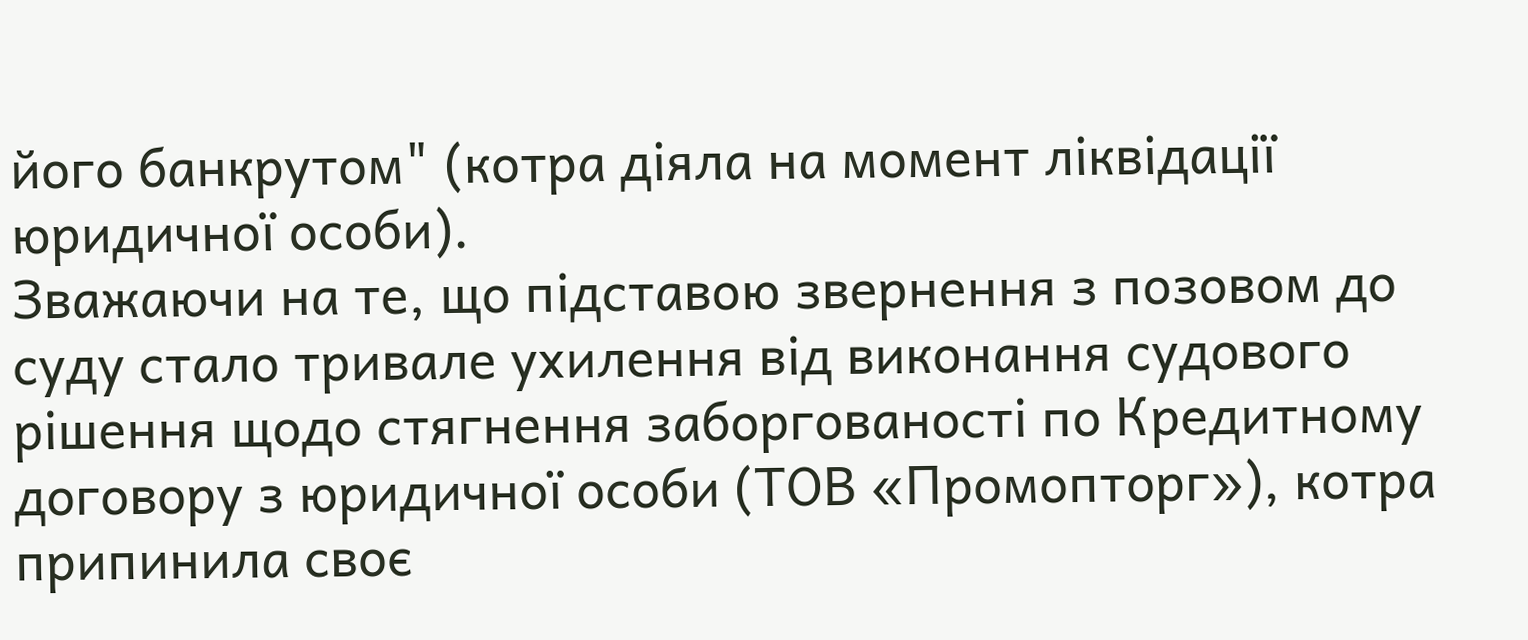його банкрутом" (котра діяла на момент ліквідації юридичної особи).
Зважаючи на те, що підставою звернення з позовом до суду стало тривале ухилення від виконання судового рішення щодо стягнення заборгованості по Кредитному договору з юридичної особи (ТОВ «Промопторг»), котра припинила своє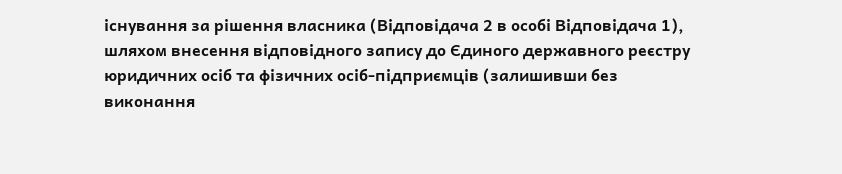існування за рішення власника (Відповідача 2 в особі Відповідача 1), шляхом внесення відповідного запису до Єдиного державного реєстру юридичних осіб та фізичних осіб-підприємців (залишивши без виконання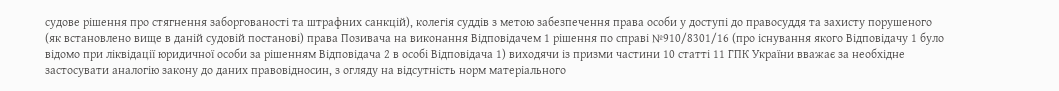судове рішення про стягнення заборгованості та штрафних санкцій), колегія суддів з метою забезпечення права особи у доступі до правосуддя та захисту порушеного (як встановлено вище в даній судовій постанові) права Позивача на виконання Відповідачем 1 рішення по справі №910/8301/16 (про існування якого Відповідачу 1 було відомо при ліквідації юридичної особи за рішенням Відповідача 2 в особі Відповідача 1) виходячи із призми частини 10 статті 11 ГПК України вважає за необхідне застосувати аналогію закону до даних правовідносин, з огляду на відсутність норм матеріального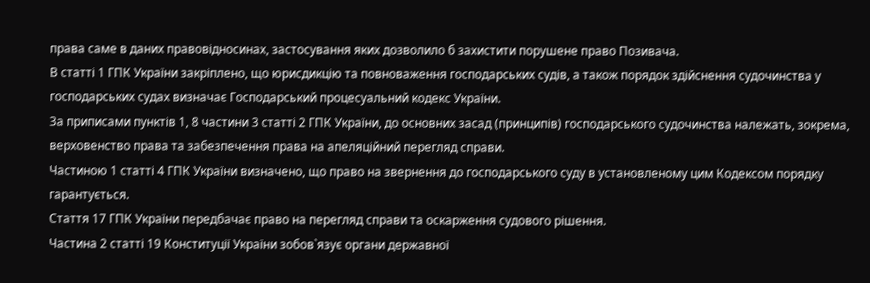права саме в даних правовідносинах, застосування яких дозволило б захистити порушене право Позивача.
В статті 1 ГПК України закріплено, що юрисдикцію та повноваження господарських судів, а також порядок здійснення судочинства у господарських судах визначає Господарський процесуальний кодекс України.
За приписами пунктів 1, 8 частини 3 статті 2 ГПК України, до основних засад (принципів) господарського судочинства належать, зокрема, верховенство права та забезпечення права на апеляційний перегляд справи.
Частиною 1 статті 4 ГПК України визначено, що право на звернення до господарського суду в установленому цим Кодексом порядку гарантується.
Стаття 17 ГПК України передбачає право на перегляд справи та оскарження судового рішення.
Частина 2 статті 19 Конституції України зобов`язує органи державної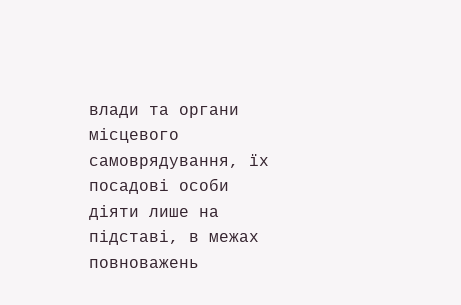влади та органи місцевого самоврядування, їх посадові особи діяти лише на підставі, в межах повноважень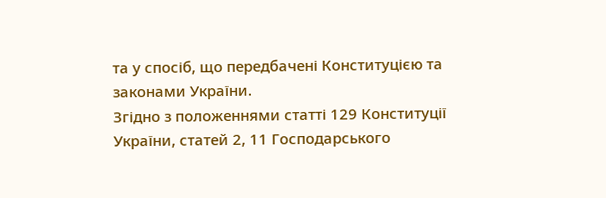та у спосіб, що передбачені Конституцією та законами України.
Згідно з положеннями статті 129 Конституції України, статей 2, 11 Господарського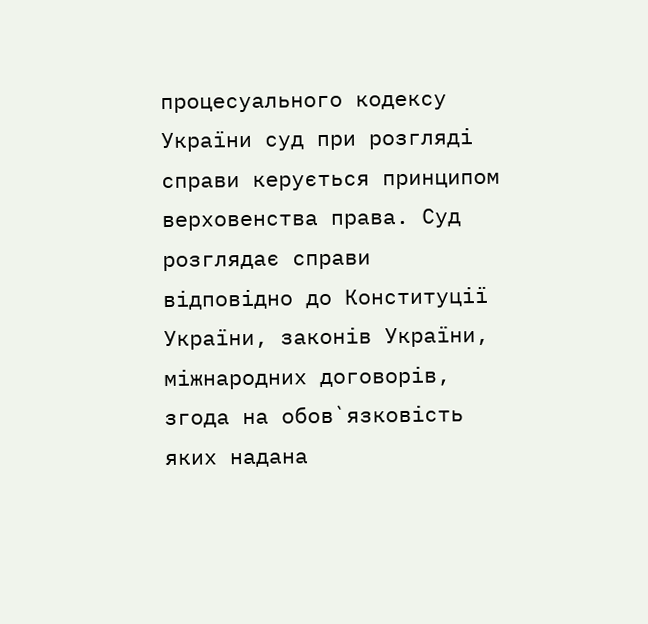процесуального кодексу України суд при розгляді справи керується принципом верховенства права. Суд розглядає справи відповідно до Конституції України, законів України, міжнародних договорів, згода на обов`язковість яких надана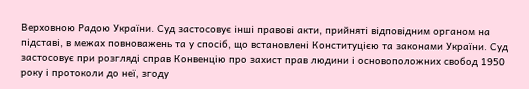Верховною Радою України. Суд застосовує інші правові акти, прийняті відповідним органом на підставі, в межах повноважень та у спосіб, що встановлені Конституцією та законами України. Суд застосовує при розгляді справ Конвенцію про захист прав людини і основоположних свобод 1950 року і протоколи до неї, згоду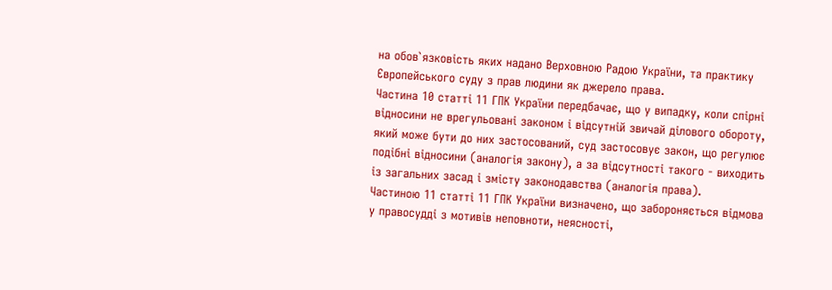на обов`язковість яких надано Верховною Радою України, та практику Європейського суду з прав людини як джерело права.
Частина 10 статті 11 ГПК України передбачає, що у випадку, коли спірні відносини не врегульовані законом і відсутній звичай ділового обороту, який може бути до них застосований, суд застосовує закон, що регулює подібні відносини (аналогія закону), а за відсутності такого - виходить із загальних засад і змісту законодавства (аналогія права).
Частиною 11 статті 11 ГПК України визначено, що забороняється відмова у правосудді з мотивів неповноти, неясності,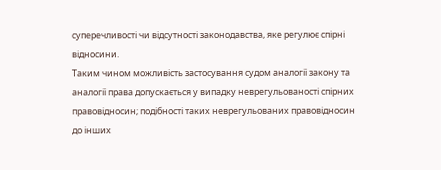суперечливості чи відсутності законодавства, яке регулює спірні відносини.
Таким чином можливість застосування судом аналогії закону та аналогії права допускається у випадку неврегульованості спірних правовідносин; подібності таких неврегульованих правовідносин до інших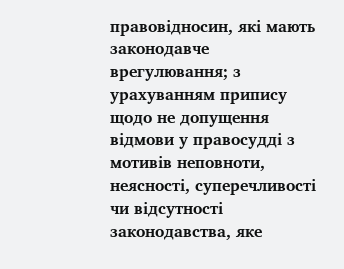правовідносин, які мають законодавче врегулювання; з урахуванням припису щодо не допущення відмови у правосудді з мотивів неповноти, неясності, суперечливості чи відсутності законодавства, яке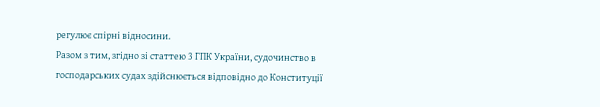регулює спірні відносини.
Разом з тим, згідно зі статтею 3 ГПК України, судочинство в господарських судах здійснюється відповідно до Конституції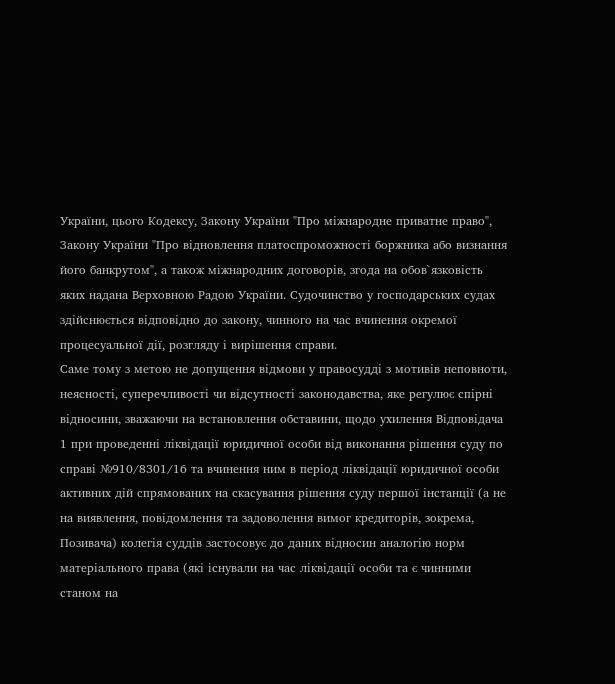України, цього Кодексу, Закону України "Про міжнародне приватне право", Закону України "Про відновлення платоспроможності боржника або визнання його банкрутом", а також міжнародних договорів, згода на обов`язковість яких надана Верховною Радою України. Судочинство у господарських судах здійснюється відповідно до закону, чинного на час вчинення окремої процесуальної дії, розгляду і вирішення справи.
Саме тому з метою не допущення відмови у правосудді з мотивів неповноти, неясності, суперечливості чи відсутності законодавства, яке регулює спірні відносини, зважаючи на встановлення обставини, щодо ухилення Відповідача 1 при проведенні ліквідації юридичної особи від виконання рішення суду по справі №910/8301/16 та вчинення ним в період ліквідації юридичної особи активних дій спрямованих на скасування рішення суду першої інстанції (а не на виявлення, повідомлення та задоволення вимог кредиторів, зокрема, Позивача) колегія суддів застосовує до даних відносин аналогію норм матеріального права (які існували на час ліквідації особи та є чинними станом на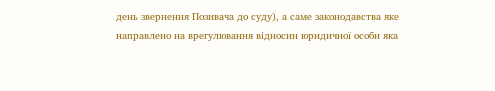день звернення Позивача до суду), а саме законодавства яке направлено на врегулювання відносин юридичної особи яка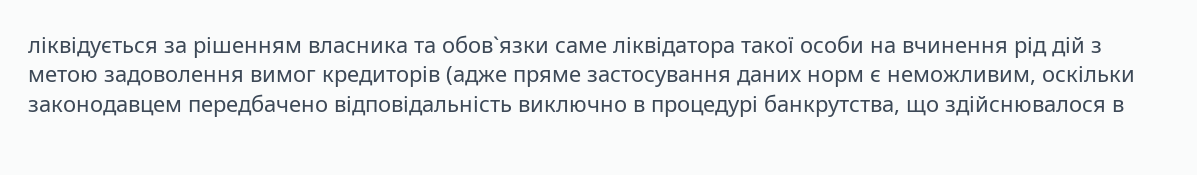ліквідується за рішенням власника та обов`язки саме ліквідатора такої особи на вчинення рід дій з метою задоволення вимог кредиторів (адже пряме застосування даних норм є неможливим, оскільки законодавцем передбачено відповідальність виключно в процедурі банкрутства, що здійснювалося в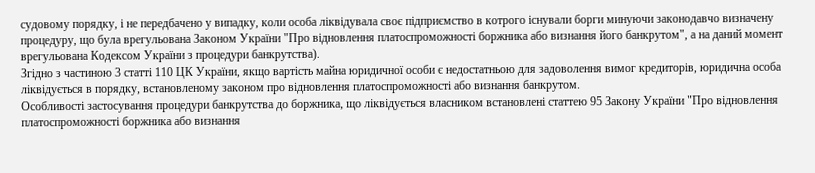судовому порядку, і не передбачено у випадку, коли особа ліквідувала своє підприємство в котрого існували борги минуючи законодавчо визначену процедуру, що була врегульована Законом України "Про відновлення платоспроможності боржника або визнання його банкрутом", а на даний момент врегульована Кодексом України з процедури банкрутства).
Згідно з частиною 3 статті 110 ЦК України, якщо вартість майна юридичної особи є недостатньою для задоволення вимог кредиторів, юридична особа ліквідується в порядку, встановленому законом про відновлення платоспроможності або визнання банкрутом.
Особливості застосування процедури банкрутства до боржника, що ліквідується власником встановлені статтею 95 Закону України "Про відновлення платоспроможності боржника або визнання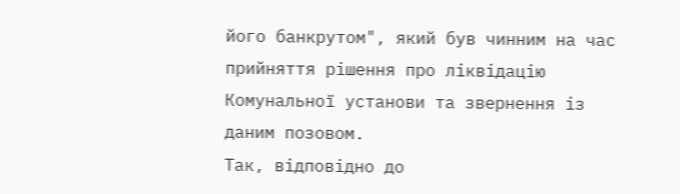його банкрутом", який був чинним на час прийняття рішення про ліквідацію Комунальної установи та звернення із даним позовом.
Так, відповідно до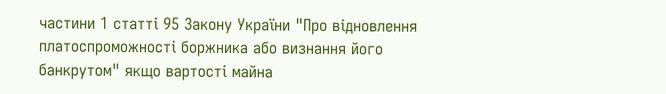частини 1 статті 95 Закону України "Про відновлення платоспроможності боржника або визнання його банкрутом" якщо вартості майна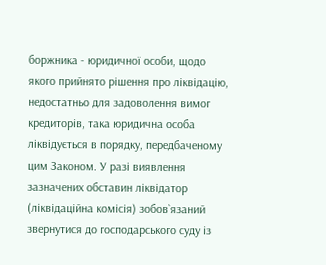боржника - юридичної особи, щодо якого прийнято рішення про ліквідацію, недостатньо для задоволення вимог кредиторів, така юридична особа ліквідується в порядку, передбаченому цим Законом. У разі виявлення зазначених обставин ліквідатор (ліквідаційна комісія) зобов`язаний звернутися до господарського суду із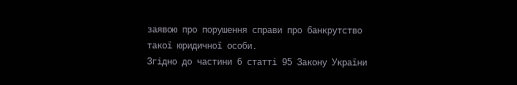заявою про порушення справи про банкрутство такої юридичної особи.
Згідно до частини 6 статті 95 Закону України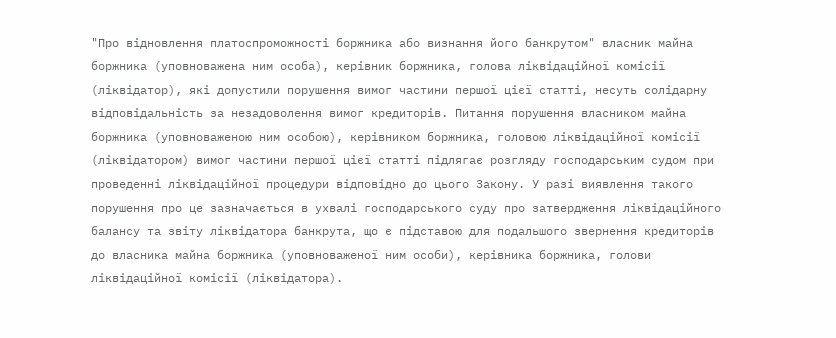"Про відновлення платоспроможності боржника або визнання його банкрутом" власник майна боржника (уповноважена ним особа), керівник боржника, голова ліквідаційної комісії (ліквідатор), які допустили порушення вимог частини першої цієї статті, несуть солідарну відповідальність за незадоволення вимог кредиторів. Питання порушення власником майна боржника (уповноваженою ним особою), керівником боржника, головою ліквідаційної комісії (ліквідатором) вимог частини першої цієї статті підлягає розгляду господарським судом при проведенні ліквідаційної процедури відповідно до цього Закону. У разі виявлення такого порушення про це зазначається в ухвалі господарського суду про затвердження ліквідаційного балансу та звіту ліквідатора банкрута, що є підставою для подальшого звернення кредиторів до власника майна боржника (уповноваженої ним особи), керівника боржника, голови ліквідаційної комісії (ліквідатора).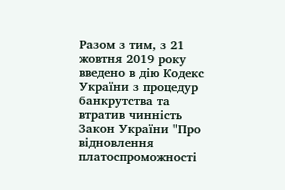Разом з тим, з 21 жовтня 2019 року введено в дію Кодекс України з процедур банкрутства та втратив чинність Закон України "Про відновлення платоспроможності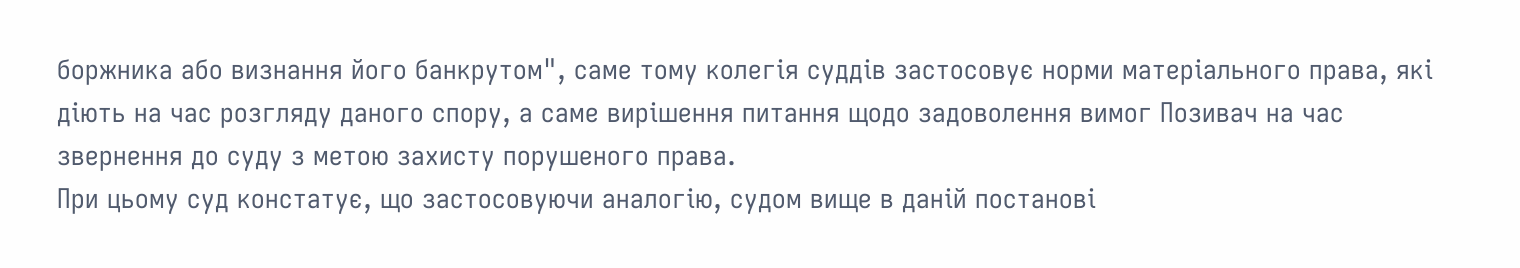боржника або визнання його банкрутом", саме тому колегія суддів застосовує норми матеріального права, які діють на час розгляду даного спору, а саме вирішення питання щодо задоволення вимог Позивач на час звернення до суду з метою захисту порушеного права.
При цьому суд констатує, що застосовуючи аналогію, судом вище в даній постанові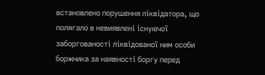встановлено порушення ліквідатора, що полягало в невиявлені існуючої заборгованості ліквідованої ним особи боржника за наявності боргу перед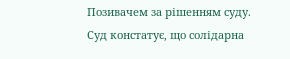Позивачем за рішенням суду.
Суд констатує, що солідарна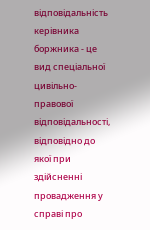відповідальність керівника боржника - це вид спеціальної цивільно-правової відповідальності, відповідно до якої при здійсненні провадження у справі про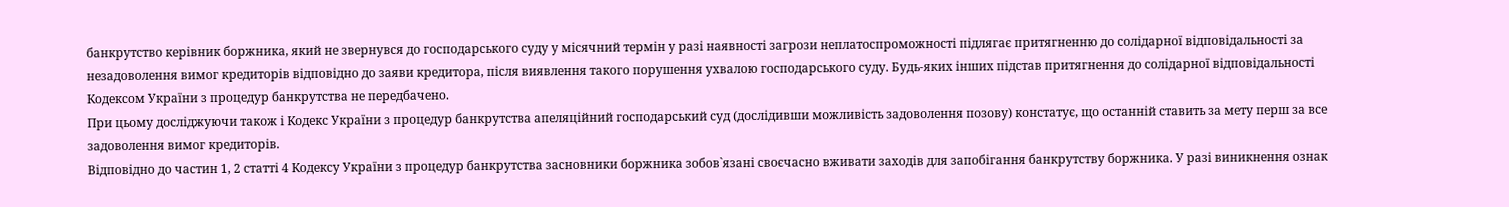банкрутство керівник боржника, який не звернувся до господарського суду у місячний термін у разі наявності загрози неплатоспроможності підлягає притягненню до солідарної відповідальності за незадоволення вимог кредиторів відповідно до заяви кредитора, після виявлення такого порушення ухвалою господарського суду. Будь-яких інших підстав притягнення до солідарної відповідальності Кодексом України з процедур банкрутства не передбачено.
При цьому досліджуючи також і Кодекс України з процедур банкрутства апеляційний господарський суд (дослідивши можливість задоволення позову) констатує, що останній ставить за мету перш за все задоволення вимог кредиторів.
Відповідно до частин 1, 2 статті 4 Кодексу України з процедур банкрутства засновники боржника зобов`язані своєчасно вживати заходів для запобігання банкрутству боржника. У разі виникнення ознак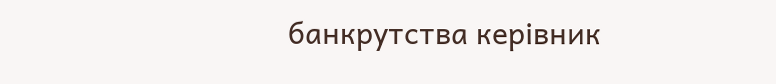банкрутства керівник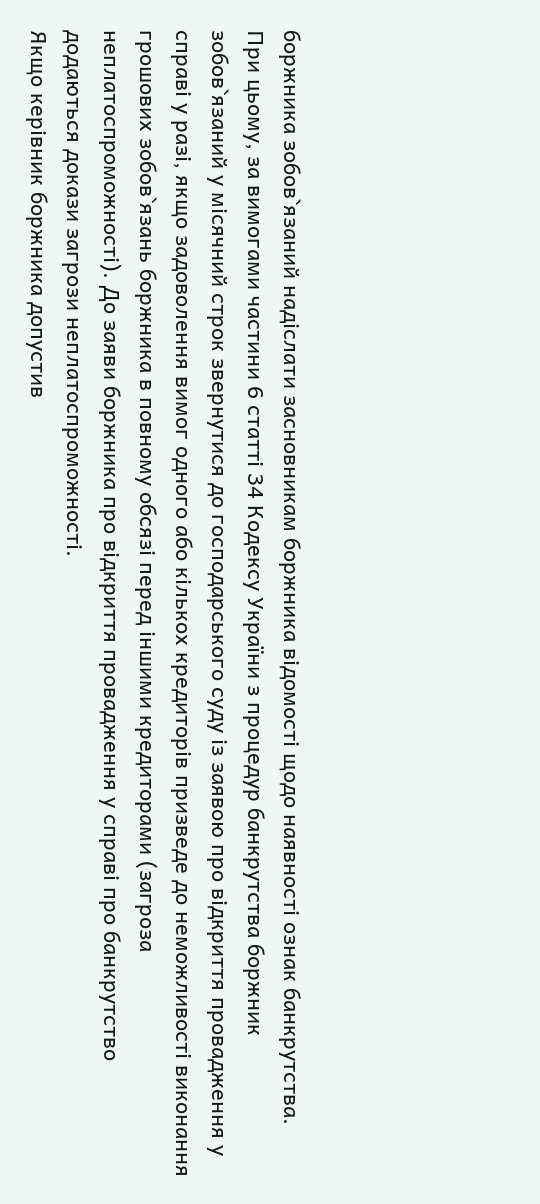боржника зобов`язаний надіслати засновникам боржника відомості щодо наявності ознак банкрутства.
При цьому, за вимогами частини 6 статті 34 Кодексу України з процедур банкрутства боржник зобов`язаний у місячний строк звернутися до господарського суду із заявою про відкриття провадження у справі у разі, якщо задоволення вимог одного або кількох кредиторів призведе до неможливості виконання грошових зобов`язань боржника в повному обсязі перед іншими кредиторами (загроза неплатоспроможності). До заяви боржника про відкриття провадження у справі про банкрутство додаються докази загрози неплатоспроможності.
Якщо керівник боржника допустив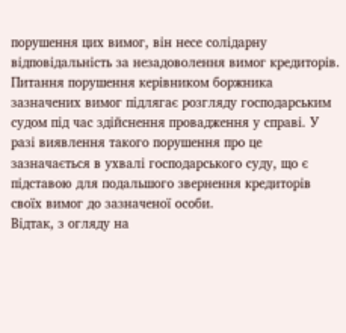порушення цих вимог, він несе солідарну відповідальність за незадоволення вимог кредиторів. Питання порушення керівником боржника зазначених вимог підлягає розгляду господарським судом під час здійснення провадження у справі. У разі виявлення такого порушення про це зазначається в ухвалі господарського суду, що є підставою для подальшого звернення кредиторів своїх вимог до зазначеної особи.
Відтак, з огляду на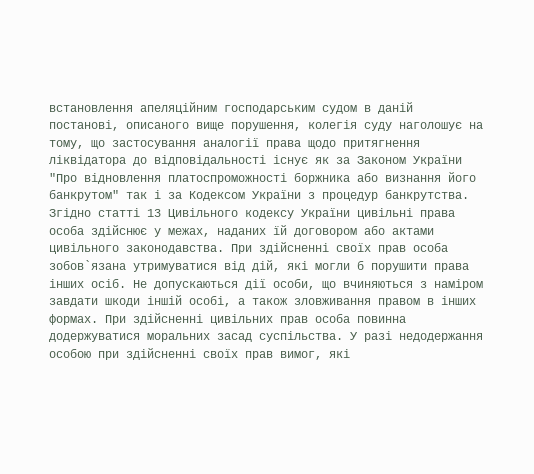встановлення апеляційним господарським судом в даній постанові, описаного вище порушення, колегія суду наголошує на тому, що застосування аналогії права щодо притягнення ліквідатора до відповідальності існує як за Законом України "Про відновлення платоспроможності боржника або визнання його банкрутом" так і за Кодексом України з процедур банкрутства.
Згідно статті 13 Цивільного кодексу України цивільні права особа здійснює у межах, наданих їй договором або актами цивільного законодавства. При здійсненні своїх прав особа зобов`язана утримуватися від дій, які могли б порушити права інших осіб. Не допускаються дії особи, що вчиняються з наміром завдати шкоди іншій особі, а також зловживання правом в інших формах. При здійсненні цивільних прав особа повинна додержуватися моральних засад суспільства. У разі недодержання особою при здійсненні своїх прав вимог, які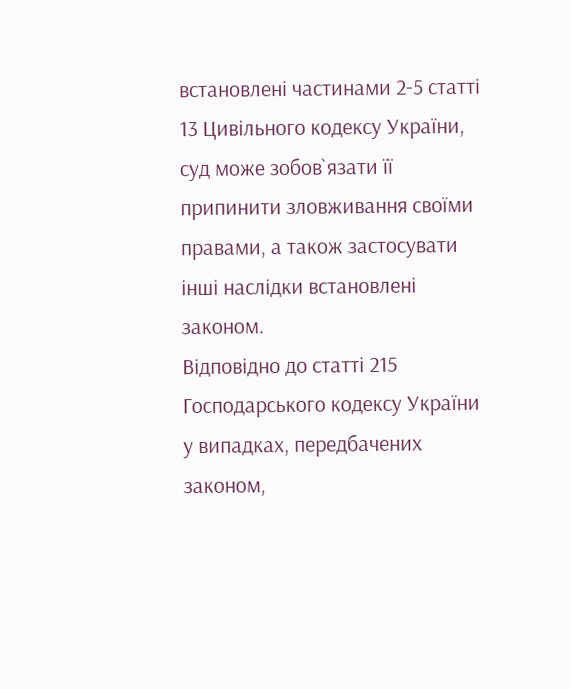встановлені частинами 2-5 статті 13 Цивільного кодексу України, суд може зобов`язати її припинити зловживання своїми правами, а також застосувати інші наслідки встановлені законом.
Відповідно до статті 215 Господарського кодексу України у випадках, передбачених законом,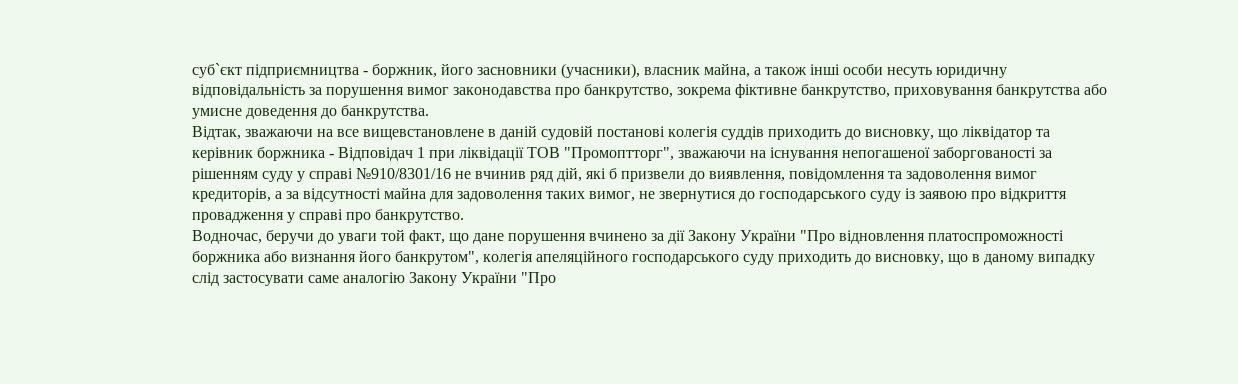суб`єкт підприємництва - боржник, його засновники (учасники), власник майна, а також інші особи несуть юридичну відповідальність за порушення вимог законодавства про банкрутство, зокрема фіктивне банкрутство, приховування банкрутства або умисне доведення до банкрутства.
Відтак, зважаючи на все вищевстановлене в даній судовій постанові колегія суддів приходить до висновку, що ліквідатор та керівник боржника - Відповідач 1 при ліквідації ТОВ "Промоптторг", зважаючи на існування непогашеної заборгованості за рішенням суду у справі №910/8301/16 не вчинив ряд дій, які б призвели до виявлення, повідомлення та задоволення вимог кредиторів, а за відсутності майна для задоволення таких вимог, не звернутися до господарського суду із заявою про відкриття провадження у справі про банкрутство.
Водночас, беручи до уваги той факт, що дане порушення вчинено за дії Закону України "Про відновлення платоспроможності боржника або визнання його банкрутом", колегія апеляційного господарського суду приходить до висновку, що в даному випадку слід застосувати саме аналогію Закону України "Про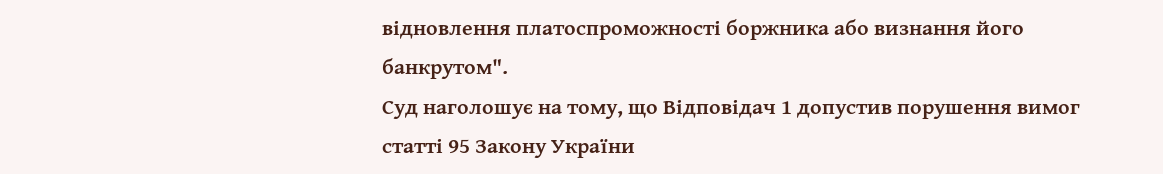відновлення платоспроможності боржника або визнання його банкрутом".
Суд наголошує на тому, що Відповідач 1 допустив порушення вимог статті 95 Закону України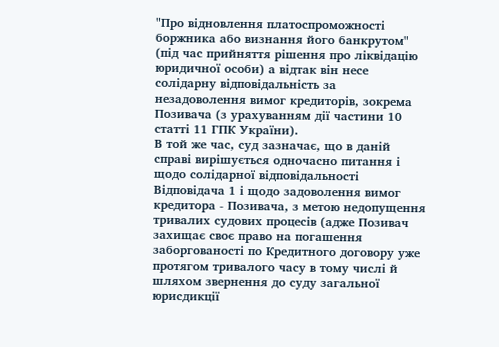"Про відновлення платоспроможності боржника або визнання його банкрутом" (під час прийняття рішення про ліквідацію юридичної особи) а відтак він несе солідарну відповідальність за незадоволення вимог кредиторів, зокрема Позивача (з урахуванням дії частини 10 статті 11 ГПК України).
В той же час, суд зазначає, що в даній справі вирішується одночасно питання і щодо солідарної відповідальності Відповідача 1 і щодо задоволення вимог кредитора - Позивача, з метою недопущення тривалих судових процесів (адже Позивач захищає своє право на погашення заборгованості по Кредитного договору уже протягом тривалого часу в тому числі й шляхом звернення до суду загальної юрисдикції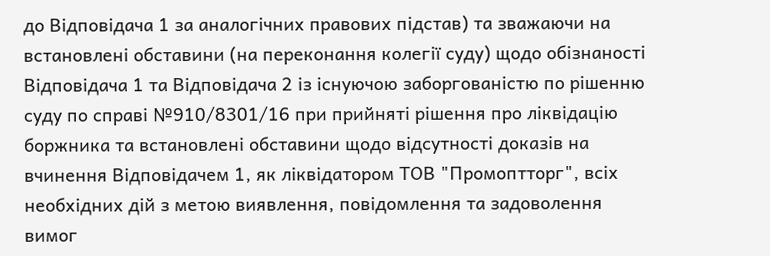до Відповідача 1 за аналогічних правових підстав) та зважаючи на встановлені обставини (на переконання колегії суду) щодо обізнаності Відповідача 1 та Відповідача 2 із існуючою заборгованістю по рішенню суду по справі №910/8301/16 при прийняті рішення про ліквідацію боржника та встановлені обставини щодо відсутності доказів на вчинення Відповідачем 1, як ліквідатором ТОВ "Промоптторг", всіх необхідних дій з метою виявлення, повідомлення та задоволення вимог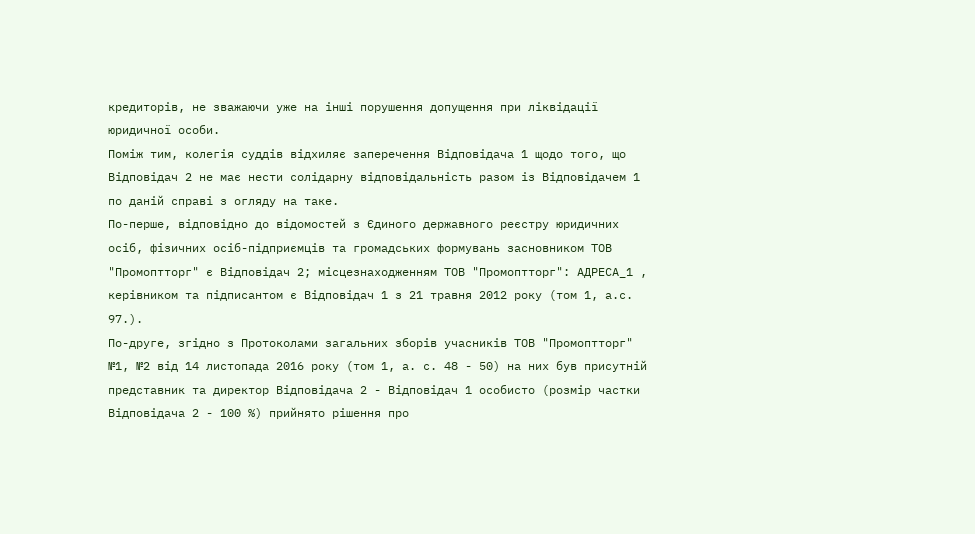кредиторів, не зважаючи уже на інші порушення допущення при ліквідації юридичної особи.
Поміж тим, колегія суддів відхиляє заперечення Відповідача 1 щодо того, що Відповідач 2 не має нести солідарну відповідальність разом із Відповідачем 1 по даній справі з огляду на таке.
По-перше, відповідно до відомостей з Єдиного державного реєстру юридичних осіб, фізичних осіб-підприємців та громадських формувань засновником ТОВ "Промоптторг" є Відповідач 2; місцезнаходженням ТОВ "Промоптторг": АДРЕСА_1 , керівником та підписантом є Відповідач 1 з 21 травня 2012 року (том 1, а.с. 97.).
По-друге, згідно з Протоколами загальних зборів учасників ТОВ "Промоптторг" №1, №2 від 14 листопада 2016 року (том 1, а. с. 48 - 50) на них був присутній представник та директор Відповідача 2 - Відповідач 1 особисто (розмір частки Відповідача 2 - 100 %) прийнято рішення про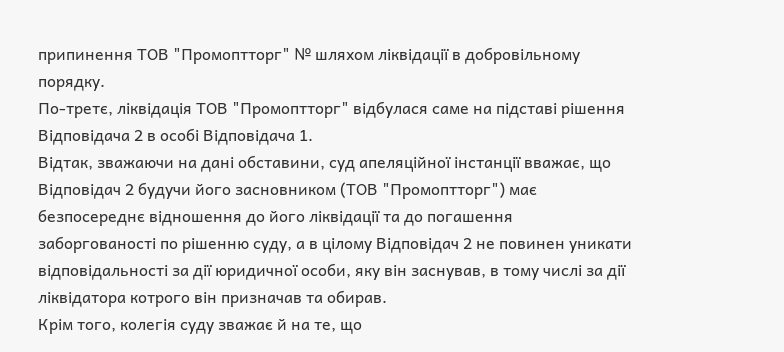припинення ТОВ "Промоптторг" № шляхом ліквідації в добровільному порядку.
По-третє, ліквідація ТОВ "Промоптторг" відбулася саме на підставі рішення Відповідача 2 в особі Відповідача 1.
Відтак, зважаючи на дані обставини, суд апеляційної інстанції вважає, що Відповідач 2 будучи його засновником (ТОВ "Промоптторг") має безпосереднє відношення до його ліквідації та до погашення заборгованості по рішенню суду, а в цілому Відповідач 2 не повинен уникати відповідальності за дії юридичної особи, яку він заснував, в тому числі за дії ліквідатора котрого він призначав та обирав.
Крім того, колегія суду зважає й на те, що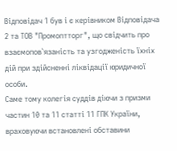Відповідач 1 був і є керівником Відповідача 2 та ТОВ "Промоптторг", що свідчить про взаємопов`язаність та узгодженість їхніх дій при здійсненні ліквідації юридичної особи.
Саме тому колегія суддів діючи з призми частин 10 та 11 статті 11 ГПК України, враховуючи встановлені обставини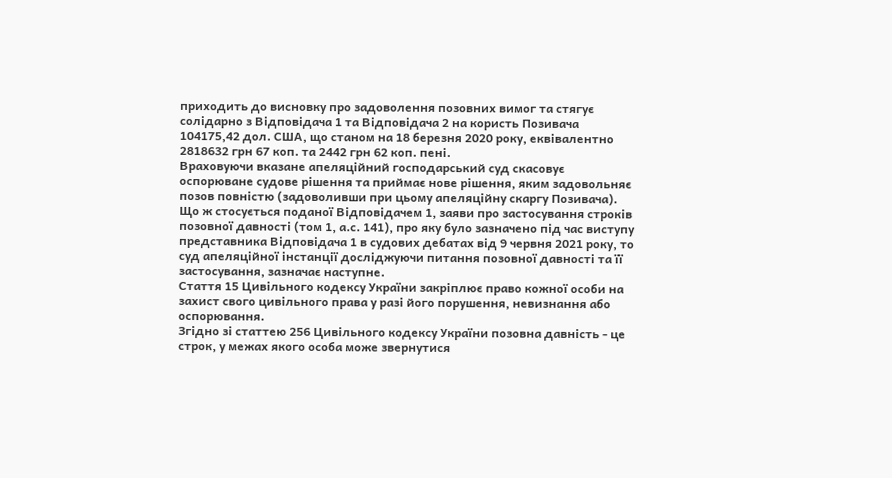приходить до висновку про задоволення позовних вимог та стягує солідарно з Відповідача 1 та Відповідача 2 на користь Позивача 104175,42 дол. США, що станом на 18 березня 2020 року, еквівалентно 2818632 грн 67 коп. та 2442 грн 62 коп. пені.
Враховуючи вказане апеляційний господарський суд скасовує оспорюване судове рішення та приймає нове рішення, яким задовольняє позов повністю (задоволивши при цьому апеляційну скаргу Позивача).
Що ж стосується поданої Відповідачем 1, заяви про застосування строків позовної давності (том 1, а.с. 141), про яку було зазначено під час виступу представника Відповідача 1 в судових дебатах від 9 червня 2021 року, то суд апеляційної інстанції досліджуючи питання позовної давності та її застосування, зазначає наступне.
Стаття 15 Цивільного кодексу України закріплює право кожної особи на захист свого цивільного права у разі його порушення, невизнання або оспорювання.
Згідно зі статтею 256 Цивільного кодексу України позовна давність - це строк, у межах якого особа може звернутися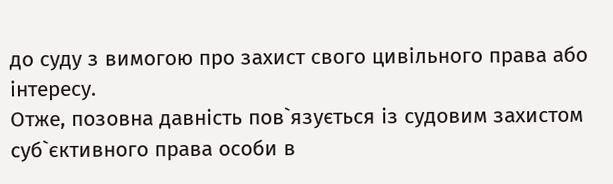до суду з вимогою про захист свого цивільного права або інтересу.
Отже, позовна давність пов`язується із судовим захистом суб`єктивного права особи в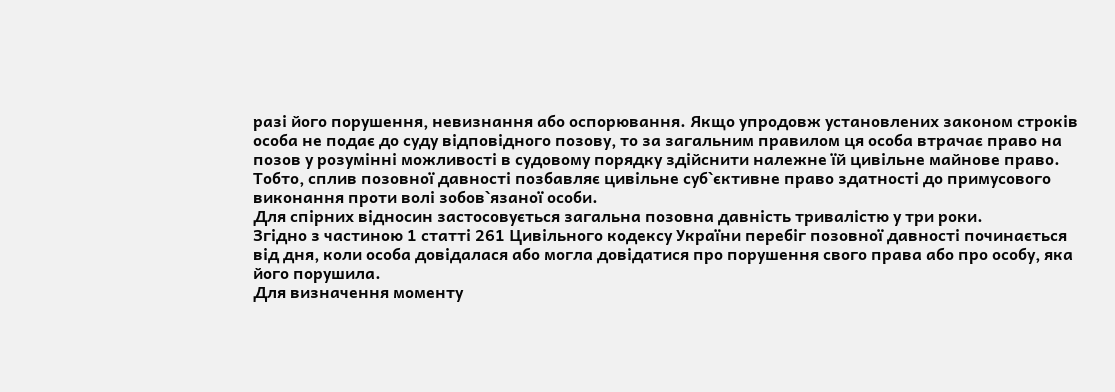разі його порушення, невизнання або оспорювання. Якщо упродовж установлених законом строків особа не подає до суду відповідного позову, то за загальним правилом ця особа втрачає право на позов у розумінні можливості в судовому порядку здійснити належне їй цивільне майнове право. Тобто, сплив позовної давності позбавляє цивільне суб`єктивне право здатності до примусового виконання проти волі зобов`язаної особи.
Для спірних відносин застосовується загальна позовна давність тривалістю у три роки.
Згідно з частиною 1 статті 261 Цивільного кодексу України перебіг позовної давності починається від дня, коли особа довідалася або могла довідатися про порушення свого права або про особу, яка його порушила.
Для визначення моменту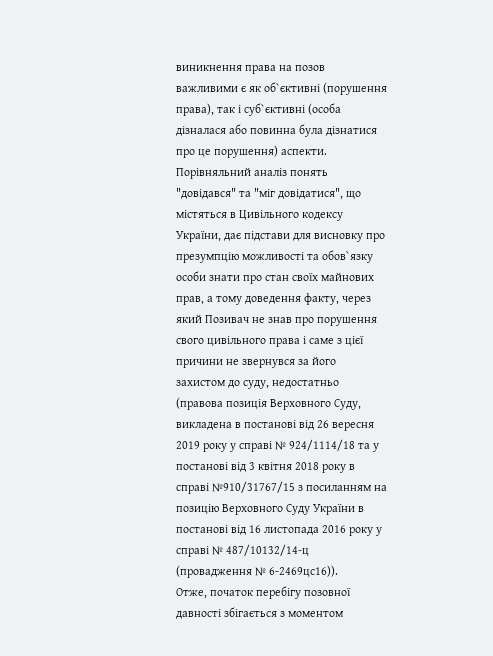виникнення права на позов важливими є як об`єктивні (порушення права), так і суб`єктивні (особа дізналася або повинна була дізнатися про це порушення) аспекти. Порівняльний аналіз понять "довідався" та "міг довідатися", що містяться в Цивільного кодексу України, дає підстави для висновку про презумпцію можливості та обов`язку особи знати про стан своїх майнових прав, а тому доведення факту, через який Позивач не знав про порушення свого цивільного права і саме з цієї причини не звернувся за його захистом до суду, недостатньо (правова позиція Верховного Суду, викладена в постанові від 26 вересня 2019 року у справі № 924/1114/18 та у постанові від 3 квітня 2018 року в справі №910/31767/15 з посиланням на позицію Верховного Суду України в постанові від 16 листопада 2016 року у справі № 487/10132/14-ц (провадження № 6-2469цс16)).
Отже, початок перебігу позовної давності збігається з моментом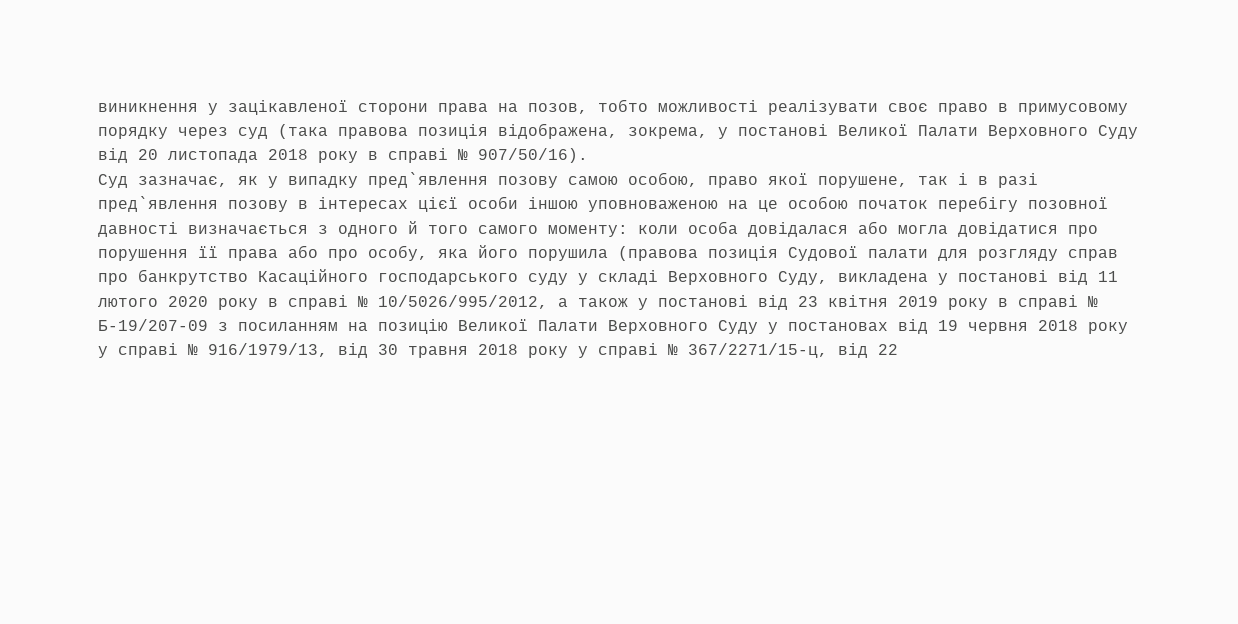виникнення у зацікавленої сторони права на позов, тобто можливості реалізувати своє право в примусовому порядку через суд (така правова позиція відображена, зокрема, у постанові Великої Палати Верховного Суду від 20 листопада 2018 року в справі № 907/50/16).
Суд зазначає, як у випадку пред`явлення позову самою особою, право якої порушене, так і в разі пред`явлення позову в інтересах цієї особи іншою уповноваженою на це особою початок перебігу позовної давності визначається з одного й того самого моменту: коли особа довідалася або могла довідатися про порушення її права або про особу, яка його порушила (правова позиція Судової палати для розгляду справ про банкрутство Касаційного господарського суду у складі Верховного Суду, викладена у постанові від 11 лютого 2020 року в справі № 10/5026/995/2012, а також у постанові від 23 квітня 2019 року в справі № Б-19/207-09 з посиланням на позицію Великої Палати Верховного Суду у постановах від 19 червня 2018 року у справі № 916/1979/13, від 30 травня 2018 року у справі № 367/2271/15-ц, від 22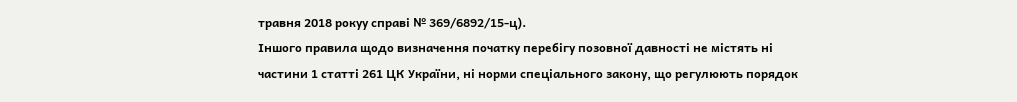травня 2018 рокуу справі № 369/6892/15-ц).
Іншого правила щодо визначення початку перебігу позовної давності не містять ні частини 1 статті 261 ЦК України, ні норми спеціального закону, що регулюють порядок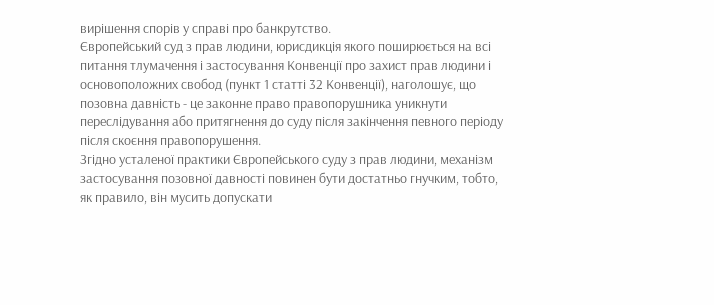вирішення спорів у справі про банкрутство.
Європейський суд з прав людини, юрисдикція якого поширюється на всі питання тлумачення і застосування Конвенції про захист прав людини і основоположних свобод (пункт 1 статті 32 Конвенції), наголошує, що позовна давність - це законне право правопорушника уникнути переслідування або притягнення до суду після закінчення певного періоду після скоєння правопорушення.
Згідно усталеної практики Європейського суду з прав людини, механізм застосування позовної давності повинен бути достатньо гнучким, тобто, як правило, він мусить допускати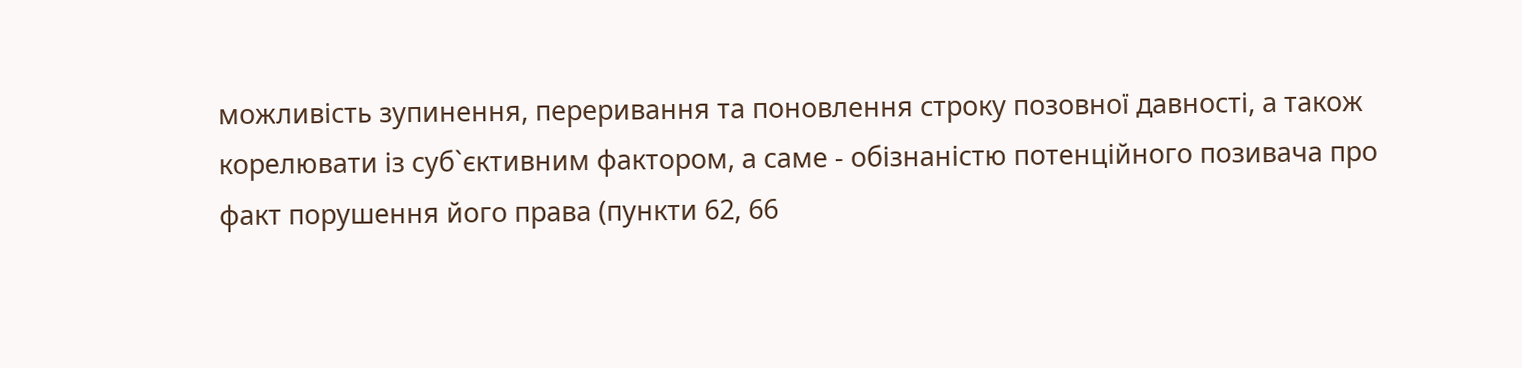можливість зупинення, переривання та поновлення строку позовної давності, а також корелювати із суб`єктивним фактором, а саме - обізнаністю потенційного позивача про факт порушення його права (пункти 62, 66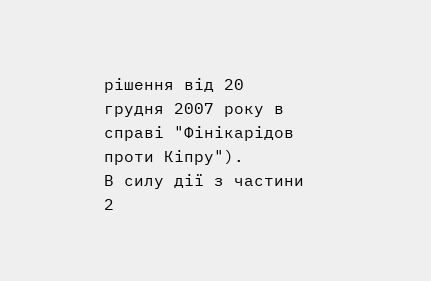рішення від 20 грудня 2007 року в справі "Фінікарідов проти Кіпру").
В силу дії з частини 2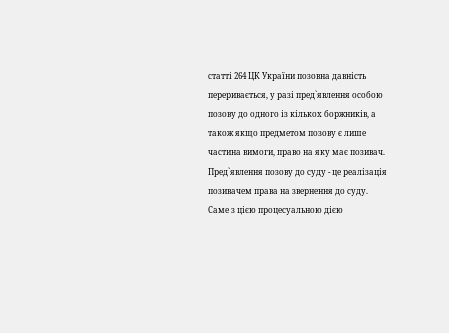статті 264 ЦК України позовна давність переривається, у разі пред`явлення особою позову до одного із кількох боржників, а також якщо предметом позову є лише частина вимоги, право на яку має позивач.
Пред`явлення позову до суду - це реалізація позивачем права на звернення до суду. Саме з цією процесуальною дією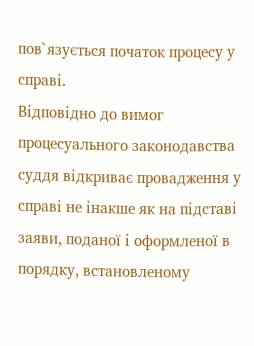пов`язується початок процесу у справі.
Відповідно до вимог процесуального законодавства суддя відкриває провадження у справі не інакше як на підставі заяви, поданої і оформленої в порядку, встановленому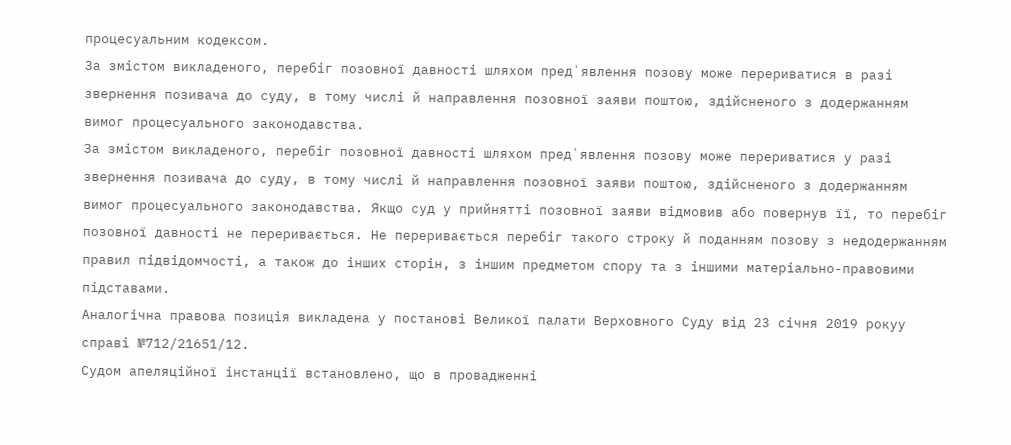процесуальним кодексом.
За змістом викладеного, перебіг позовної давності шляхом пред`явлення позову може перериватися в разі звернення позивача до суду, в тому числі й направлення позовної заяви поштою, здійсненого з додержанням вимог процесуального законодавства.
За змістом викладеного, перебіг позовної давності шляхом пред`явлення позову може перериватися у разі звернення позивача до суду, в тому числі й направлення позовної заяви поштою, здійсненого з додержанням вимог процесуального законодавства. Якщо суд у прийнятті позовної заяви відмовив або повернув її, то перебіг позовної давності не переривається. Не переривається перебіг такого строку й поданням позову з недодержанням правил підвідомчості, а також до інших сторін, з іншим предметом спору та з іншими матеріально-правовими підставами.
Аналогічна правова позиція викладена у постанові Великої палати Верховного Суду від 23 січня 2019 рокуу справі №712/21651/12.
Судом апеляційної інстанції встановлено, що в провадженні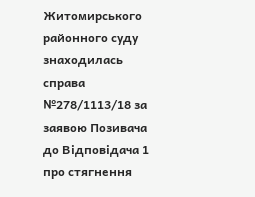Житомирського районного суду знаходилась справа №278/1113/18 за заявою Позивача до Відповідача 1 про стягнення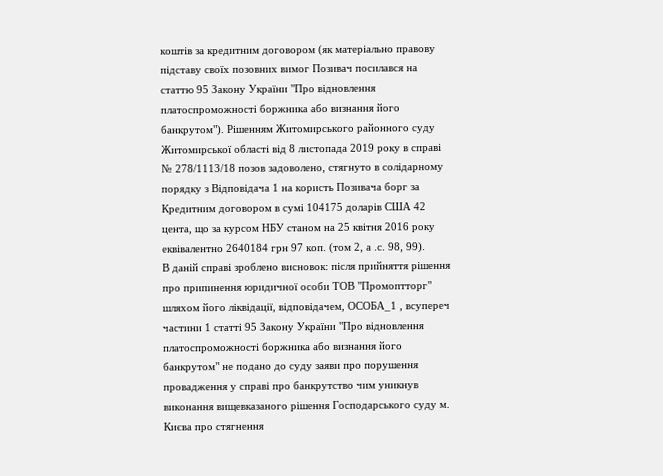коштів за кредитним договором (як матеріально правову підставу своїх позовних вимог Позивач посилався на статтю 95 Закону України "Про відновлення платоспроможності боржника або визнання його банкрутом"). Рішенням Житомирського районного суду Житомирської області від 8 листопада 2019 року в справі № 278/1113/18 позов задоволено, стягнуто в солідарному порядку з Відповідача 1 на користь Позивача борг за Кредитним договором в сумі 104175 доларів США 42 цента, що за курсом НБУ станом на 25 квітня 2016 року еквівалентно 2640184 грн 97 коп. (том 2, а .с. 98, 99).
В даній справі зроблено висновок: після прийняття рішення про припинення юридичної особи ТОВ "Промоптторг" шляхом його ліквідації, відповідачем, ОСОБА_1 , всупереч частини 1 статті 95 Закону України "Про відновлення платоспроможності боржника або визнання його банкрутом" не подано до суду заяви про порушення провадження у справі про банкрутство чим уникнув виконання вищевказаного рішення Господарського суду м. Києва про стягнення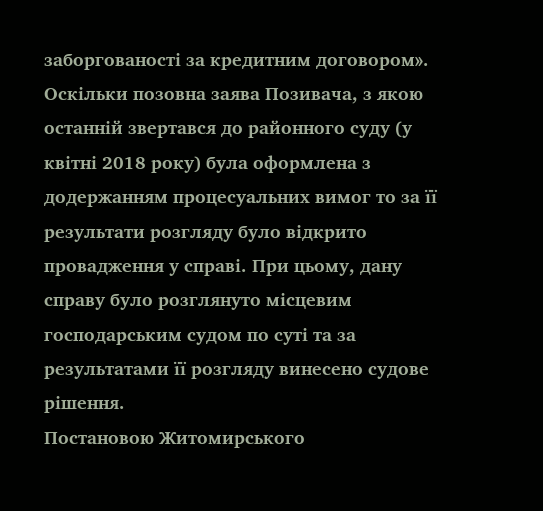заборгованості за кредитним договором».
Оскільки позовна заява Позивача, з якою останній звертався до районного суду (у квітні 2018 року) була оформлена з додержанням процесуальних вимог то за її результати розгляду було відкрито провадження у справі. При цьому, дану справу було розглянуто місцевим господарським судом по суті та за результатами її розгляду винесено судове рішення.
Постановою Житомирського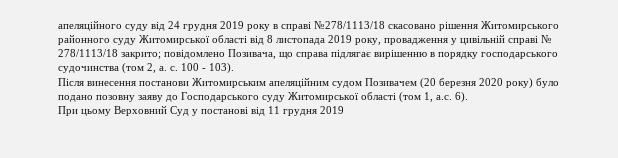апеляційного суду від 24 грудня 2019 року в справі №278/1113/18 скасовано рішення Житомирського районного суду Житомирської області від 8 листопада 2019 року, провадження у цивільній справі № 278/1113/18 закрито; повідомлено Позивача, що справа підлягає вирішенню в порядку господарського судочинства (том 2, а. с. 100 - 103).
Після винесення постанови Житомирським апеляційним судом Позивачем (20 березня 2020 року) було подано позовну заяву до Господарського суду Житомирської області (том 1, а.с. 6).
При цьому Верховний Суд у постанові від 11 грудня 2019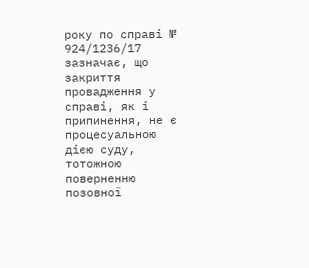року по справі № 924/1236/17 зазначає, що закриття провадження у справі, як і припинення, не є процесуальною дією суду, тотожною поверненню позовної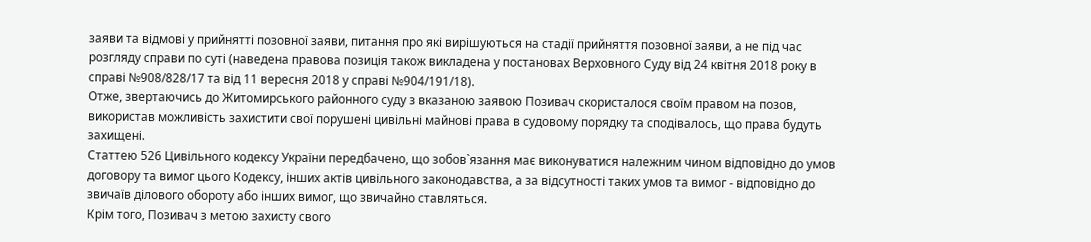заяви та відмові у прийнятті позовної заяви, питання про які вирішуються на стадії прийняття позовної заяви, а не під час розгляду справи по суті (наведена правова позиція також викладена у постановах Верховного Суду від 24 квітня 2018 року в справі №908/828/17 та від 11 вересня 2018 у справі №904/191/18).
Отже, звертаючись до Житомирського районного суду з вказаною заявою Позивач скористалося своїм правом на позов, використав можливість захистити свої порушені цивільні майнові права в судовому порядку та сподівалось, що права будуть захищені.
Статтею 526 Цивільного кодексу України передбачено, що зобов`язання має виконуватися належним чином відповідно до умов договору та вимог цього Кодексу, інших актів цивільного законодавства, а за відсутності таких умов та вимог - відповідно до звичаїв ділового обороту або інших вимог, що звичайно ставляться.
Крім того, Позивач з метою захисту свого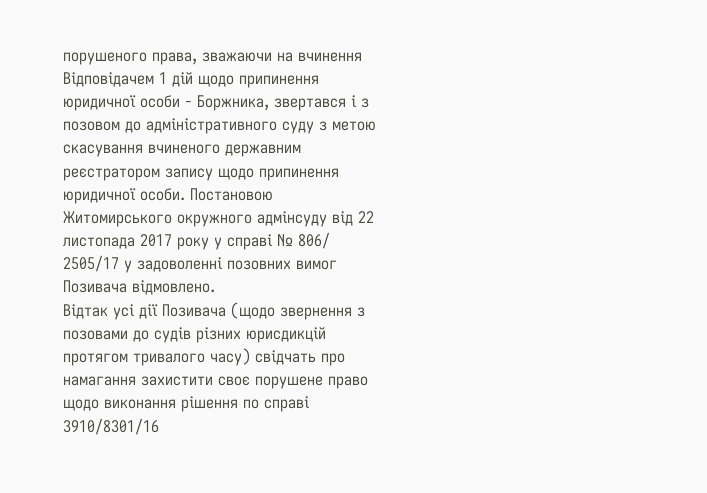порушеного права, зважаючи на вчинення Відповідачем 1 дій щодо припинення юридичної особи - Боржника, звертався і з позовом до адміністративного суду з метою скасування вчиненого державним реєстратором запису щодо припинення юридичної особи. Постановою Житомирського окружного адмінсуду від 22 листопада 2017 року у справі № 806/ 2505/17 у задоволенні позовних вимог Позивача відмовлено.
Відтак усі дії Позивача (щодо звернення з позовами до судів різних юрисдикцій протягом тривалого часу) свідчать про намагання захистити своє порушене право щодо виконання рішення по справі 3910/8301/16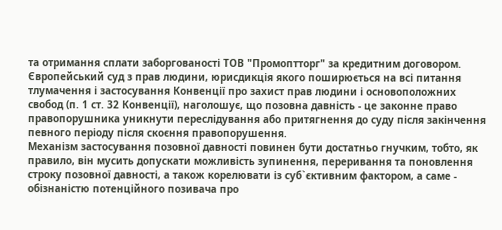та отримання сплати заборгованості ТОВ "Промоптторг" за кредитним договором.
Європейський суд з прав людини, юрисдикція якого поширюється на всі питання тлумачення і застосування Конвенції про захист прав людини і основоположних свобод (п. 1 ст. 32 Конвенції), наголошує, що позовна давність - це законне право правопорушника уникнути переслідування або притягнення до суду після закінчення певного періоду після скоєння правопорушення.
Механізм застосування позовної давності повинен бути достатньо гнучким, тобто, як правило, він мусить допускати можливість зупинення, переривання та поновлення строку позовної давності, а також корелювати із суб`єктивним фактором, а саме - обізнаністю потенційного позивача про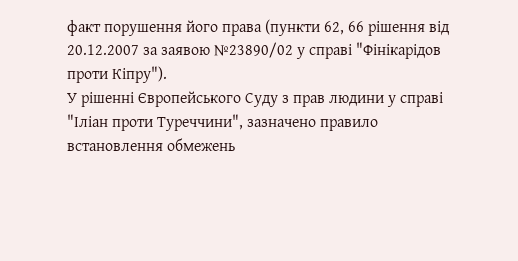факт порушення його права (пункти 62, 66 рішення від 20.12.2007 за заявою №23890/02 у справі "Фінікарідов проти Кіпру").
У рішенні Європейського Суду з прав людини у справі "Іліан проти Туреччини", зазначено правило встановлення обмежень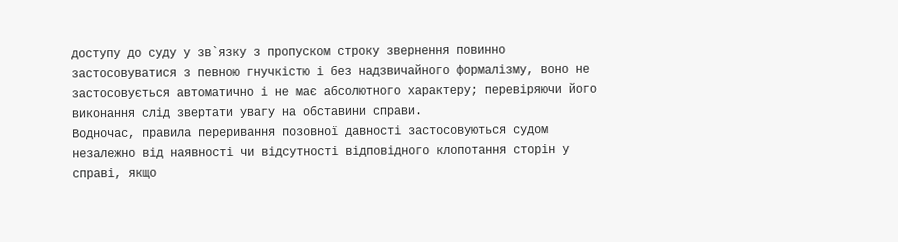доступу до суду у зв`язку з пропуском строку звернення повинно застосовуватися з певною гнучкістю і без надзвичайного формалізму, воно не застосовується автоматично і не має абсолютного характеру; перевіряючи його виконання слід звертати увагу на обставини справи.
Водночас, правила переривання позовної давності застосовуються судом незалежно від наявності чи відсутності відповідного клопотання сторін у справі, якщо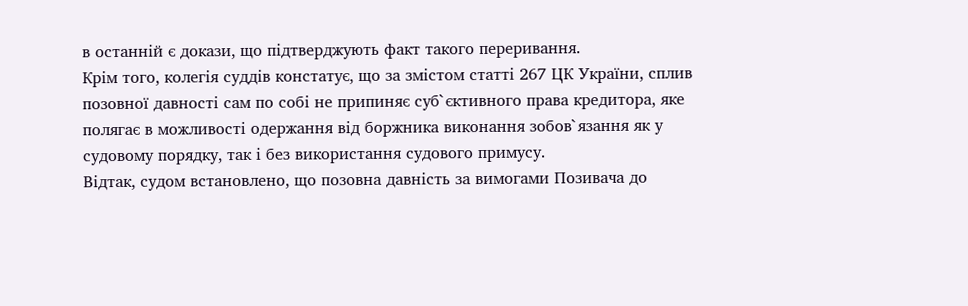в останній є докази, що підтверджують факт такого переривання.
Крім того, колегія суддів констатує, що за змістом статті 267 ЦК України, сплив позовної давності сам по собі не припиняє суб`єктивного права кредитора, яке полягає в можливості одержання від боржника виконання зобов`язання як у судовому порядку, так і без використання судового примусу.
Відтак, судом встановлено, що позовна давність за вимогами Позивача до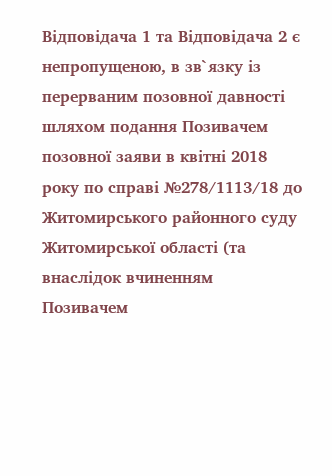Відповідача 1 та Відповідача 2 є непропущеною, в зв`язку із перерваним позовної давності шляхом подання Позивачем позовної заяви в квітні 2018 року по справі №278/1113/18 до Житомирського районного суду Житомирської області (та внаслідок вчиненням Позивачем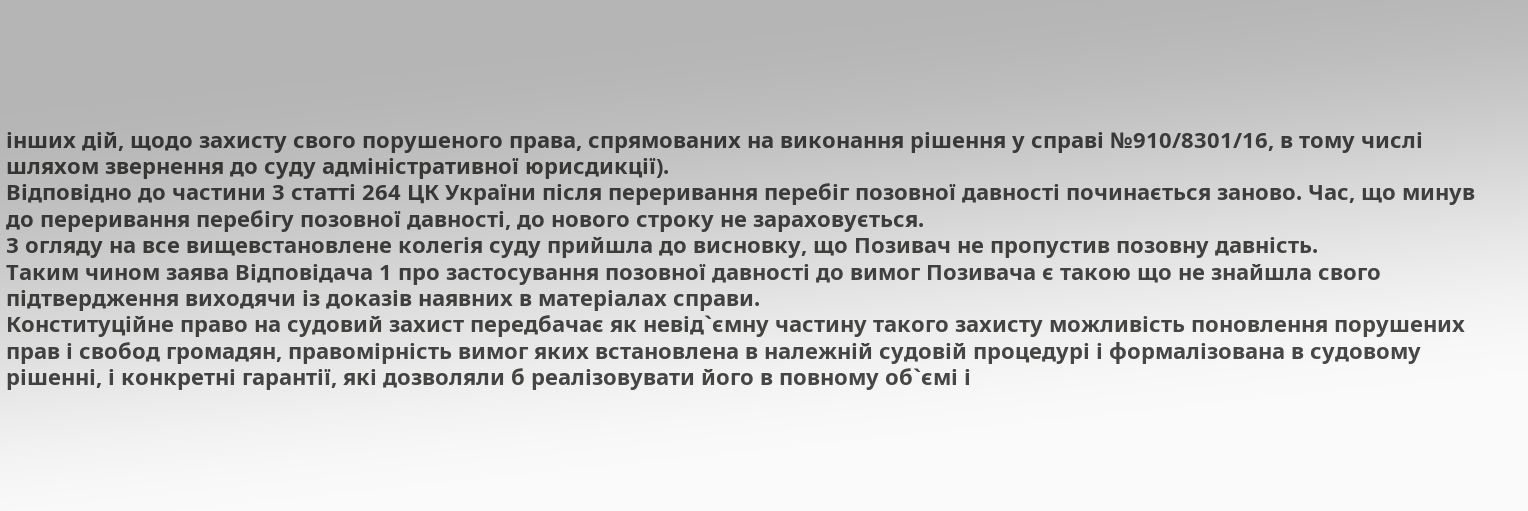інших дій, щодо захисту свого порушеного права, спрямованих на виконання рішення у справі №910/8301/16, в тому числі шляхом звернення до суду адміністративної юрисдикції).
Відповідно до частини 3 статті 264 ЦК України після переривання перебіг позовної давності починається заново. Час, що минув до переривання перебігу позовної давності, до нового строку не зараховується.
З огляду на все вищевстановлене колегія суду прийшла до висновку, що Позивач не пропустив позовну давність.
Таким чином заява Відповідача 1 про застосування позовної давності до вимог Позивача є такою що не знайшла свого підтвердження виходячи із доказів наявних в матеріалах справи.
Конституційне право на судовий захист передбачає як невід`ємну частину такого захисту можливість поновлення порушених прав і свобод громадян, правомірність вимог яких встановлена в належній судовій процедурі і формалізована в судовому рішенні, і конкретні гарантії, які дозволяли б реалізовувати його в повному об`ємі і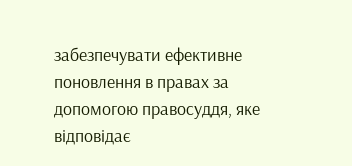забезпечувати ефективне поновлення в правах за допомогою правосуддя, яке відповідає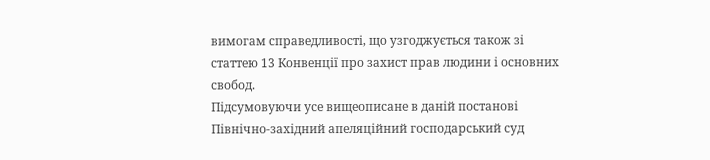вимогам справедливості, що узгоджується також зі статтею 13 Конвенції про захист прав людини і основних свобод.
Підсумовуючи усе вищеописане в даній постанові Північно-західний апеляційний господарський суд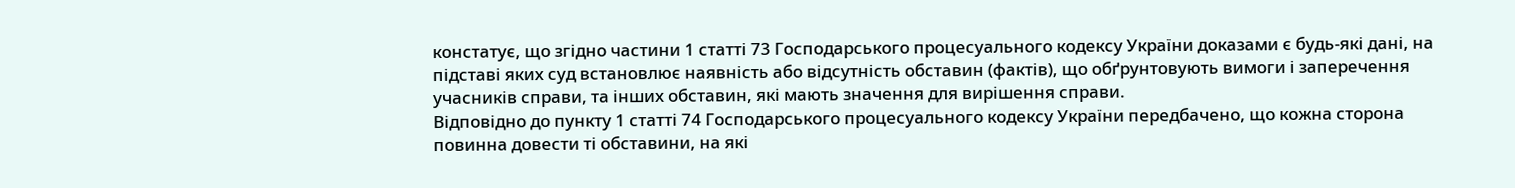констатує, що згідно частини 1 статті 73 Господарського процесуального кодексу України доказами є будь-які дані, на підставі яких суд встановлює наявність або відсутність обставин (фактів), що обґрунтовують вимоги і заперечення учасників справи, та інших обставин, які мають значення для вирішення справи.
Відповідно до пункту 1 статті 74 Господарського процесуального кодексу України передбачено, що кожна сторона повинна довести ті обставини, на які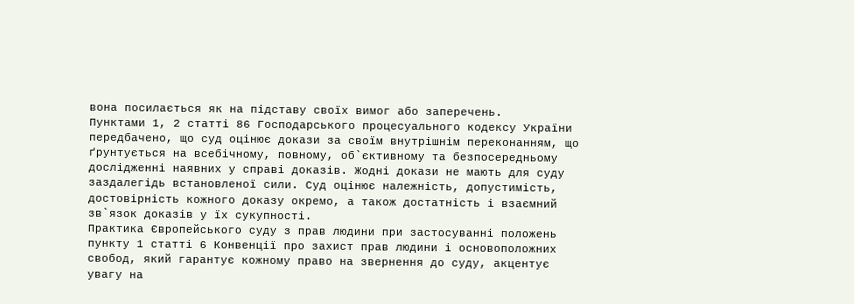вона посилається як на підставу своїх вимог або заперечень.
Пунктами 1, 2 статті 86 Господарського процесуального кодексу України передбачено, що суд оцінює докази за своїм внутрішнім переконанням, що ґрунтується на всебічному, повному, об`єктивному та безпосередньому дослідженні наявних у справі доказів. Жодні докази не мають для суду заздалегідь встановленої сили. Суд оцінює належність, допустимість, достовірність кожного доказу окремо, а також достатність і взаємний зв`язок доказів у їх сукупності.
Практика Європейського суду з прав людини при застосуванні положень пункту 1 статті 6 Конвенції про захист прав людини і основоположних свобод, який гарантує кожному право на звернення до суду, акцентує увагу на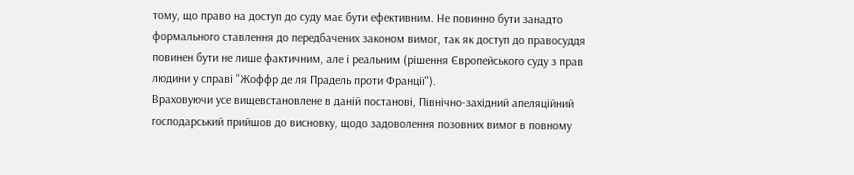тому, що право на доступ до суду має бути ефективним. Не повинно бути занадто формального ставлення до передбачених законом вимог, так як доступ до правосуддя повинен бути не лише фактичним, але і реальним (рішення Європейського суду з прав людини у справі "Жоффр де ля Прадель проти Франції").
Враховуючи усе вищевстановлене в даній постанові, Північно-західний апеляційний господарський прийшов до висновку, щодо задоволення позовних вимог в повному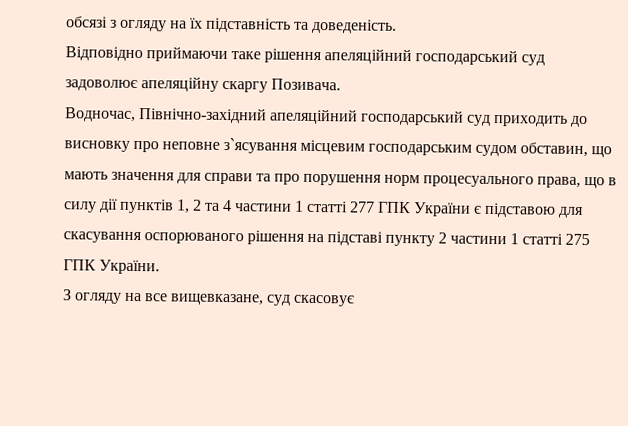обсязі з огляду на їх підставність та доведеність.
Відповідно приймаючи таке рішення апеляційний господарський суд задоволює апеляційну скаргу Позивача.
Водночас, Північно-західний апеляційний господарський суд приходить до висновку про неповне з`ясування місцевим господарським судом обставин, що мають значення для справи та про порушення норм процесуального права, що в силу дії пунктів 1, 2 та 4 частини 1 статті 277 ГПК України є підставою для скасування оспорюваного рішення на підставі пункту 2 частини 1 статті 275 ГПК України.
З огляду на все вищевказане, суд скасовує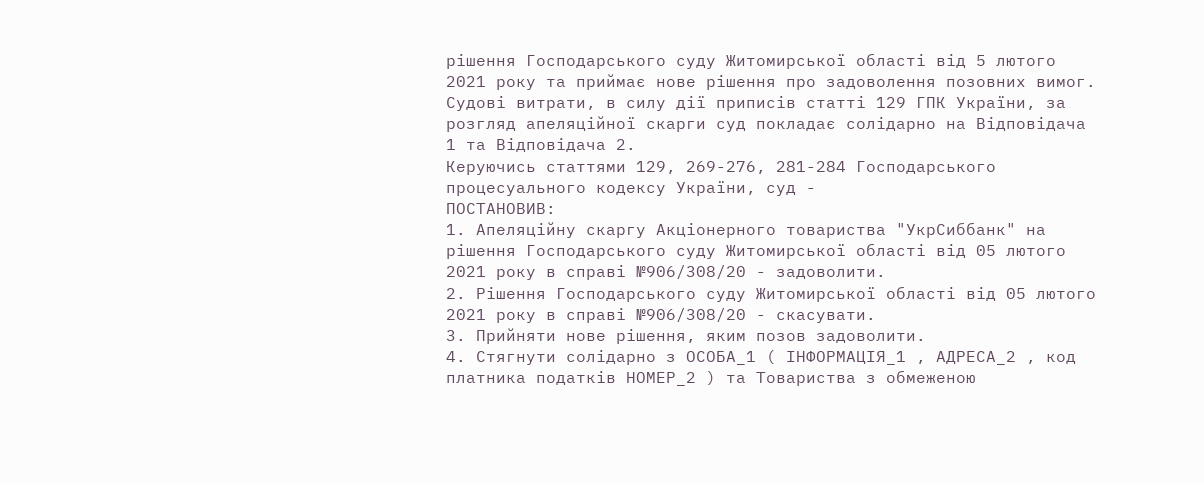рішення Господарського суду Житомирської області від 5 лютого 2021 року та приймає нове рішення про задоволення позовних вимог.
Судові витрати, в силу дії приписів статті 129 ГПК України, за розгляд апеляційної скарги суд покладає солідарно на Відповідача 1 та Відповідача 2.
Керуючись статтями 129, 269-276, 281-284 Господарського процесуального кодексу України, суд -
ПОСТАНОВИВ:
1. Апеляційну скаргу Акціонерного товариства "УкрСиббанк" на рішення Господарського суду Житомирської області від 05 лютого 2021 року в справі №906/308/20 - задоволити.
2. Рішення Господарського суду Житомирської області від 05 лютого 2021 року в справі №906/308/20 - скасувати.
3. Прийняти нове рішення, яким позов задоволити.
4. Стягнути солідарно з ОСОБА_1 ( ІНФОРМАЦІЯ_1 , АДРЕСА_2 , код платника податків НОМЕР_2 ) та Товариства з обмеженою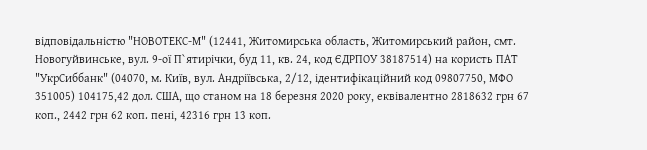відповідальністю "НОВОТЕКС-М" (12441, Житомирська область, Житомирський район, смт. Новогуйвинське, вул. 9-ої П`ятирічки, буд 11, кв. 24, код ЄДРПОУ 38187514) на користь ПАТ "УкрСиббанк" (04070, м. Київ, вул. Андріївська, 2/12, ідентифікаційний код 09807750, МФО 351005) 104175,42 дол. США, що станом на 18 березня 2020 року, еквівалентно 2818632 грн 67 коп., 2442 грн 62 коп. пені, 42316 грн 13 коп.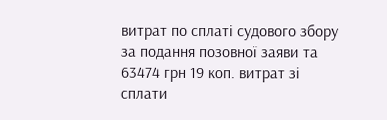витрат по сплаті судового збору за подання позовної заяви та 63474 грн 19 коп. витрат зі сплати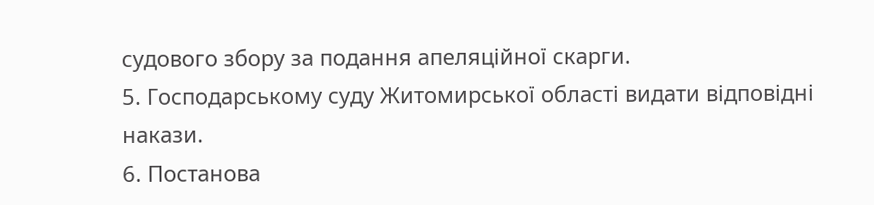судового збору за подання апеляційної скарги.
5. Господарському суду Житомирської області видати відповідні накази.
6. Постанова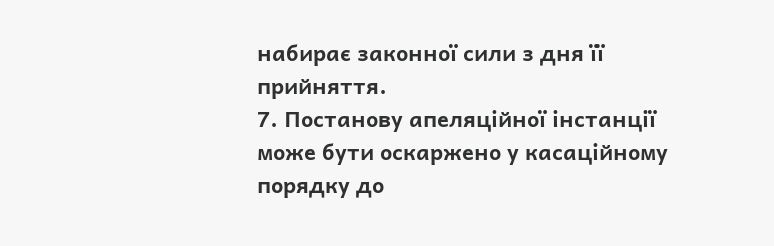набирає законної сили з дня її прийняття.
7. Постанову апеляційної інстанції може бути оскаржено у касаційному порядку до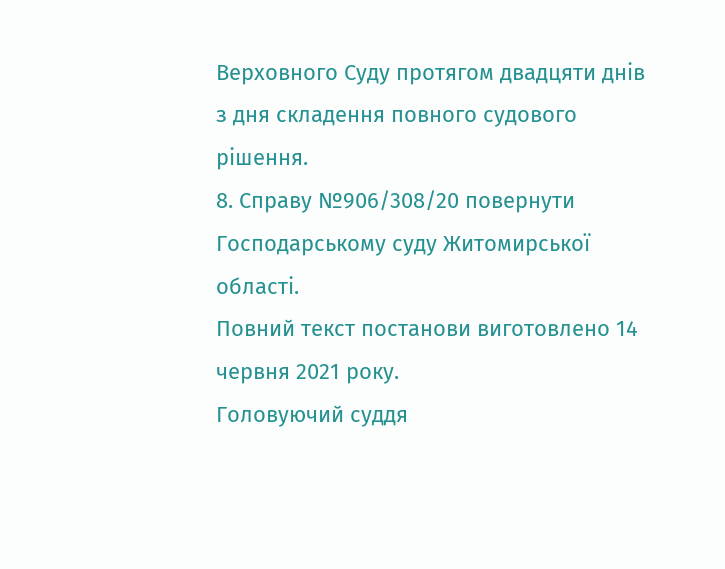Верховного Суду протягом двадцяти днів з дня складення повного судового рішення.
8. Справу №906/308/20 повернути Господарському суду Житомирської області.
Повний текст постанови виготовлено 14 червня 2021 року.
Головуючий суддя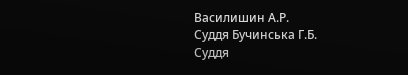Василишин А.Р.
Суддя Бучинська Г.Б.
Суддя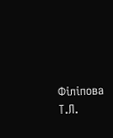Філіпова Т.Л.